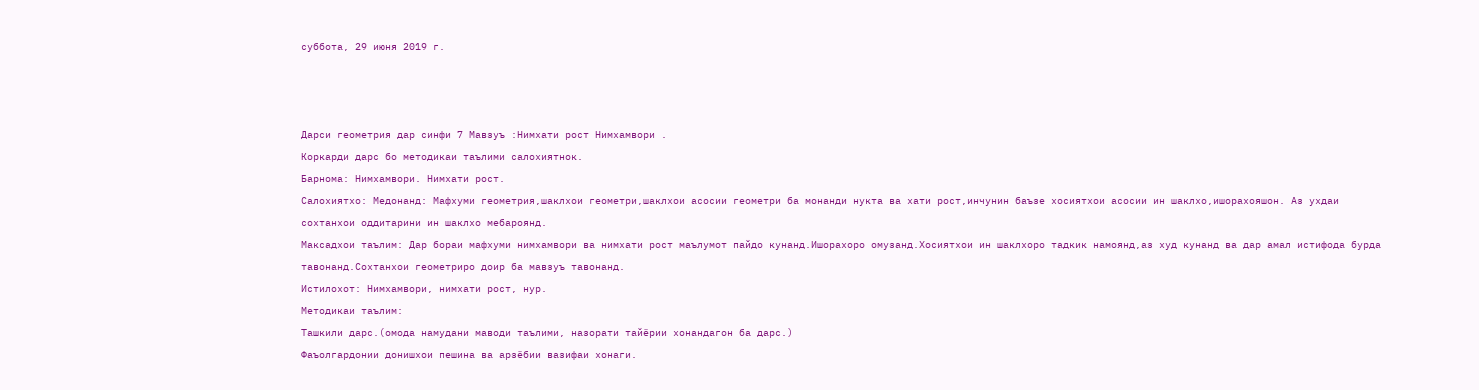суббота, 29 июня 2019 г.



Дарси геометрия дар синфи 7 Мавзуъ :Нимхати рост Нимхамвори .
Коркарди дарс бо методикаи таълими салохиятнок.
Барнома: Нимхамвори. Нимхати рост.
Салохиятхо: Медонанд: Мафхуми геометрия,шаклхои геометри,шаклхои асосии геометри ба монанди нукта ва хати рост,инчунин баъзе хосиятхои асосии ин шаклхо,ишорахояшон. Аз ухдаи сохтанхои оддитарини ин шаклхо мебароянд.
Максадхои таълим: Дар бораи мафхуми нимхамвори ва нимхати рост маълумот пайдо кунанд.Ишорахоро омузанд.Хосиятхои ин шаклхоро тадкик намоянд,аз худ кунанд ва дар амал истифода бурда тавонанд.Сохтанхои геометриро доир ба мавзуъ тавонанд.
Истилохот: Нимхамвори, нимхати рост, нур.
Методикаи таълим:
Ташкили дарс.(омода намудани маводи таълими, назорати тайёрии хонандагон ба дарс.)
Фаъолгардонии донишхои пешина ва арзёбии вазифаи хонаги.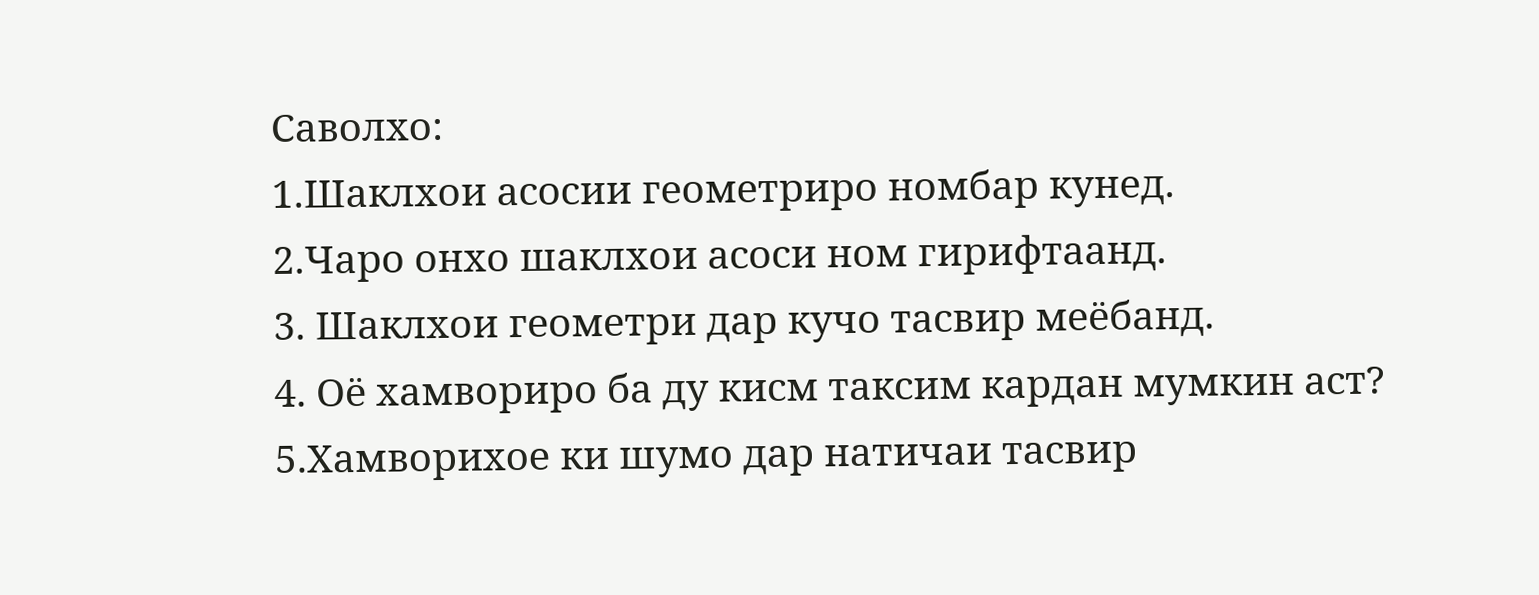Саволхо:
1.Шаклхои асосии геометриро номбар кунед.
2.Чаро онхо шаклхои асоси ном гирифтаанд.
3. Шаклхои геометри дар кучо тасвир меёбанд.
4. Оё хамвориро ба ду кисм таксим кардан мумкин аст?
5.Хамворихое ки шумо дар натичаи тасвир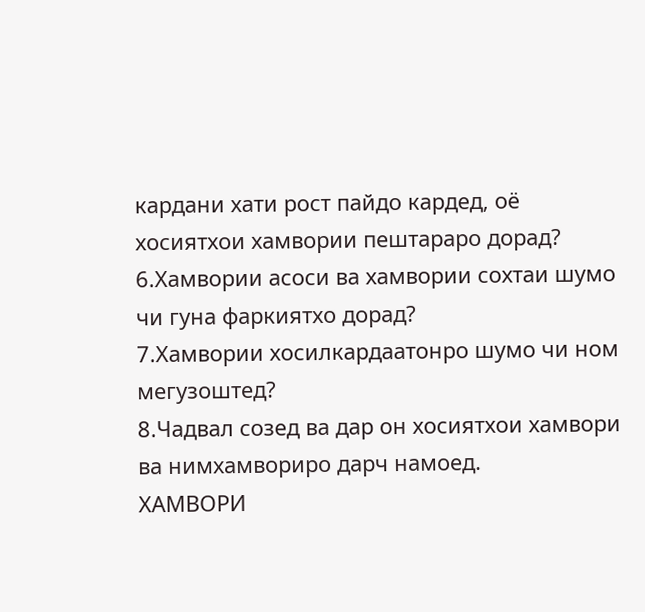кардани хати рост пайдо кардед, оё хосиятхои хамвории пештараро дорад?
6.Хамвории асоси ва хамвории сохтаи шумо чи гуна фаркиятхо дорад?
7.Хамвории хосилкардаатонро шумо чи ном мегузоштед?
8.Чадвал созед ва дар он хосиятхои хамвори ва нимхамвориро дарч намоед.
ХАМВОРИ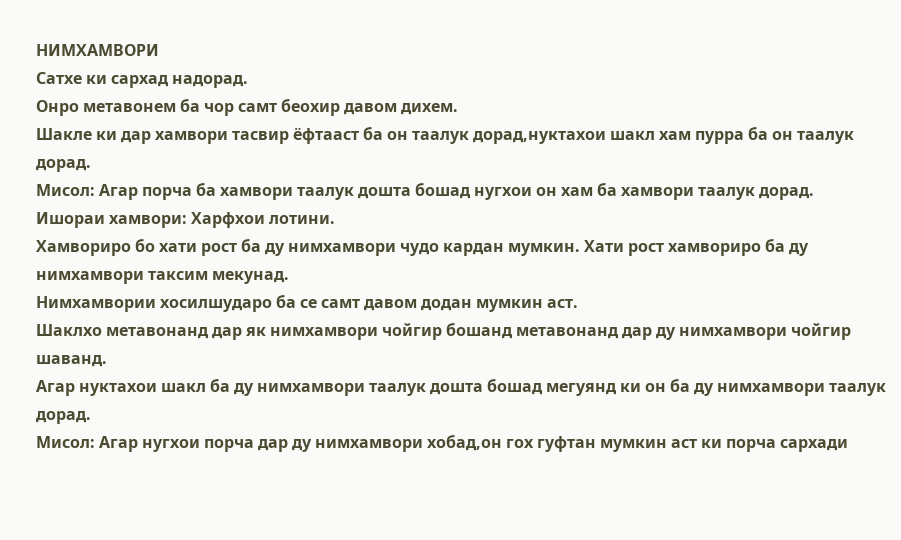НИМХАМВОРИ
Сатхе ки сархад надорад.
Онро метавонем ба чор самт беохир давом дихем.
Шакле ки дар хамвори тасвир ёфтааст ба он таалук дорад,нуктахои шакл хам пурра ба он таалук дорад.
Мисол: Агар порча ба хамвори таалук дошта бошад нугхои он хам ба хамвори таалук дорад.
Ишораи хамвори: Харфхои лотини.
Хамвориро бо хати рост ба ду нимхамвори чудо кардан мумкин. Хати рост хамвориро ба ду нимхамвори таксим мекунад.
Нимхамвории хосилшударо ба се самт давом додан мумкин аст.
Шаклхо метавонанд дар як нимхамвори чойгир бошанд метавонанд дар ду нимхамвори чойгир шаванд.
Агар нуктахои шакл ба ду нимхамвори таалук дошта бошад мегуянд ки он ба ду нимхамвори таалук дорад.
Мисол: Агар нугхои порча дар ду нимхамвори хобад,он гох гуфтан мумкин аст ки порча сархади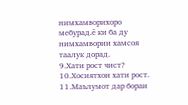нимхамворихоро мебурад.ё ки ба ду нимхамвории хамсоя таалук дорад.
9.Хати рост чист?
10.Хосиятхои хати рост.
11.Маълумот дар бораи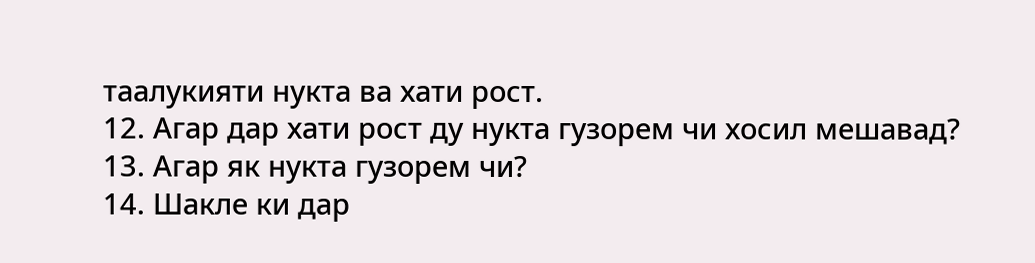таалукияти нукта ва хати рост.
12. Агар дар хати рост ду нукта гузорем чи хосил мешавад?
13. Агар як нукта гузорем чи?
14. Шакле ки дар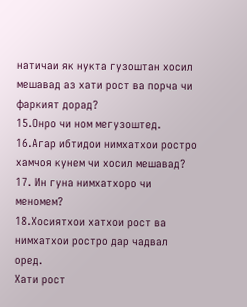натичаи як нукта гузоштан хосил мешавад аз хати рост ва порча чи фаркият дорад?
15.Онро чи ном мегузоштед.
16.Агар ибтидои нимхатхои ростро хамчоя кунем чи хосил мешавад?
17. Ин гуна нимхатхоро чи меномем?
18.Хосиятхои хатхои рост ва нимхатхои ростро дар чадвал оред.
Хати рост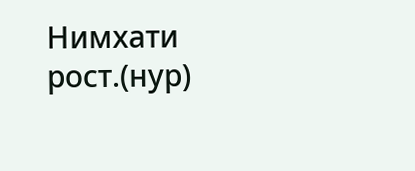Нимхати рост.(нур)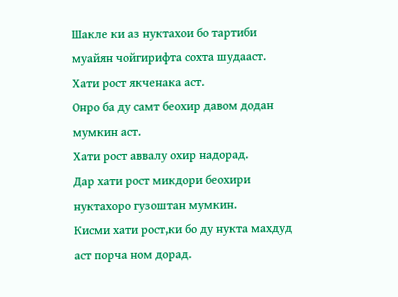Шакле ки аз нуктахои бо тартиби муайян чойгирифта сохта шудааст.
Хати рост якченака аст.
Онро ба ду самт беохир давом додан мумкин аст.
Хати рост аввалу охир надорад.
Дар хати рост микдори беохири нуктахоро гузоштан мумкин.
Кисми хати рост,ки бо ду нукта махдуд аст порча ном дорад.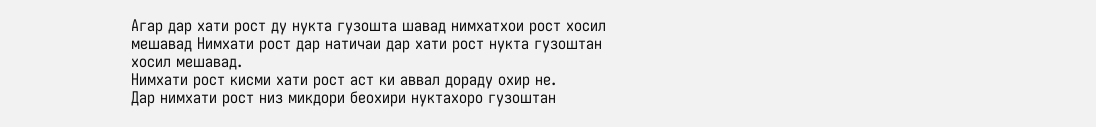Агар дар хати рост ду нукта гузошта шавад нимхатхои рост хосил мешавад Нимхати рост дар натичаи дар хати рост нукта гузоштан хосил мешавад.
Нимхати рост кисми хати рост аст ки аввал дораду охир не.
Дар нимхати рост низ микдори беохири нуктахоро гузоштан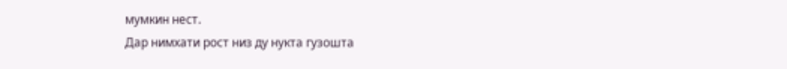мумкин нест.
Дар нимхати рост низ ду нукта гузошта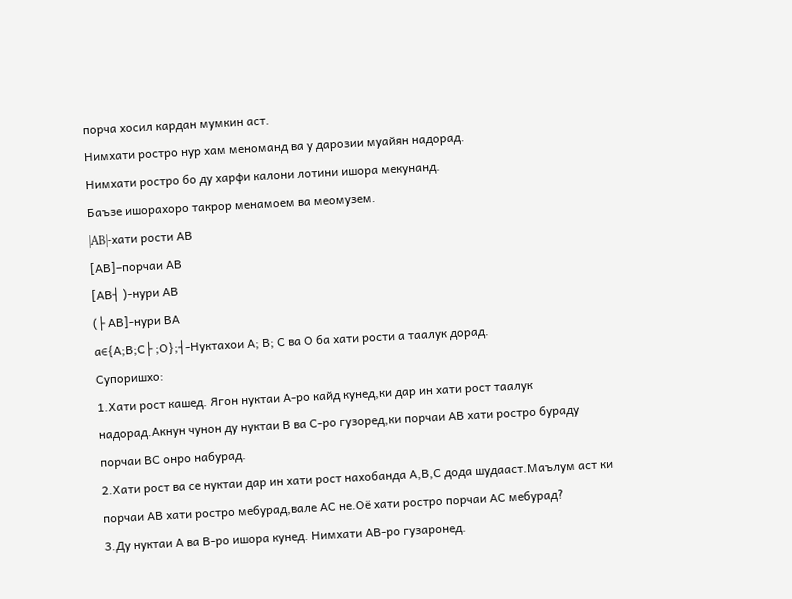порча хосил кардан мумкин аст.
Нимхати ростро нур хам меноманд ва у дарозии муайян надорад.
Нимхати ростро бо ду харфи калони лотини ишора мекунанд.
Баъзе ишорахоро такрор менамоем ва меомузем.
|AB|-хати рости АВ
[АВ]–порчаи АВ
[АВ┤ )-нури АВ
(├ АВ]-нури ВА
а∈{А;В;С├ ;О};┤-Нуктахои А; В; С ва О ба хати рости а таалук дорад.
Супоришхо:
1.Хати рост кашед. Ягон нуктаи А-ро кайд кунед,ки дар ин хати рост таалук надорад.Акнун чунон ду нуктаи В ва С-ро гузоред,ки порчаи АВ хати ростро бураду порчаи ВС онро набурад.
2.Хати рост ва се нуктаи дар ин хати рост нахобанда А,В,С дода шудааст.Маълум аст ки порчаи АВ хати ростро мебурад,вале АС не.Оё хати ростро порчаи АС мебурад?
3.Ду нуктаи А ва В-ро ишора кунед. Нимхати АВ-ро гузаронед.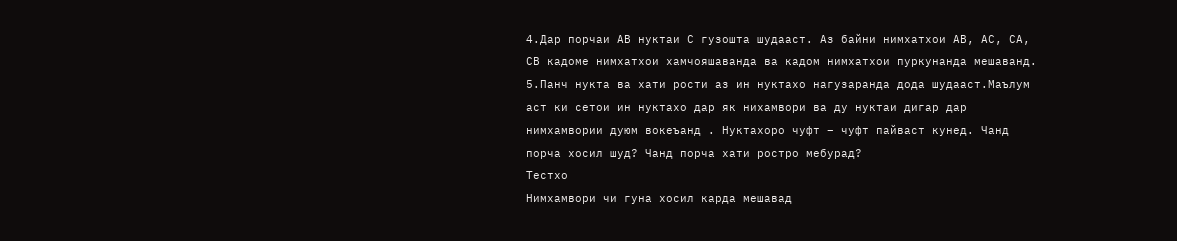4.Дар порчаи АВ нуктаи С гузошта шудааст. Аз байни нимхатхои АВ, АС, СА, СВ кадоме нимхатхои хамчояшаванда ва кадом нимхатхои пуркунанда мешаванд.
5.Панч нукта ва хати рости аз ин нуктахо нагузаранда дода шудааст.Маълум аст ки сетои ин нуктахо дар як нихамвори ва ду нуктаи дигар дар нимхамвории дуюм вокеъанд . Нуктахоро чуфт – чуфт пайваст кунед. Чанд порча хосил шуд? Чанд порча хати ростро мебурад?
Тестхо
Нимхамвори чи гуна хосил карда мешавад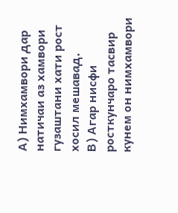А) Нимхамвори дар натичаи аз хамвори гузаштани хати рост хосил мешавад.
В) Агар нисфи росткунчаро тасвир кунем он нимхамвори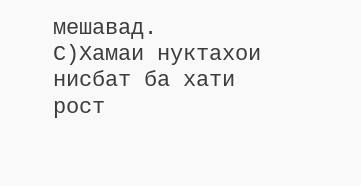мешавад.
С)Хамаи нуктахои нисбат ба хати рост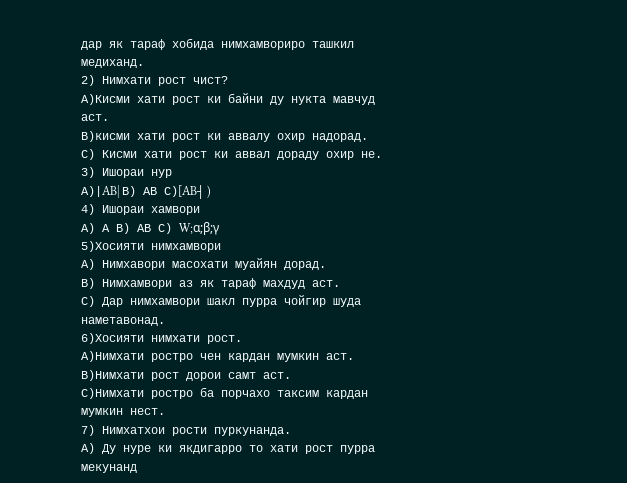дар як тараф хобида нимхамвориро ташкил медиханд.
2) Нимхати рост чист?
А)Кисми хати рост ки байни ду нукта мавчуд аст.
В)кисми хати рост ки аввалу охир надорад.
С) Кисми хати рост ки аввал дораду охир не.
3) Ишораи нур
А)|AB| В) АВ С)[AB┤ )
4) Ишораи хамвори
А) А В) АВ С) W;α;β;γ
5)Хосияти нимхамвори
А) Нимхавори масохати муайян дорад.
В) Нимхамвори аз як тараф махдуд аст.
С) Дар нимхамвори шакл пурра чойгир шуда наметавонад.
6)Хосияти нимхати рост.
А)Нимхати ростро чен кардан мумкин аст.
В)Нимхати рост дорои самт аст.
С)Нимхати ростро ба порчахо таксим кардан мумкин нест.
7) Нимхатхои рости пуркунанда.
А) Ду нуре ки якдигарро то хати рост пурра мекунанд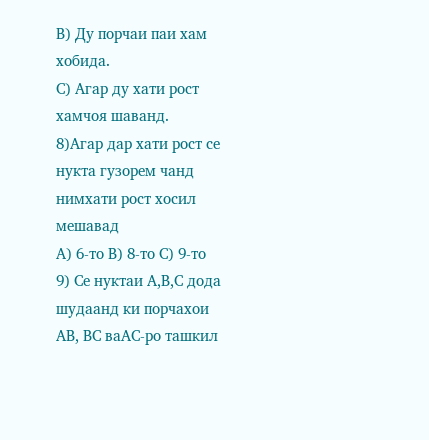В) Ду порчаи паи хам хобида.
С) Агар ду хати рост хамчоя шаванд.
8)Агар дар хати рост се нукта гузорем чанд нимхати рост хосил мешавад
А) 6-то В) 8-то С) 9-то
9) Се нуктаи А,В,С дода шудаанд ки порчахои АВ, ВС ваАС-ро ташкил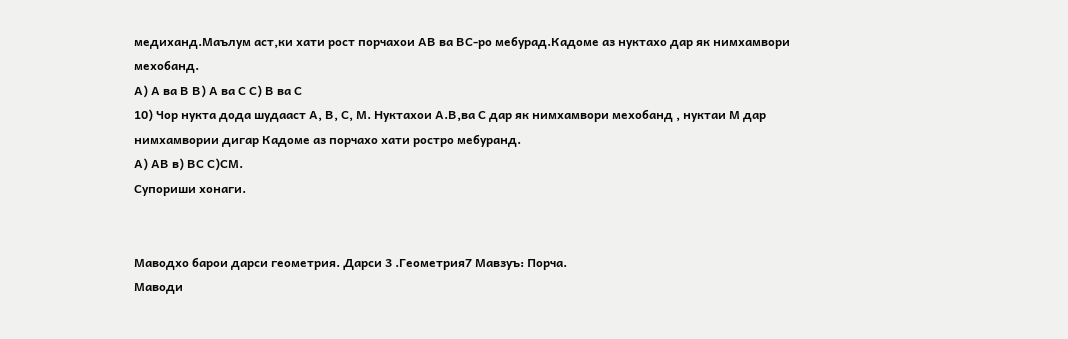медиханд.Маълум аст,ки хати рост порчахои АВ ва ВС-ро мебурад.Кадоме аз нуктахо дар як нимхамвори мехобанд.
А) А ва В В) А ва С С) В ва С
10) Чор нукта дода шудааст А, В, С, М. Нуктахои А.В,ва С дар як нимхамвори мехобанд , нуктаи М дар нимхамвории дигар Кадоме аз порчахо хати ростро мебуранд.
А) АВ в) ВС С)СМ.
Супориши хонаги.


Маводхо барои дарси геометрия. Дарси 3 .Геометрия7 Мавзуъ: Порча.
Маводи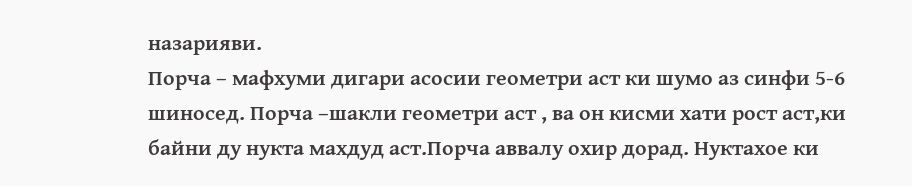назарияви.
Порча – мафхуми дигари асосии геометри аст ки шумо аз синфи 5-6 шиносед. Порча –шакли геометри аст , ва он кисми хати рост аст,ки байни ду нукта махдуд аст.Порча аввалу охир дорад. Нуктахое ки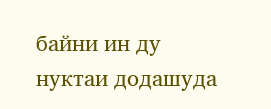байни ин ду нуктаи додашуда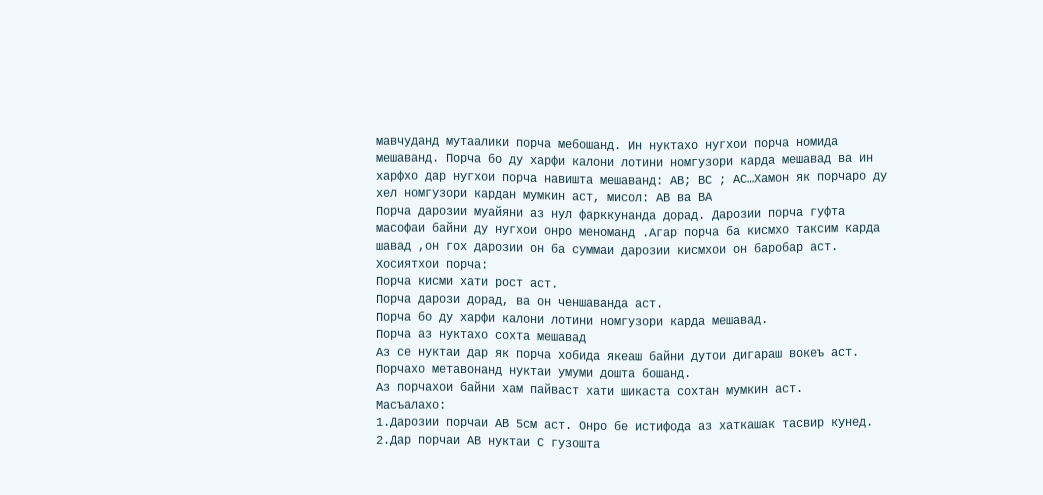мавчуданд мутаалики порча мебошанд. Ин нуктахо нугхои порча номида мешаванд. Порча бо ду харфи калони лотини номгузори карда мешавад ва ин харфхо дар нугхои порча навишта мешаванд: АВ; ВС ; АС…Хамон як порчаро ду хел номгузори кардан мумкин аст, мисол: АВ ва ВА
Порча дарозии муайяни аз нул фарккунанда дорад. Дарозии порча гуфта масофаи байни ду нугхои онро меноманд .Агар порча ба кисмхо таксим карда шавад ,он гох дарозии он ба суммаи дарозии кисмхои он баробар аст.
Хосиятхои порча:
Порча кисми хати рост аст.
Порча дарози дорад, ва он ченшаванда аст.
Порча бо ду харфи калони лотини номгузори карда мешавад.
Порча аз нуктахо сохта мешавад
Аз се нуктаи дар як порча хобида якеаш байни дутои дигараш вокеъ аст.
Порчахо метавонанд нуктаи умуми дошта бошанд.
Аз порчахои байни хам пайваст хати шикаста сохтан мумкин аст.
Масъалахо:
1.Дарозии порчаи АВ 5см аст. Онро бе истифода аз хаткашак тасвир кунед.
2.Дар порчаи АВ нуктаи С гузошта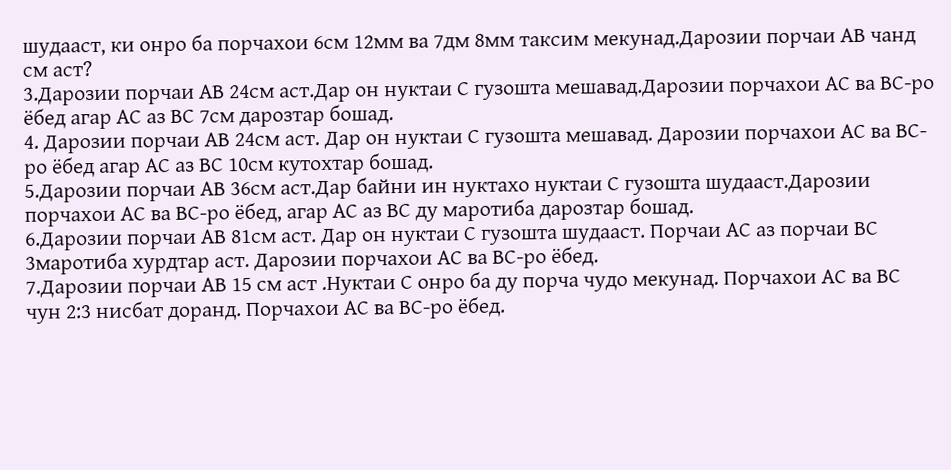шудааст, ки онро ба порчахои 6см 12мм ва 7дм 8мм таксим мекунад.Дарозии порчаи АВ чанд см аст?
3.Дарозии порчаи АВ 24см аст.Дар он нуктаи С гузошта мешавад.Дарозии порчахои АС ва ВС-ро ёбед агар АС аз ВС 7см дарозтар бошад.
4. Дарозии порчаи АВ 24см аст. Дар он нуктаи С гузошта мешавад. Дарозии порчахои АС ва ВС-ро ёбед агар АС аз ВС 10см кутохтар бошад.
5.Дарозии порчаи АВ 36см аст.Дар байни ин нуктахо нуктаи С гузошта шудааст.Дарозии порчахои АС ва ВС-ро ёбед, агар АС аз ВС ду маротиба дарозтар бошад.
6.Дарозии порчаи АВ 81см аст. Дар он нуктаи С гузошта шудааст. Порчаи АС аз порчаи ВС 3маротиба хурдтар аст. Дарозии порчахои АС ва ВС-ро ёбед.
7.Дарозии порчаи АВ 15 см аст .Нуктаи С онро ба ду порча чудо мекунад. Порчахои АС ва ВС чун 2:3 нисбат доранд. Порчахои АС ва ВС-ро ёбед.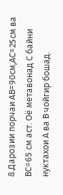8.Дарозии порчаи АВ=90см,АС=25см ва ВС=65 см аст. Оё метавонад С байни нуктахои А ва В чойгир бошад.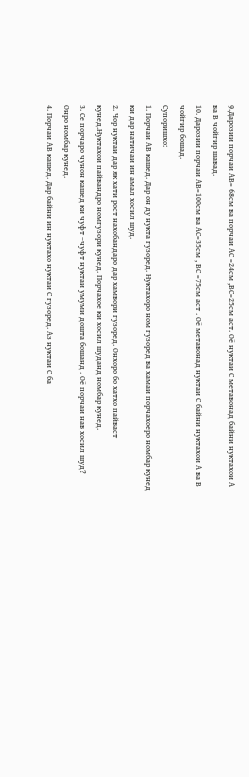9.Дарозии порчаи АВ= 68см ва порчаи АС =24см ,ВС=25см аст. Оё нуктаи С метавонад байни нуктахои А ва В чойгир шавад.
10. Дарозии порчаи АВ=100см ва АС=35см , ВС =75см аст . Оё метавонад нуктаи С байни нуктахои А ва В чойгир бошад.
Супоришхо:
1. Порчаи АВ кашед. Дар он ду нукта гузоред. Нуктахоро ном гузоред ва хамаи порчахоеро номбар кунед ки дар натичаи ин амал хосил шуд.
2. Чор нуктаи дар як хати рост нахобандаро дар хамвори гузоред. Онхоро бо хатхо пайваст кунед.Нуктахои пайвандро номгузори кунед. Порчахое ки хосил шуданд номбар кунед.
3. Се порчаро чунон кашед ки чуфт –чуфт нуктаи умуми дошта бошанд . Оё порчаи нав хосил шуд? Онро номбар кунед.
4. Порчаи АВ кашед. Дар байни ин нуктахо нуктаи С гузоред. Аз нуктаи С ба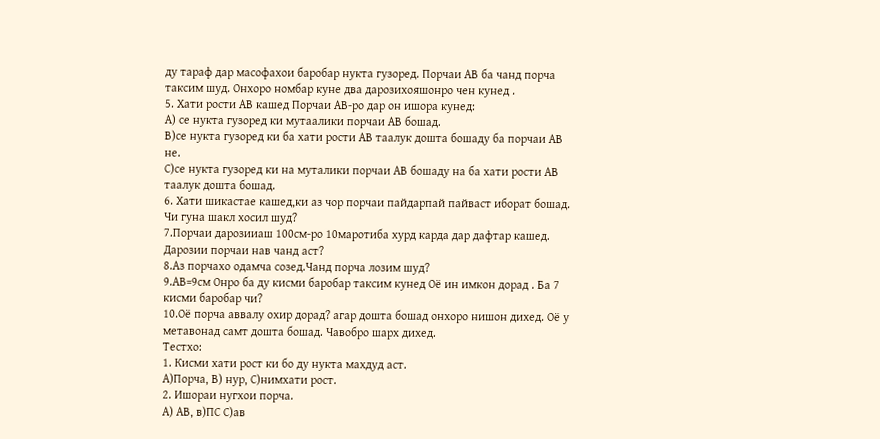ду тараф дар масофахои баробар нукта гузоред. Порчаи АВ ба чанд порча таксим шуд. Онхоро номбар куне два дарозихояшонро чен кунед .
5. Хати рости АВ кашед Порчаи АВ-ро дар он ишора кунед:
А) се нукта гузоред ки мутаалики порчаи АВ бошад.
В)се нукта гузоред ки ба хати рости АВ таалук дошта бошаду ба порчаи АВ не.
С)се нукта гузоред ки на муталики порчаи АВ бошаду на ба хати рости АВ таалук дошта бошад.
6. Хати шикастае кашед,ки аз чор порчаи пайдарпай пайваст иборат бошад. Чи гуна шакл хосил шуд?
7.Порчаи дарозииаш 100см-ро 10маротиба хурд карда дар дафтар кашед. Дарозии порчаи нав чанд аст?
8.Аз порчахо одамча созед.Чанд порча лозим шуд?
9.АВ=9см Онро ба ду кисми баробар таксим кунед Оё ин имкон дорад . Ба 7 кисми баробар чи?
10.Оё порча аввалу охир дорад? агар дошта бошад онхоро нишон дихед. Оё у метавонад самт дошта бошад. Чавобро шарх дихед.
Тестхо:
1. Кисми хати рост ки бо ду нукта махдуд аст.
А)Порча, В) нур, С)нимхати рост.
2. Ишораи нугхои порча.
А) АВ, в)ПС С)ав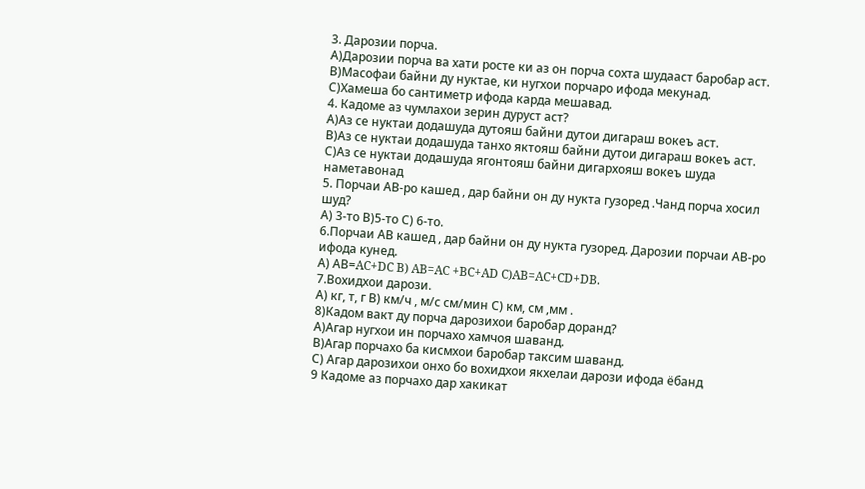3. Дарозии порча.
А)Дарозии порча ва хати росте ки аз он порча сохта шудааст баробар аст.
В)Масофаи байни ду нуктае, ки нугхои порчаро ифода мекунад.
С)Хамеша бо сантиметр ифода карда мешавад.
4. Кадоме аз чумлахои зерин дуруст аст?
А)Аз се нуктаи додашуда дутояш байни дутои дигараш вокеъ аст.
В)Аз се нуктаи додашуда танхо яктояш байни дутои дигараш вокеъ аст.
С)Аз се нуктаи додашуда ягонтояш байни дигархояш вокеъ шуда наметавонад
5. Порчаи АВ-ро кашед , дар байни он ду нукта гузоред .Чанд порча хосил шуд?
А) 3-то В)5-то С) 6-то.
6.Порчаи АВ кашед , дар байни он ду нукта гузоред. Дарозии порчаи АВ-ро ифода кунед.
А) АВ=AC+DC B) AB=AC +BC+AD C)AB=AC+CD+DB.
7.Вохидхои дарози.
А) кг, т, г В) км/ч , м/с см/мин С) км, см ,мм .
8)Кадом вакт ду порча дарозихои баробар доранд?
А)Агар нугхои ин порчахо хамчоя шаванд.
В)Агар порчахо ба кисмхои баробар таксим шаванд.
С) Агар дарозихои онхо бо вохидхои якхелаи дарози ифода ёбанд
9 Кадоме аз порчахо дар хакикат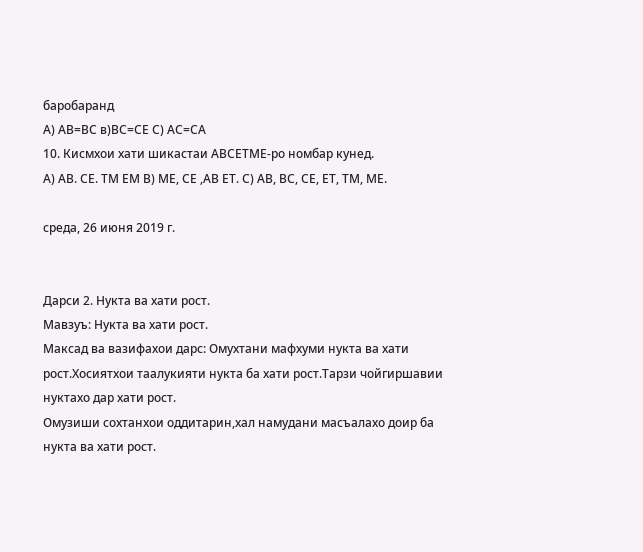баробаранд
А) АВ=ВС в)ВС=СЕ С) АС=СА
10. Кисмхои хати шикастаи АВСЕТМЕ-ро номбар кунед.
А) АВ. СЕ. ТМ ЕМ В) МЕ, СЕ ,АВ ЕТ. С) АВ, ВС, СЕ, ЕТ, ТМ, МЕ.

среда, 26 июня 2019 г.


Дарси 2. Нукта ва хати рост.
Мавзуъ: Нукта ва хати рост.
Максад ва вазифахои дарс: Омухтани мафхуми нукта ва хати рост.Хосиятхои таалукияти нукта ба хати рост.Тарзи чойгиршавии нуктахо дар хати рост.
Омузиши сохтанхои оддитарин,хал намудани масъалахо доир ба нукта ва хати рост.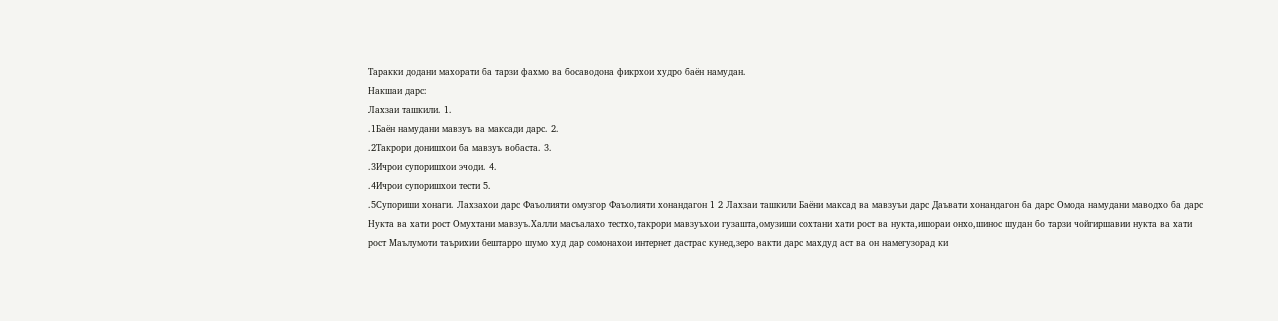Таракки додани махорати ба тарзи фахмо ва босаводона фикрхои худро баён намудан.
Накшаи дарс:
Лахзаи ташкили. 1.
.1Баён намудани мавзуъ ва максади дарс. 2.
.2Такрори донишхои ба мавзуъ вобаста. 3.
.3Ичрои супоришхои эчоди. 4.
.4Ичрои супоришхои тести 5.
.5Супориши хонаги. Лахзахои дарс Фаъолияти омузгор Фаъолияти хонандагон 1 2 Лахзаи ташкили Баёни максад ва мавзуъи дарс Даъвати хонандагон ба дарс Омода намудани маводхо ба дарс Нукта ва хати рост Омухтани мавзуъ.Халли масъалахо тестхо,такрори мавзуъхои гузашта,омузиши сохтани хати рост ва нукта,ишораи онхо,шинос шудан бо тарзи чойгиршавии нукта ва хати рост Маълумоти таърихии бештарро шумо худ дар сомонахои интернет дастрас кунед,зеро вакти дарс махдуд аст ва он намегузорад ки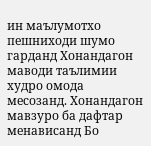ин маълумотхо пешниходи шумо гарданд Хонандагон маводи таълимии худро омода месозанд. Хонандагон мавзуро ба дафтар менависанд Бо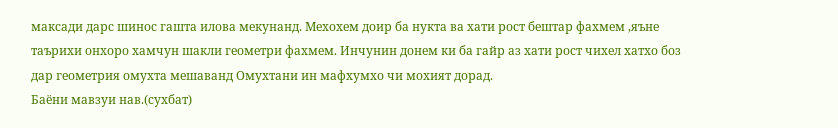максади дарс шинос гашта илова мекунанд. Мехохем доир ба нукта ва хати рост бештар фахмем ,яъне таърихи онхоро хамчун шакли геометри фахмем. Инчунин донем ки ба гайр аз хати рост чихел хатхо боз дар геометрия омухта мешаванд Омухтани ин мафхумхо чи мохият дорад.
Баёни мавзуи нав.(сухбат)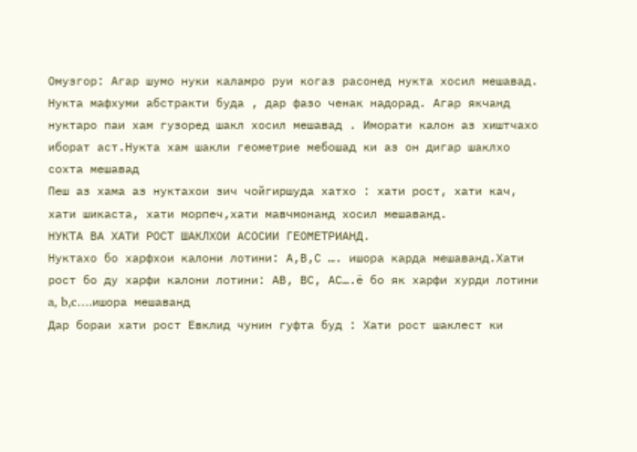Омузгор: Агар шумо нуки каламро руи когаз расонед нукта хосил мешавад. Нукта мафхуми абстракти буда , дар фазо ченак надорад. Агар якчанд нуктаро паи хам гузоред шакл хосил мешавад . Иморати калон аз хиштчахо иборат аст.Нукта хам шакли геометрие мебошад ки аз он дигар шаклхо сохта мешавад
Пеш аз хама аз нуктахои зич чойгиршуда хатхо : хати рост, хати кач, хати шикаста, хати морпеч,хати мавчмонанд хосил мешаванд.
НУКТА ВА ХАТИ РОСТ ШАКЛХОИ АСОСИИ ГЕОМЕТРИАНД.
Нуктахо бо харфхои калони лотини: А,В,С …. ишора карда мешаванд.Хати рост бо ду харфи калони лотини: АВ, ВС, АС….ё бо як харфи хурди лотини a, b,c….ишора мешаванд
Дар бораи хати рост Евклид чунин гуфта буд : Хати рост шаклест ки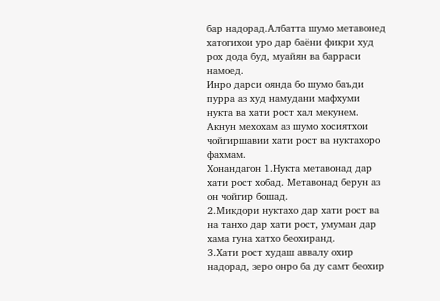бар надорад.Албатта шумо метавонед хатогихои уро дар баёни фикри худ рох дода буд, муайян ва барраси намоед.
Инро дарси оянда бо шумо баъди пурра аз худ намудани мафхуми нукта ва хати рост хал мекунем.
Акнун мехохам аз шумо хосиятхои чойгиршавии хати рост ва нуктахоро фахмам.
Хонандагон 1.Нукта метавонад дар хати рост хобад. Метавонад берун аз он чойгир бошад.
2.Микдори нуктахо дар хати рост ва на танхо дар хати рост, умуман дар хама гуна хатхо беохиранд.
3.Хати рост худаш аввалу охир надорад, зеро онро ба ду самт беохир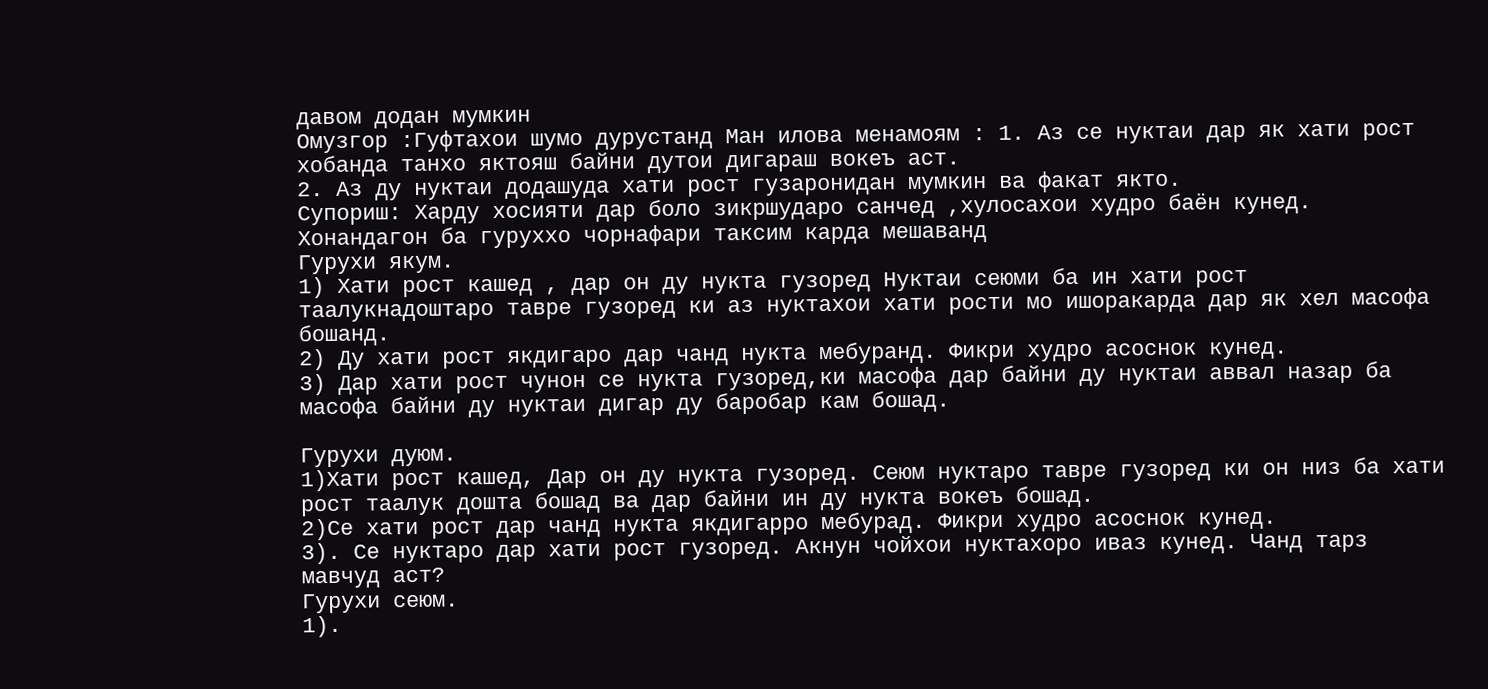давом додан мумкин
Омузгор :Гуфтахои шумо дурустанд Ман илова менамоям : 1. Аз се нуктаи дар як хати рост хобанда танхо яктояш байни дутои дигараш вокеъ аст.
2. Аз ду нуктаи додашуда хати рост гузаронидан мумкин ва факат якто.
Супориш: Харду хосияти дар боло зикршударо санчед ,хулосахои худро баён кунед.
Хонандагон ба гуруххо чорнафари таксим карда мешаванд
Гурухи якум.
1) Хати рост кашед , дар он ду нукта гузоред Нуктаи сеюми ба ин хати рост таалукнадоштаро тавре гузоред ки аз нуктахои хати рости мо ишоракарда дар як хел масофа бошанд.
2) Ду хати рост якдигаро дар чанд нукта мебуранд. Фикри худро асоснок кунед.
3) Дар хати рост чунон се нукта гузоред,ки масофа дар байни ду нуктаи аввал назар ба масофа байни ду нуктаи дигар ду баробар кам бошад.

Гурухи дуюм.
1)Хати рост кашед, Дар он ду нукта гузоред. Сеюм нуктаро тавре гузоред ки он низ ба хати рост таалук дошта бошад ва дар байни ин ду нукта вокеъ бошад.
2)Се хати рост дар чанд нукта якдигарро мебурад. Фикри худро асоснок кунед.
3). Се нуктаро дар хати рост гузоред. Акнун чойхои нуктахоро иваз кунед. Чанд тарз мавчуд аст?
Гурухи сеюм.
1).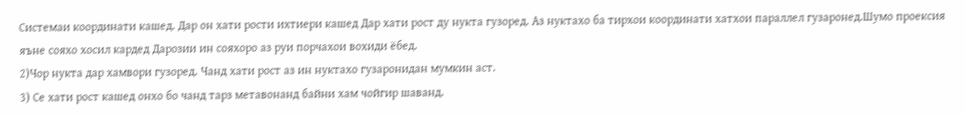Системаи координати кашед. Дар он хати рости ихтиери кашед Дар хати рост ду нукта гузоред. Аз нуктахо ба тирхои координати хатхои параллел гузаронед.Шумо проексия яъне сояхо хосил кардед Дарозии ин сояхоро аз руи порчахои вохиди ёбед.
2)Чор нукта дар хамвори гузоред. Чанд хати рост аз ин нуктахо гузаронидан мумкин аст.
3) Се хати рост кашед онхо бо чанд тарз метавонанд байни хам чойгир шаванд.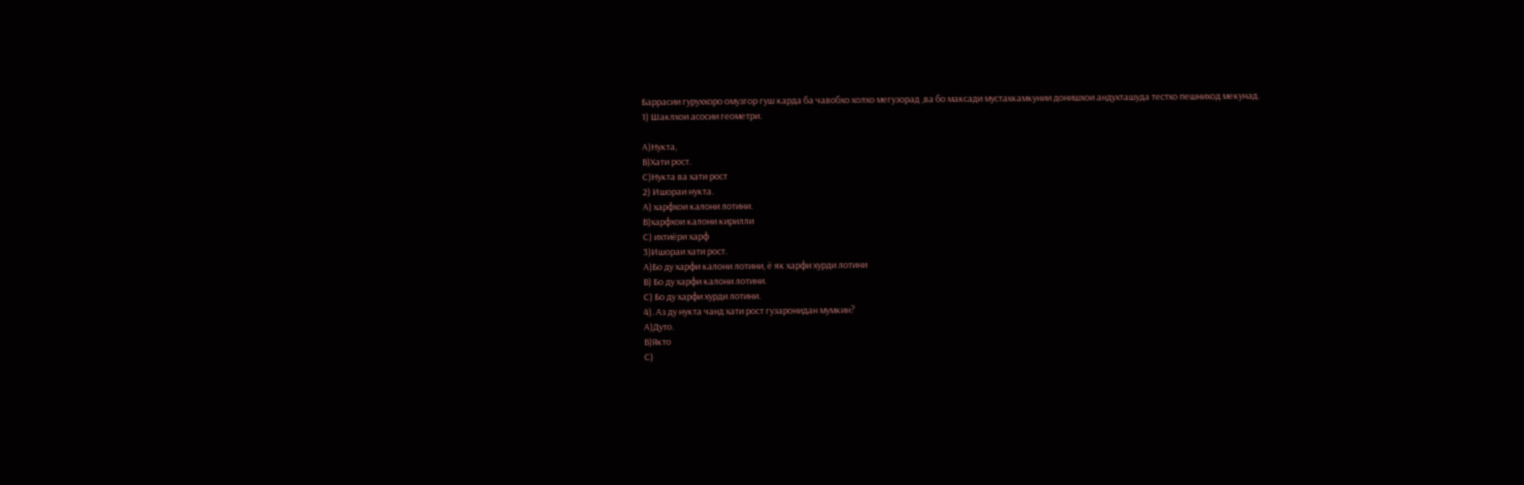Баррасии гуруххоро омузгор гуш карда ба чавобхо холхо мегузорад ,ва бо максади мустахкамкунии донишхои андухташуда тестхо пешниход мекунад.
1) Шаклхои асосии геометри.

А)Нукта,
В)Хати рост.
С)Нукта ва хати рост
2) Ишораи нукта.
А) харфхои калони лотини.
В)харфхои калони кирилли
С) ихтиёри харф
3)Ишораи хати рост.
А)Бо ду харфи калони лотини, ё як харфи хурди лотини
В) Бо ду харфи калони лотини.
С) Бо ду харфи хурди лотини.
4). Аз ду нукта чанд хати рост гузаронидан мумкин?
А)Дуто.
В)Якто
С)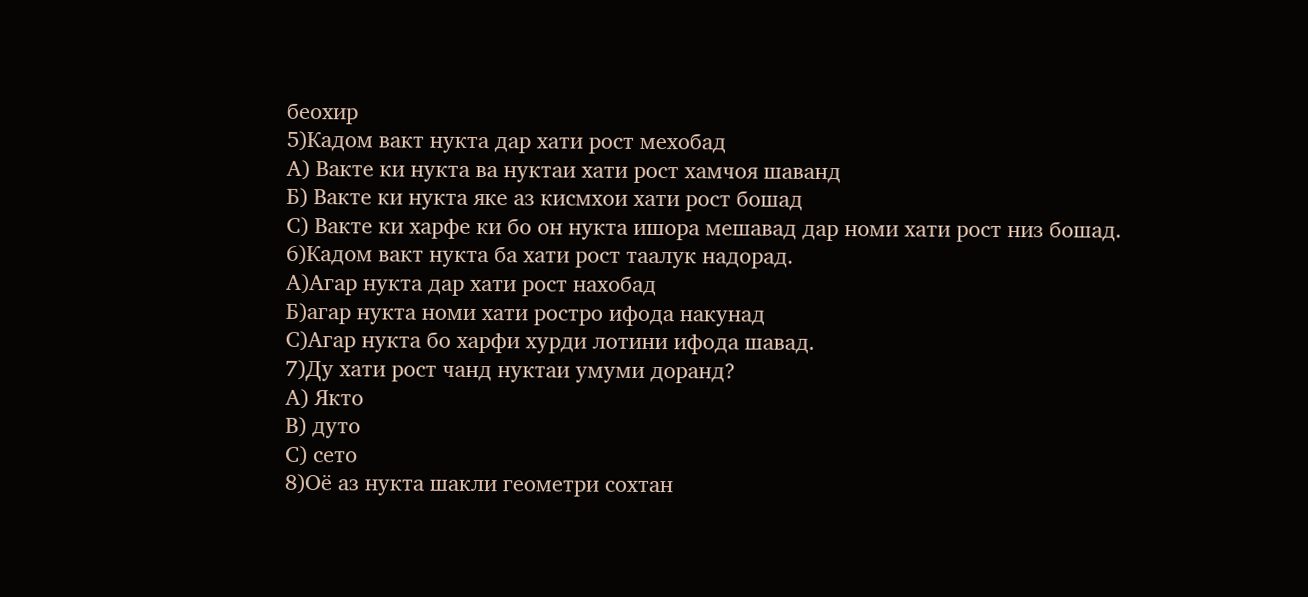беохир
5)Кадом вакт нукта дар хати рост мехобад
А) Вакте ки нукта ва нуктаи хати рост хамчоя шаванд
Б) Вакте ки нукта яке аз кисмхои хати рост бошад
С) Вакте ки харфе ки бо он нукта ишора мешавад дар номи хати рост низ бошад.
6)Кадом вакт нукта ба хати рост таалук надорад.
А)Агар нукта дар хати рост нахобад
Б)агар нукта номи хати ростро ифода накунад
С)Агар нукта бо харфи хурди лотини ифода шавад.
7)Ду хати рост чанд нуктаи умуми доранд?
А) Якто
В) дуто
С) сето
8)Оё аз нукта шакли геометри сохтан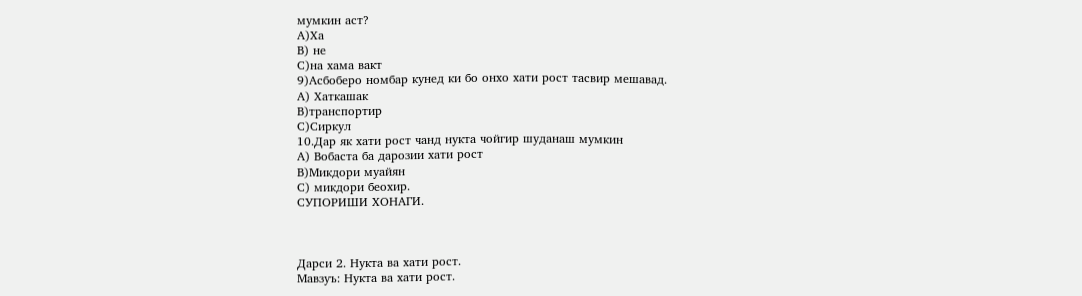мумкин аст?
А)Ха
В) не
С)на хама вакт
9)Асбоберо номбар кунед ки бо онхо хати рост тасвир мешавад.
А) Хаткашак
В)транспортир
С)Сиркул
10.Дар як хати рост чанд нукта чойгир шуданаш мумкин
А) Вобаста ба дарозии хати рост
В)Микдори муайян
С) микдори беохир.
СУПОРИШИ ХОНАГИ.



Дарси 2. Нукта ва хати рост.
Мавзуъ: Нукта ва хати рост.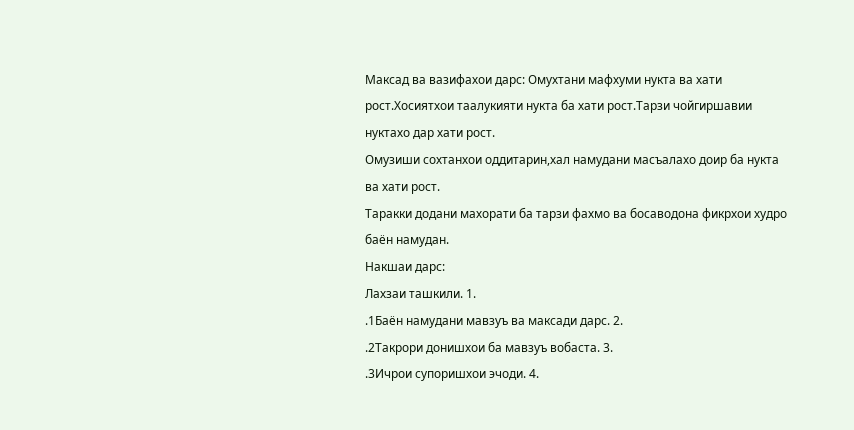Максад ва вазифахои дарс: Омухтани мафхуми нукта ва хати рост.Хосиятхои таалукияти нукта ба хати рост.Тарзи чойгиршавии нуктахо дар хати рост.
Омузиши сохтанхои оддитарин,хал намудани масъалахо доир ба нукта ва хати рост.
Таракки додани махорати ба тарзи фахмо ва босаводона фикрхои худро баён намудан.
Накшаи дарс:
Лахзаи ташкили. 1.
.1Баён намудани мавзуъ ва максади дарс. 2.
.2Такрори донишхои ба мавзуъ вобаста. 3.
.3Ичрои супоришхои эчоди. 4.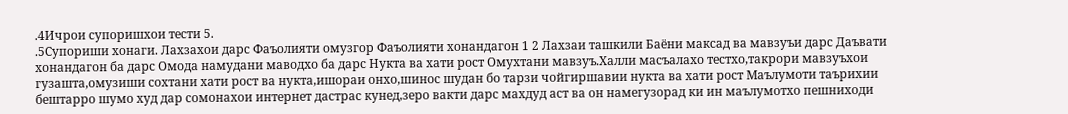.4Ичрои супоришхои тести 5.
.5Супориши хонаги. Лахзахои дарс Фаъолияти омузгор Фаъолияти хонандагон 1 2 Лахзаи ташкили Баёни максад ва мавзуъи дарс Даъвати хонандагон ба дарс Омода намудани маводхо ба дарс Нукта ва хати рост Омухтани мавзуъ.Халли масъалахо тестхо,такрори мавзуъхои гузашта,омузиши сохтани хати рост ва нукта,ишораи онхо,шинос шудан бо тарзи чойгиршавии нукта ва хати рост Маълумоти таърихии бештарро шумо худ дар сомонахои интернет дастрас кунед,зеро вакти дарс махдуд аст ва он намегузорад ки ин маълумотхо пешниходи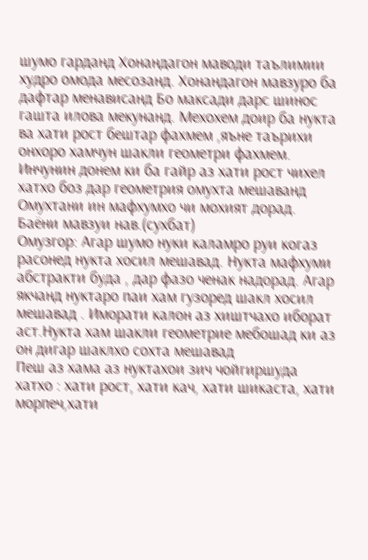шумо гарданд Хонандагон маводи таълимии худро омода месозанд. Хонандагон мавзуро ба дафтар менависанд Бо максади дарс шинос гашта илова мекунанд. Мехохем доир ба нукта ва хати рост бештар фахмем ,яъне таърихи онхоро хамчун шакли геометри фахмем. Инчунин донем ки ба гайр аз хати рост чихел хатхо боз дар геометрия омухта мешаванд Омухтани ин мафхумхо чи мохият дорад.
Баёни мавзуи нав.(сухбат)
Омузгор: Агар шумо нуки каламро руи когаз расонед нукта хосил мешавад. Нукта мафхуми абстракти буда , дар фазо ченак надорад. Агар якчанд нуктаро паи хам гузоред шакл хосил мешавад . Иморати калон аз хиштчахо иборат аст.Нукта хам шакли геометрие мебошад ки аз он дигар шаклхо сохта мешавад
Пеш аз хама аз нуктахои зич чойгиршуда хатхо : хати рост, хати кач, хати шикаста, хати морпеч,хати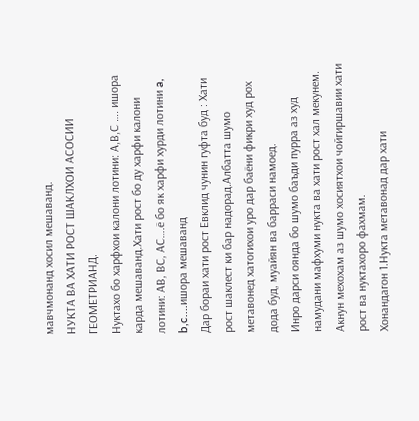мавчмонанд хосил мешаванд.
НУКТА ВА ХАТИ РОСТ ШАКЛХОИ АСОСИИ ГЕОМЕТРИАНД.
Нуктахо бо харфхои калони лотини: А,В,С …. ишора карда мешаванд.Хати рост бо ду харфи калони лотини: АВ, ВС, АС….ё бо як харфи хурди лотини a, b,c….ишора мешаванд
Дар бораи хати рост Евклид чунин гуфта буд : Хати рост шаклест ки бар надорад.Албатта шумо метавонед хатогихои уро дар баёни фикри худ рох дода буд, муайян ва барраси намоед.
Инро дарси оянда бо шумо баъди пурра аз худ намудани мафхуми нукта ва хати рост хал мекунем.
Акнун мехохам аз шумо хосиятхои чойгиршавии хати рост ва нуктахоро фахмам.
Хонандагон 1.Нукта метавонад дар хати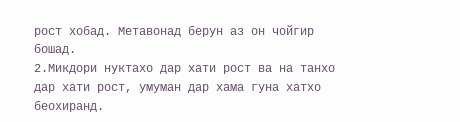рост хобад. Метавонад берун аз он чойгир бошад.
2.Микдори нуктахо дар хати рост ва на танхо дар хати рост, умуман дар хама гуна хатхо беохиранд.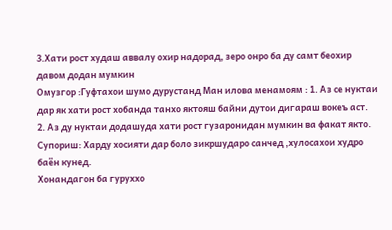3.Хати рост худаш аввалу охир надорад, зеро онро ба ду самт беохир давом додан мумкин
Омузгор :Гуфтахои шумо дурустанд Ман илова менамоям : 1. Аз се нуктаи дар як хати рост хобанда танхо яктояш байни дутои дигараш вокеъ аст.
2. Аз ду нуктаи додашуда хати рост гузаронидан мумкин ва факат якто.
Супориш: Харду хосияти дар боло зикршударо санчед ,хулосахои худро баён кунед.
Хонандагон ба гуруххо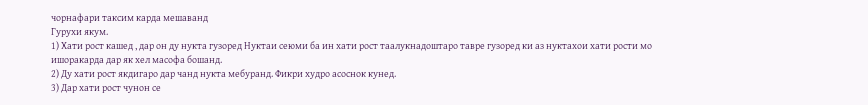чорнафари таксим карда мешаванд
Гурухи якум.
1) Хати рост кашед , дар он ду нукта гузоред Нуктаи сеюми ба ин хати рост таалукнадоштаро тавре гузоред ки аз нуктахои хати рости мо ишоракарда дар як хел масофа бошанд.
2) Ду хати рост якдигаро дар чанд нукта мебуранд. Фикри худро асоснок кунед.
3) Дар хати рост чунон се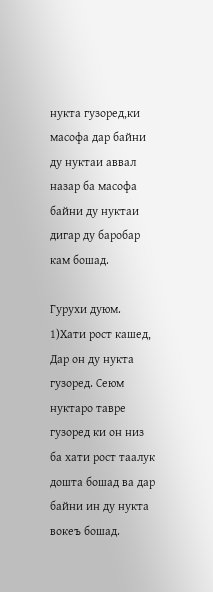нукта гузоред,ки масофа дар байни ду нуктаи аввал назар ба масофа байни ду нуктаи дигар ду баробар кам бошад.

Гурухи дуюм.
1)Хати рост кашед, Дар он ду нукта гузоред. Сеюм нуктаро тавре гузоред ки он низ ба хати рост таалук дошта бошад ва дар байни ин ду нукта вокеъ бошад.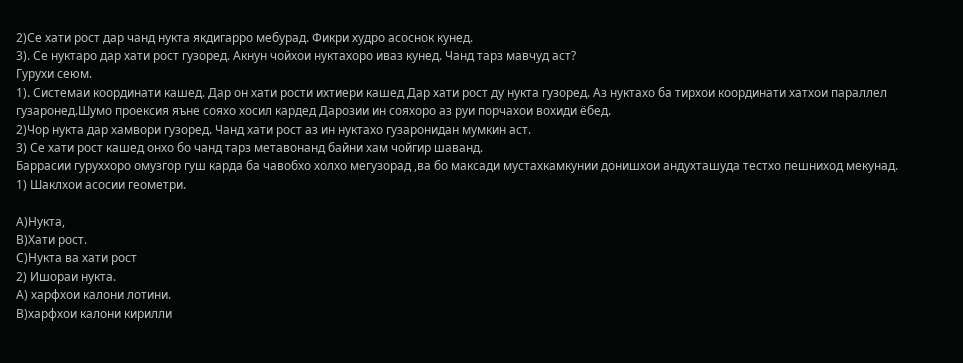2)Се хати рост дар чанд нукта якдигарро мебурад. Фикри худро асоснок кунед.
3). Се нуктаро дар хати рост гузоред. Акнун чойхои нуктахоро иваз кунед. Чанд тарз мавчуд аст?
Гурухи сеюм.
1). Системаи координати кашед. Дар он хати рости ихтиери кашед Дар хати рост ду нукта гузоред. Аз нуктахо ба тирхои координати хатхои параллел гузаронед.Шумо проексия яъне сояхо хосил кардед Дарозии ин сояхоро аз руи порчахои вохиди ёбед.
2)Чор нукта дар хамвори гузоред. Чанд хати рост аз ин нуктахо гузаронидан мумкин аст.
3) Се хати рост кашед онхо бо чанд тарз метавонанд байни хам чойгир шаванд.
Баррасии гуруххоро омузгор гуш карда ба чавобхо холхо мегузорад ,ва бо максади мустахкамкунии донишхои андухташуда тестхо пешниход мекунад.
1) Шаклхои асосии геометри.

А)Нукта,
В)Хати рост.
С)Нукта ва хати рост
2) Ишораи нукта.
А) харфхои калони лотини.
В)харфхои калони кирилли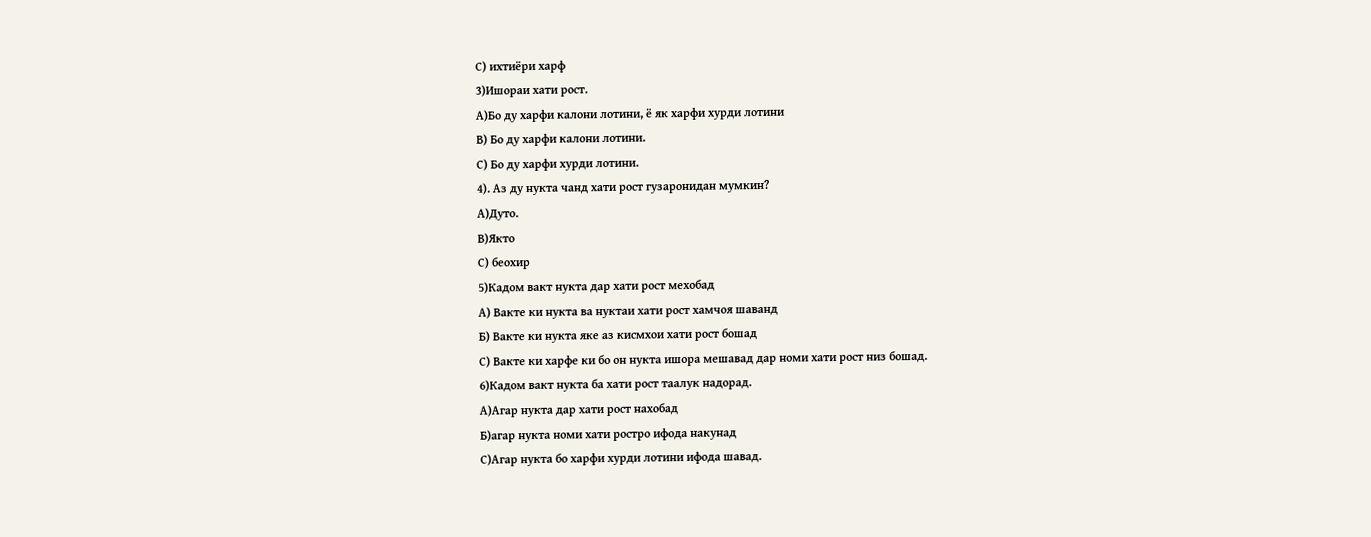С) ихтиёри харф
3)Ишораи хати рост.
А)Бо ду харфи калони лотини, ё як харфи хурди лотини
В) Бо ду харфи калони лотини.
С) Бо ду харфи хурди лотини.
4). Аз ду нукта чанд хати рост гузаронидан мумкин?
А)Дуто.
В)Якто
С) беохир
5)Кадом вакт нукта дар хати рост мехобад
А) Вакте ки нукта ва нуктаи хати рост хамчоя шаванд
Б) Вакте ки нукта яке аз кисмхои хати рост бошад
С) Вакте ки харфе ки бо он нукта ишора мешавад дар номи хати рост низ бошад.
6)Кадом вакт нукта ба хати рост таалук надорад.
А)Агар нукта дар хати рост нахобад
Б)агар нукта номи хати ростро ифода накунад
С)Агар нукта бо харфи хурди лотини ифода шавад.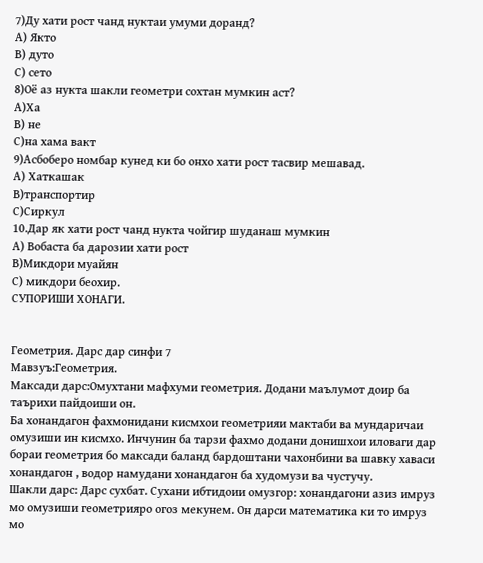7)Ду хати рост чанд нуктаи умуми доранд?
А) Якто
В) дуто
С) сето
8)Оё аз нукта шакли геометри сохтан мумкин аст?
А)Ха
В) не
С)на хама вакт
9)Асбоберо номбар кунед ки бо онхо хати рост тасвир мешавад.
А) Хаткашак
В)транспортир
С)Сиркул
10.Дар як хати рост чанд нукта чойгир шуданаш мумкин
А) Вобаста ба дарозии хати рост
В)Микдори муайян
С) микдори беохир.
СУПОРИШИ ХОНАГИ.


Геометрия. Дарс дар синфи 7
Мавзуъ:Геометрия.
Максади дарс:Омухтани мафхуми геометрия. Додани маълумот доир ба таърихи пайдоиши он.
Ба хонандагон фахмонидани кисмхои геометрияи мактаби ва мундаричаи омузиши ин кисмхо. Инчунин ба тарзи фахмо додани донишхои иловаги дар бораи геометрия бо максади баланд бардоштани чахонбини ва шавку хаваси хонандагон , водор намудани хонандагон ба худомузи ва чустучу.
Шакли дарс: Дарс сухбат. Сухани ибтидоии омузгор: хонандагони азиз имруз мо омузиши геометрияро огоз мекунем. Он дарси математика ки то имруз мо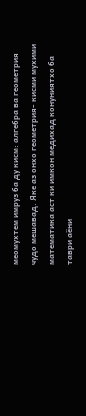меомухтем имруз ба ду кисм: алгебра ва геометрия чудо мешавад. Яке аз онхо геометрия- кисми мухими математика аст ки имкон медихад конуниятхо ба таври аёни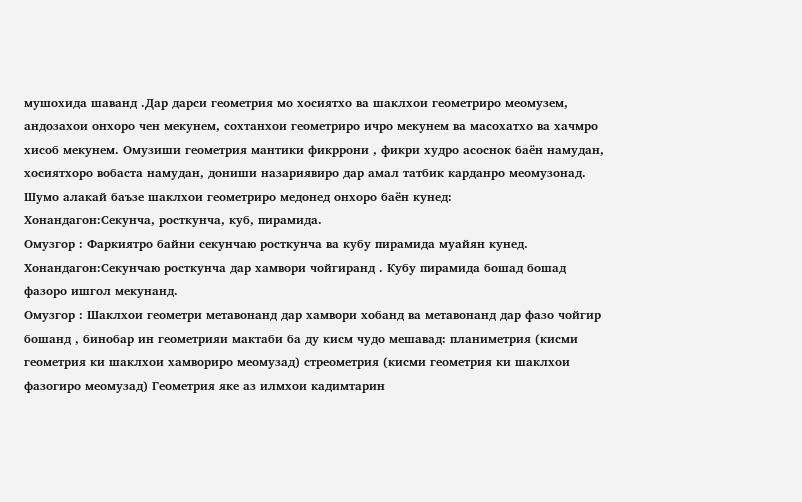мушохида шаванд .Дар дарси геометрия мо хосиятхо ва шаклхои геометриро меомузем, андозахои онхоро чен мекунем, сохтанхои геометриро ичро мекунем ва масохатхо ва хачмро хисоб мекунем. Омузиши геометрия мантики фикррони , фикри худро асоснок баён намудан, хосиятхоро вобаста намудан, дониши назариявиро дар амал татбик карданро меомузонад. Шумо алакай баъзе шаклхои геометриро медонед онхоро баён кунед:
Хонандагон:Секунча, росткунча, куб, пирамида.
Омузгор : Фаркиятро байни секунчаю росткунча ва кубу пирамида муайян кунед.
Хонандагон:Секунчаю росткунча дар хамвори чойгиранд . Кубу пирамида бошад бошад фазоро ишгол мекунанд.
Омузгор : Шаклхои геометри метавонанд дар хамвори хобанд ва метавонанд дар фазо чойгир бошанд , бинобар ин геометрияи мактаби ба ду кисм чудо мешавад: планиметрия (кисми геометрия ки шаклхои хамвориро меомузад) стреометрия (кисми геометрия ки шаклхои фазогиро меомузад) Геометрия яке аз илмхои кадимтарин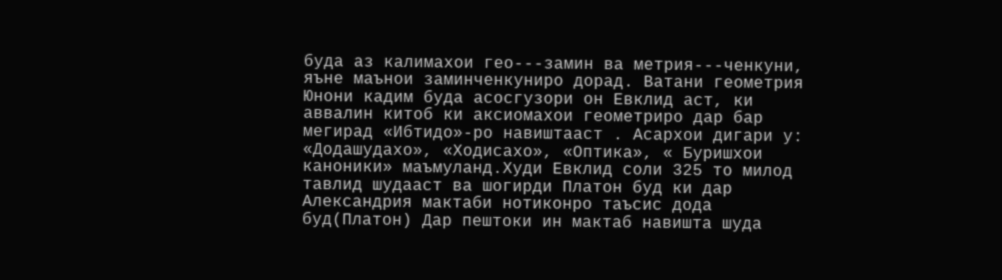буда аз калимахои гео---замин ва метрия---ченкуни, яъне маънои заминченкуниро дорад. Ватани геометрия Юнони кадим буда асосгузори он Евклид аст, ки аввалин китоб ки аксиомахои геометриро дар бар мегирад «Ибтидо»-ро навиштааст . Асархои дигари у: «Додашудахо», «Ходисахо», «Оптика», « Буришхои каноники» маъмуланд.Худи Евклид соли 325 то милод тавлид шудааст ва шогирди Платон буд ки дар Александрия мактаби нотиконро таъсис дода буд(Платон) Дар пештоки ин мактаб навишта шуда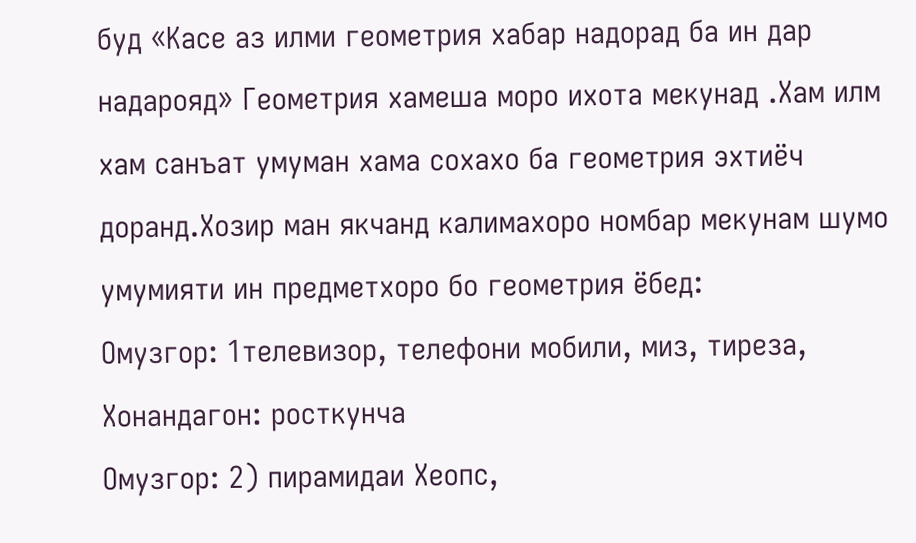буд «Касе аз илми геометрия хабар надорад ба ин дар надарояд» Геометрия хамеша моро ихота мекунад .Хам илм хам санъат умуман хама сохахо ба геометрия эхтиёч доранд.Хозир ман якчанд калимахоро номбар мекунам шумо умумияти ин предметхоро бо геометрия ёбед:
Омузгор: 1телевизор, телефони мобили, миз, тиреза,
Хонандагон: росткунча
Омузгор: 2) пирамидаи Хеопс,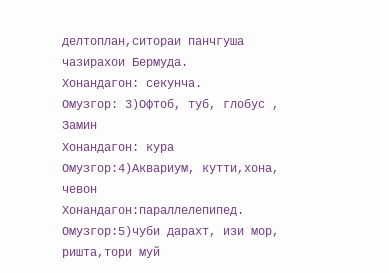делтоплан,ситораи панчгуша чазирахои Бермуда.
Хонандагон: секунча.
Омузгор: 3)Офтоб, туб, глобус , Замин
Хонандагон: кура
Омузгор:4)Аквариум, кутти,хона, чевон
Хонандагон:параллелепипед.
Омузгор:5)чуби дарахт, изи мор, ришта,тори муй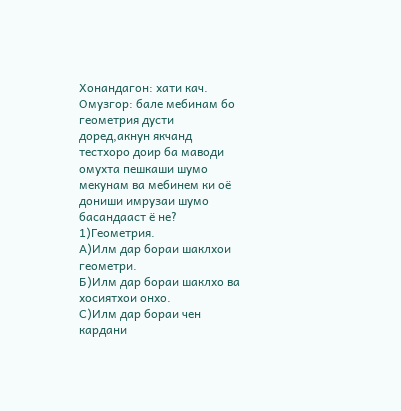Хонандагон: хати кач.
Омузгор: бале мебинам бо геометрия дусти доред,акнун якчанд тестхоро доир ба маводи омухта пешкаши шумо мекунам ва мебинем ки оё дониши имрузаи шумо басандааст ё не?
1)Геометрия.
А)Илм дар бораи шаклхои геометри.
Б)Илм дар бораи шаклхо ва хосиятхои онхо.
С)Илм дар бораи чен кардани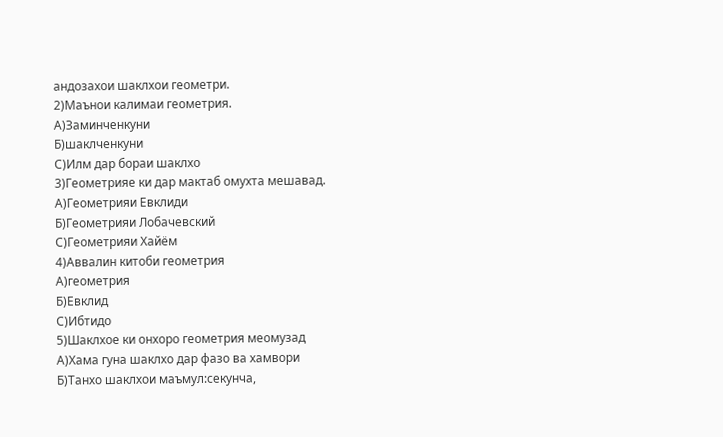андозахои шаклхои геометри.
2)Маънои калимаи геометрия.
А)Заминченкуни
Б)шаклченкуни
С)Илм дар бораи шаклхо
3)Геометрияе ки дар мактаб омухта мешавад.
А)Геометрияи Евклиди
Б)Геометрияи Лобачевский
С)Геометрияи Хайём
4)Аввалин китоби геометрия
А)геометрия
Б)Евклид
С)Ибтидо
5)Шаклхое ки онхоро геометрия меомузад
А)Хама гуна шаклхо дар фазо ва хамвори
Б)Танхо шаклхои маъмул:секунча,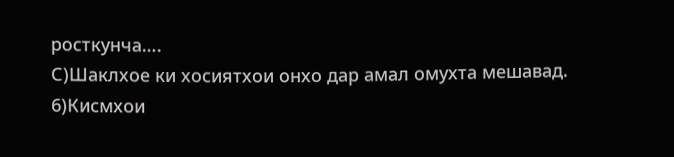росткунча….
С)Шаклхое ки хосиятхои онхо дар амал омухта мешавад.
6)Кисмхои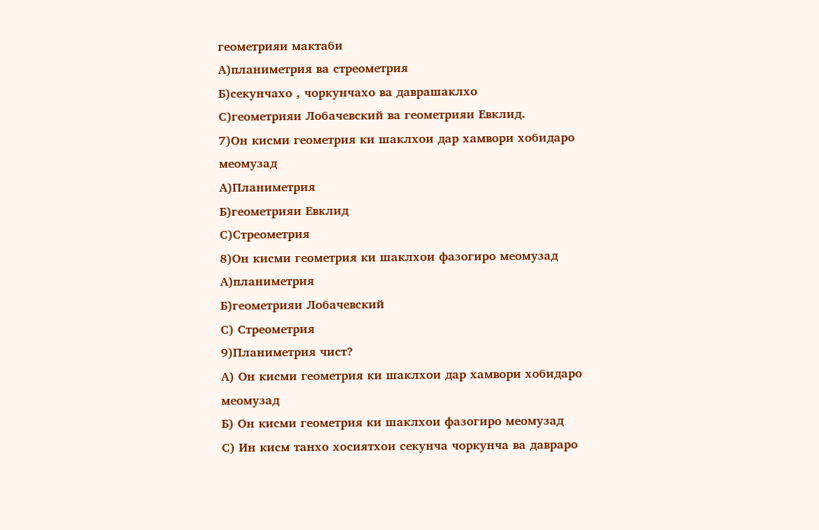геометрияи мактаби
А)планиметрия ва стреометрия
Б)секунчахо , чоркунчахо ва даврашаклхо
С)геометрияи Лобачевский ва геометрияи Евклид.
7)Он кисми геометрия ки шаклхои дар хамвори хобидаро меомузад
А)Планиметрия
Б)геометрияи Евклид
С)Стреометрия
8)Он кисми геометрия ки шаклхои фазогиро меомузад
А)планиметрия
Б)геометрияи Лобачевский
С) Стреометрия
9)Планиметрия чист?
А) Он кисми геометрия ки шаклхои дар хамвори хобидаро меомузад
Б) Он кисми геометрия ки шаклхои фазогиро меомузад
С) Ин кисм танхо хосиятхои секунча чоркунча ва давраро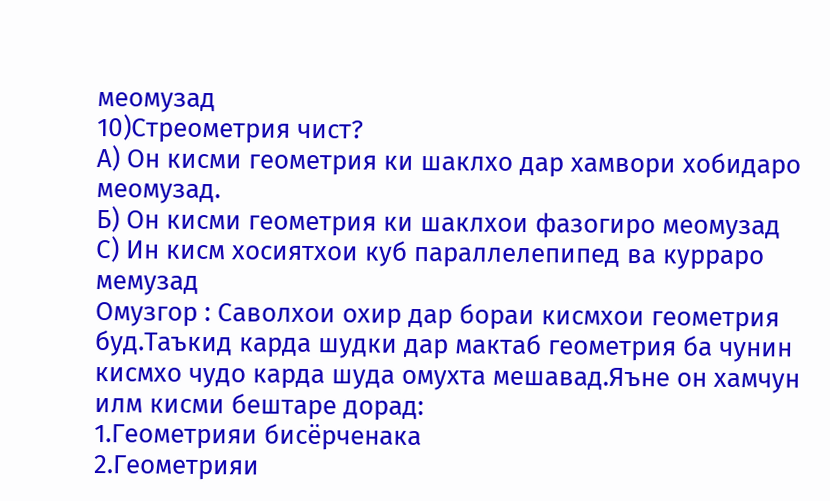меомузад
10)Стреометрия чист?
А) Он кисми геометрия ки шаклхо дар хамвори хобидаро меомузад.
Б) Он кисми геометрия ки шаклхои фазогиро меомузад
С) Ин кисм хосиятхои куб параллелепипед ва курраро мемузад
Омузгор : Саволхои охир дар бораи кисмхои геометрия буд.Таъкид карда шудки дар мактаб геометрия ба чунин кисмхо чудо карда шуда омухта мешавад.Яъне он хамчун илм кисми бештаре дорад:
1.Геометрияи бисёрченака
2.Геометрияи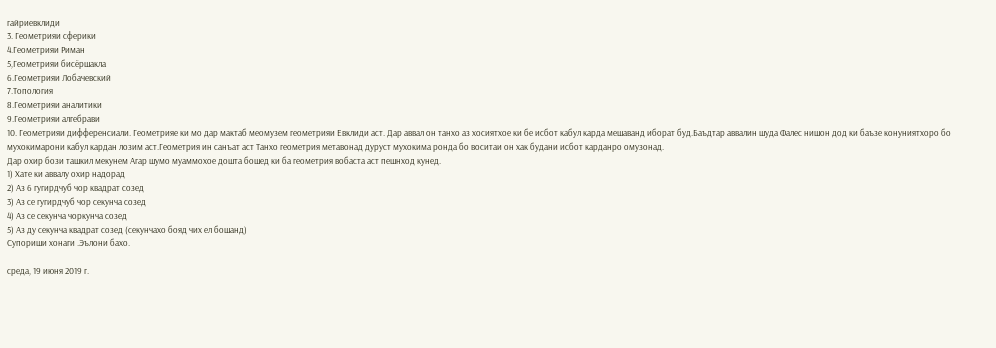гайриевклиди
3. Геометрияи сферики
4.Геометрияи Риман
5,Геометрияи бисёршакла
6.Геометрияи Лобачевский
7.Топология
8.Геометрияи аналитики
9.Геометрияи алгебрави
10. Геометрияи дифференсиали. Геометрияе ки мо дар мактаб меомузем геометрияи Евклиди аст. Дар аввал он танхо аз хосиятхое ки бе исбот кабул карда мешаванд иборат буд.Баъдтар аввалин шуда Фалес нишон дод ки баъзе конуниятхоро бо мухокимарони кабул кардан лозим аст.Геометрия ин санъат аст Танхо геометрия метавонад дуруст мухокима ронда бо воситаи он хак будани исбот карданро омузонад.
Дар охир бози ташкил мекунем Агар шумо муаммохое дошта бошед ки ба геометрия вобаста аст пешнход кунед.
1) Хате ки аввалу охир надорад
2) Аз 6 гугирдчуб чор квадрат созед
3) Аз се гугирдчуб чор секунча созед
4) Аз се секунча чоркунча созед
5) Аз ду секунча квадрат созед (секунчахо бояд чих ел бошанд)
Супориши хонаги .Эълони бахо.

среда, 19 июня 2019 г.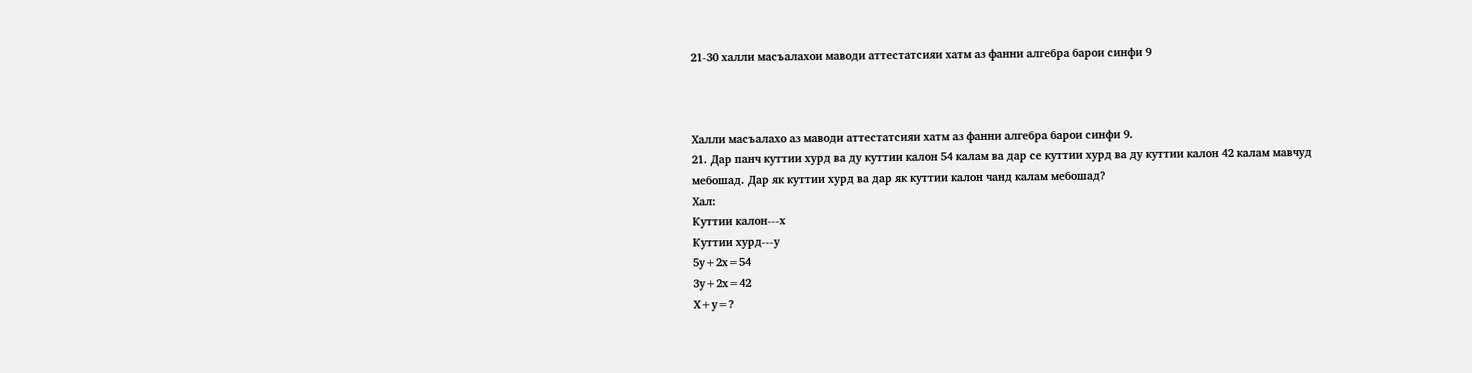21-30 халли масъалахои маводи аттестатсияи хатм аз фанни алгебра барои синфи 9



Халли масъалахо аз маводи аттестатсияи хатм аз фанни алгебра барои синфи 9.
21. Дар панч куттии хурд ва ду куттии калон 54 калам ва дар се куттии хурд ва ду куттии калон 42 калам мавчуд мебошад. Дар як куттии хурд ва дар як куттии калон чанд калам мебошад?
Хал:
Куттии калон---х
Куттии хурд---у
5у+2х=54
3у+2х=42
Х+у=?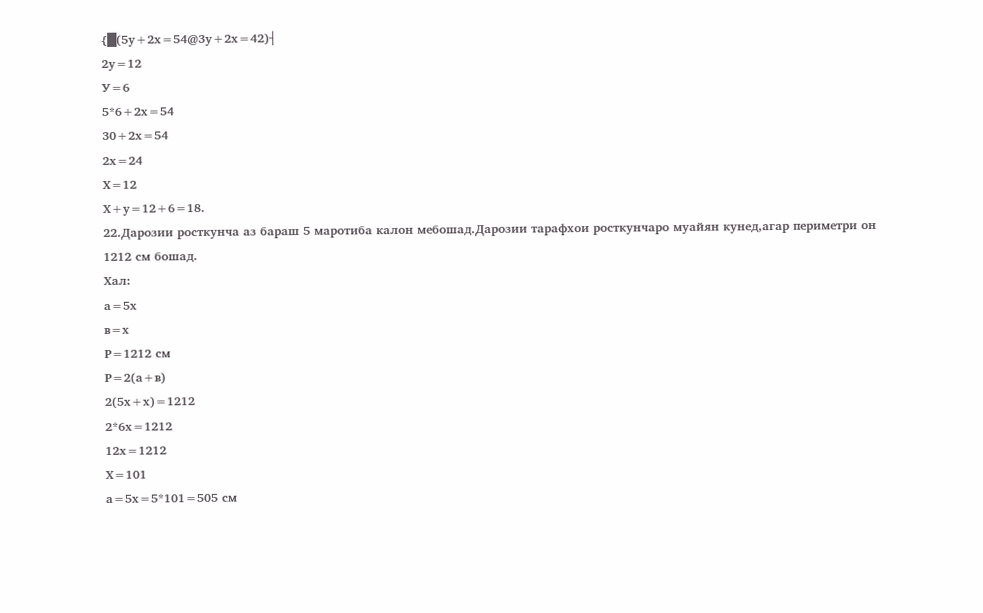{█(5у+2х=54@3у+2х=42)┤
2у=12
У=6
5*6+2х=54
30+2х=54
2х=24
Х=12
Х+у=12+6=18.
22.Дарозии росткунча аз бараш 5 маротиба калон мебошад.Дарозии тарафхои росткунчаро муайян кунед,агар периметри он 1212 см бошад.
Хал:
а=5х
в=х
Р=1212 см
Р=2(а+в)
2(5х+х)=1212
2*6х=1212
12х=1212
Х=101
а=5х=5*101=505 см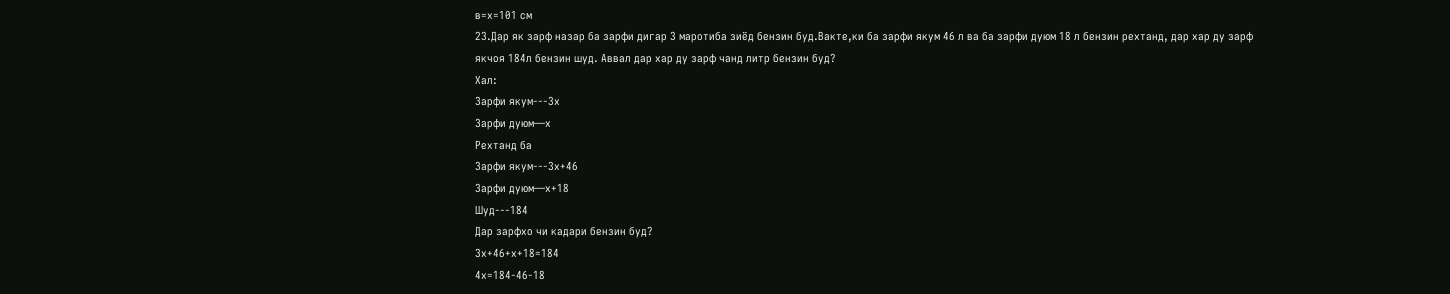в=х=101 см
23.Дар як зарф назар ба зарфи дигар 3 маротиба зиёд бензин буд.Вакте,ки ба зарфи якум 46 л ва ба зарфи дуюм 18 л бензин рехтанд, дар хар ду зарф якчоя 184л бензин шуд. Аввал дар хар ду зарф чанд литр бензин буд?
Хал:
Зарфи якум---3х
Зарфи дуюм—х
Рехтанд ба
Зарфи якум---3х+46
Зарфи дуюм—х+18
Шуд---184
Дар зарфхо чи кадари бензин буд?
3х+46+х+18=184
4х=184-46-18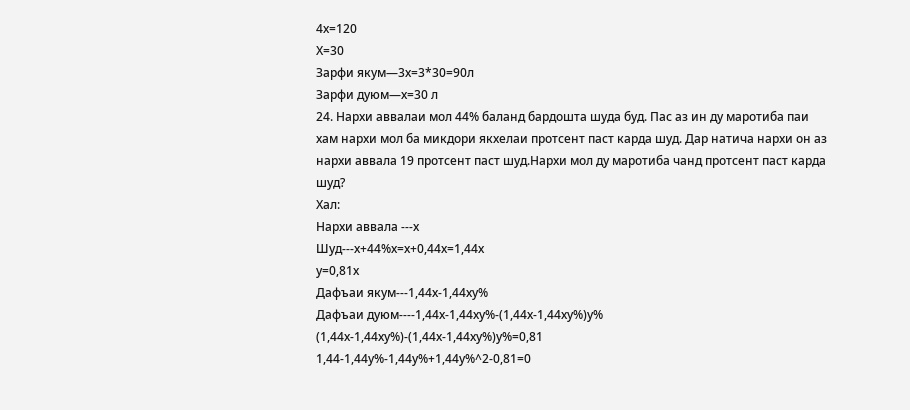4х=120
Х=30
Зарфи якум—3х=3*30=90л
Зарфи дуюм—х=30 л
24. Нархи аввалаи мол 44% баланд бардошта шуда буд. Пас аз ин ду маротиба паи хам нархи мол ба микдори якхелаи протсент паст карда шуд. Дар натича нархи он аз нархи аввала 19 протсент паст шуд.Нархи мол ду маротиба чанд протсент паст карда шуд?
Хал:
Нархи аввала ---х
Шуд---х+44%х=х+0,44х=1,44х
у=0,81х
Дафъаи якум---1,44х-1,44ху%
Дафъаи дуюм----1,44х-1,44ху%-(1,44х-1,44ху%)у%
(1,44х-1,44ху%)-(1,44х-1,44ху%)у%=0,81
1,44-1,44у%-1,44у%+1,44у%^2-0,81=0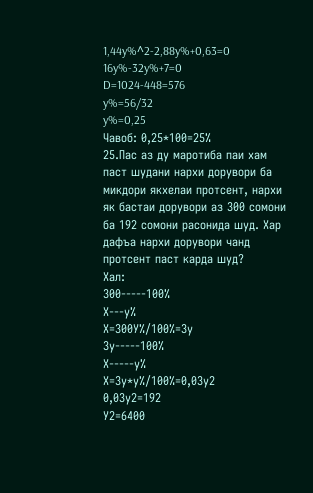1,44y%^2-2,88y%+0,63=0
16y%-32y%+7=0
D=1024-448=576
y%=56/32
y%=0,25
Чавоб: 0,25*100=25%
25.Пас аз ду маротиба паи хам паст шудани нархи дорувори ба микдори якхелаи протсент, нархи як бастаи дорувори аз 300 сомони ба 192 сомони расонида шуд. Хар дафъа нархи дорувори чанд протсент паст карда шуд?
Хал:
300-----100%
Х---у%
Х=300У%/100%=3у
3у-----100%
Х-----у%
Х=3у*у%/100%=0,03у2
0,03у2=192
У2=6400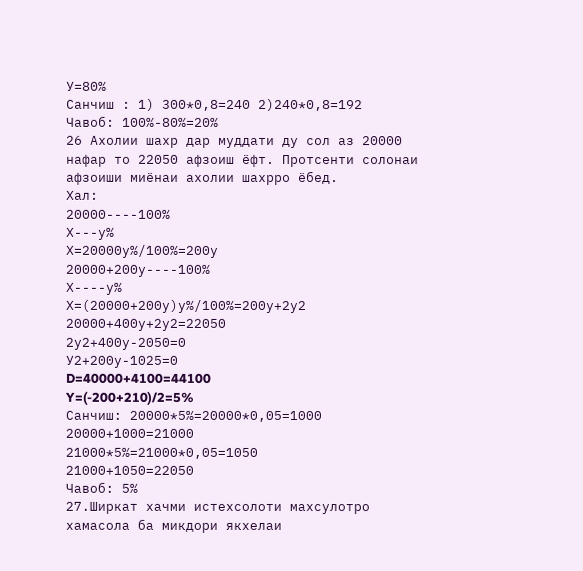У=80%
Санчиш : 1) 300*0,8=240 2)240*0,8=192
Чавоб: 100%-80%=20%
26 Ахолии шахр дар муддати ду сол аз 20000 нафар то 22050 афзоиш ёфт. Протсенти солонаи афзоиши миёнаи ахолии шахрро ёбед.
Хал:
20000----100%
Х---у%
Х=20000у%/100%=200у
20000+200у----100%
Х----у%
Х=(20000+200у)у%/100%=200у+2у2
20000+400у+2у2=22050
2у2+400у-2050=0
У2+200у-1025=0
D=40000+4100=44100
Y=(-200+210)/2=5%
Санчиш: 20000*5%=20000*0,05=1000
20000+1000=21000
21000*5%=21000*0,05=1050
21000+1050=22050
Чавоб: 5%
27.Ширкат хачми истехсолоти махсулотро хамасола ба микдори якхелаи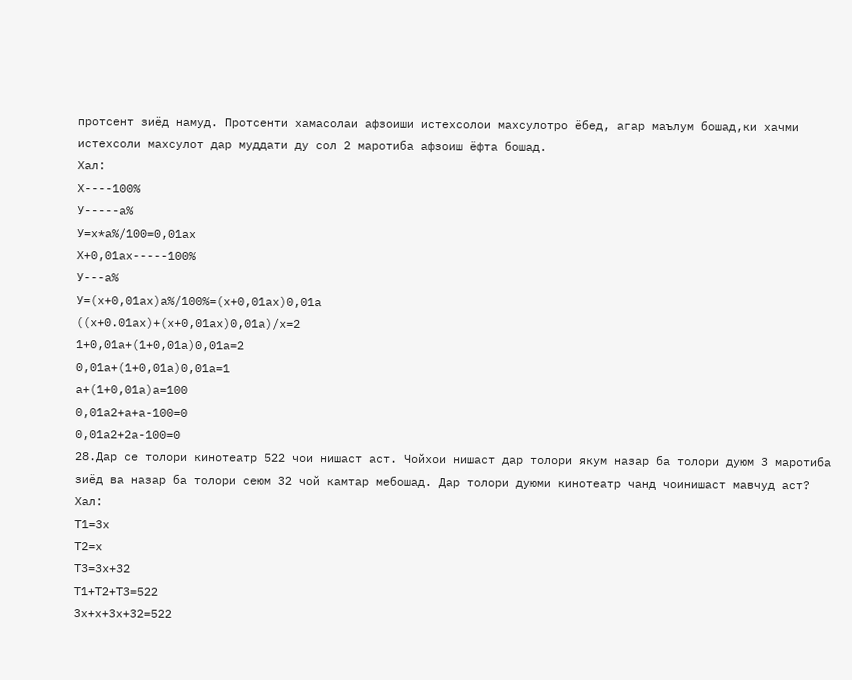протсент зиёд намуд. Протсенти хамасолаи афзоиши истехсолои махсулотро ёбед, агар маълум бошад,ки хачми истехсоли махсулот дар муддати ду сол 2 маротиба афзоиш ёфта бошад.
Хал:
Х----100%
У-----а%
У=х*а%/100=0,01ах
Х+0,01ах-----100%
У---а%
У=(х+0,01ах)а%/100%=(х+0,01ах)0,01а
((х+0.01ах)+(х+0,01ах)0,01а)/х=2
1+0,01а+(1+0,01а)0,01а=2
0,01а+(1+0,01а)0,01а=1
а+(1+0,01а)а=100
0,01а2+а+а-100=0
0,01а2+2а-100=0
28.Дар се толори кинотеатр 522 чои нишаст аст. Чойхои нишаст дар толори якум назар ба толори дуюм 3 маротиба зиёд ва назар ба толори сеюм 32 чой камтар мебошад. Дар толори дуюми кинотеатр чанд чоинишаст мавчуд аст?
Хал:
Т1=3х
Т2=х
Т3=3х+32
Т1+Т2+Т3=522
3х+х+3х+32=522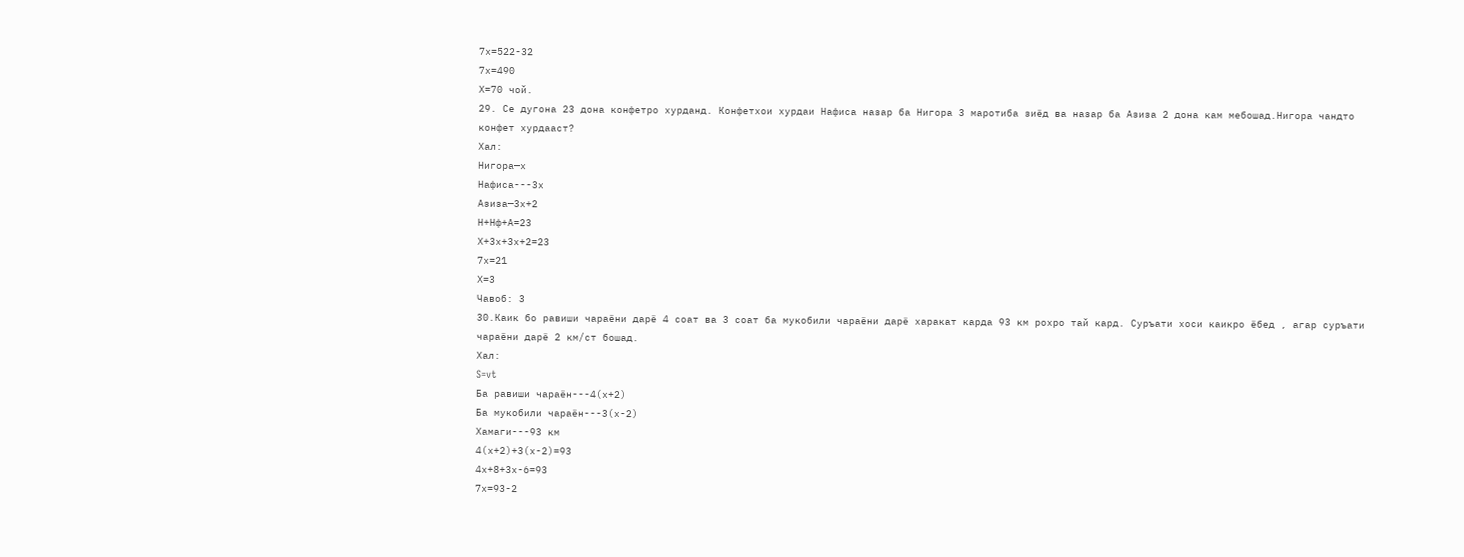7х=522-32
7х=490
Х=70 чой.
29. Се дугона 23 дона конфетро хурданд. Конфетхои хурдаи Нафиса назар ба Нигора 3 маротиба зиёд ва назар ба Азиза 2 дона кам мебошад.Нигора чандто конфет хурдааст?
Хал:
Нигора—х
Нафиса---3х
Азиза—3х+2
Н+Нф+А=23
Х+3х+3х+2=23
7х=21
Х=3
Чавоб: 3
30.Каик бо равиши чараёни дарё 4 соат ва 3 соат ба мукобили чараёни дарё харакат карда 93 км рохро тай кард. Суръати хоси каикро ёбед , агар суръати чараёни дарё 2 км/ст бошад.
Хал:
S=vt
Ба равиши чараён---4(х+2)
Ба мукобили чараён---3(х-2)
Хамаги---93 км
4(х+2)+3(х-2)=93
4х+8+3х-6=93
7х=93-2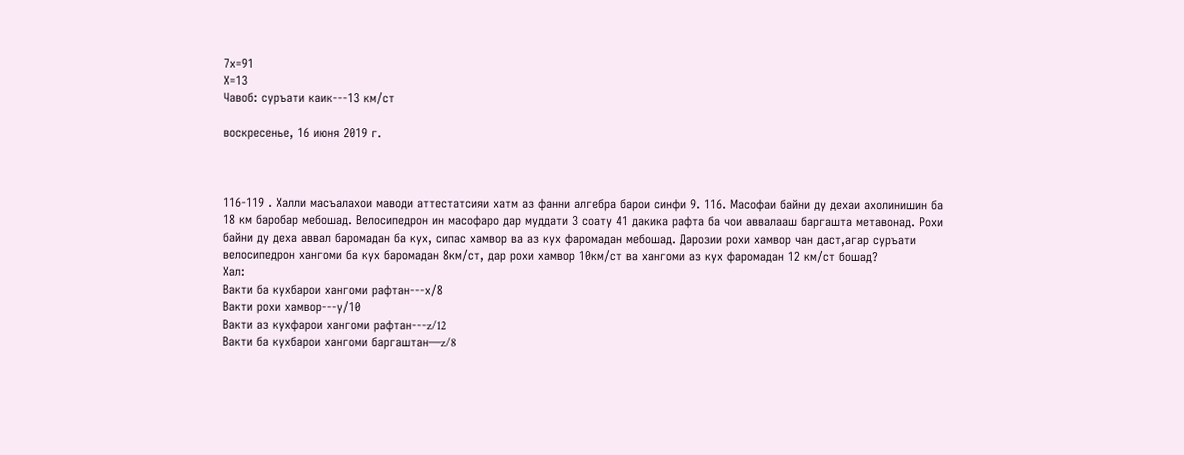7х=91
Х=13
Чавоб: суръати каик---13 км/ст

воскресенье, 16 июня 2019 г.



116-119 . Халли масъалахои маводи аттестатсияи хатм аз фанни алгебра барои синфи 9. 116. Масофаи байни ду дехаи ахолинишин ба 18 км баробар мебошад. Велосипедрон ин масофаро дар муддати 3 соату 41 дакика рафта ба чои аввалааш баргашта метавонад. Рохи байни ду деха аввал баромадан ба кух, сипас хамвор ва аз кух фаромадан мебошад. Дарозии рохи хамвор чан даст,агар суръати велосипедрон хангоми ба кух баромадан 8км/ст, дар рохи хамвор 10км/ст ва хангоми аз кух фаромадан 12 км/ст бошад?
Хал:
Вакти ба кухбарои хангоми рафтан---х/8
Вакти рохи хамвор---у/10
Вакти аз кухфарои хангоми рафтан---z/12
Вакти ба кухбарои хангоми баргаштан—z/8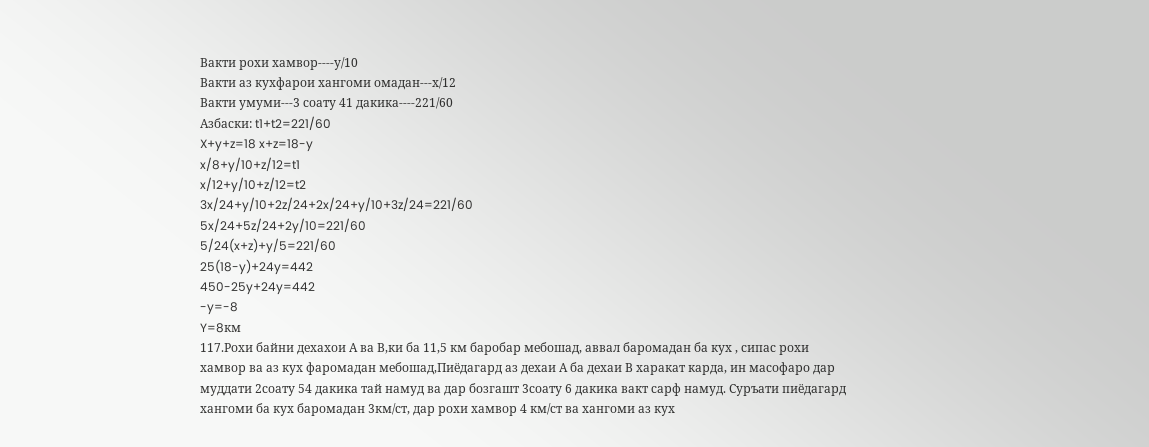Вакти рохи хамвор----у/10
Вакти аз кухфарои хангоми омадан---х/12
Вакти умуми---3 соату 41 дакика----221/60
Азбаски: t1+t2=221/60
X+y+z=18 x+z=18-y
x/8+y/10+z/12=t1
x/12+y/10+z/12=t2
3x/24+y/10+2z/24+2x/24+y/10+3z/24=221/60
5x/24+5z/24+2y/10=221/60
5/24(x+z)+y/5=221/60
25(18-y)+24y=442
450-25y+24y=442
-y=-8
Y=8км
117.Рохи байни дехахои А ва В,ки ба 11,5 км баробар мебошад, аввал баромадан ба кух , сипас рохи хамвор ва аз кух фаромадан мебошад,Пиёдагард аз дехаи А ба дехаи В харакат карда, ин масофаро дар муддати 2соату 54 дакика тай намуд ва дар бозгашт 3соату 6 дакика вакт сарф намуд. Суръати пиёдагард хангоми ба кух баромадан 3км/ст, дар рохи хамвор 4 км/ст ва хангоми аз кух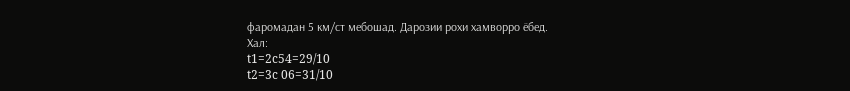фаромадан 5 км/ст мебошад. Дарозии рохи хамворро ёбед.
Хал:
t1=2c54=29/10
t2=3c 06=31/10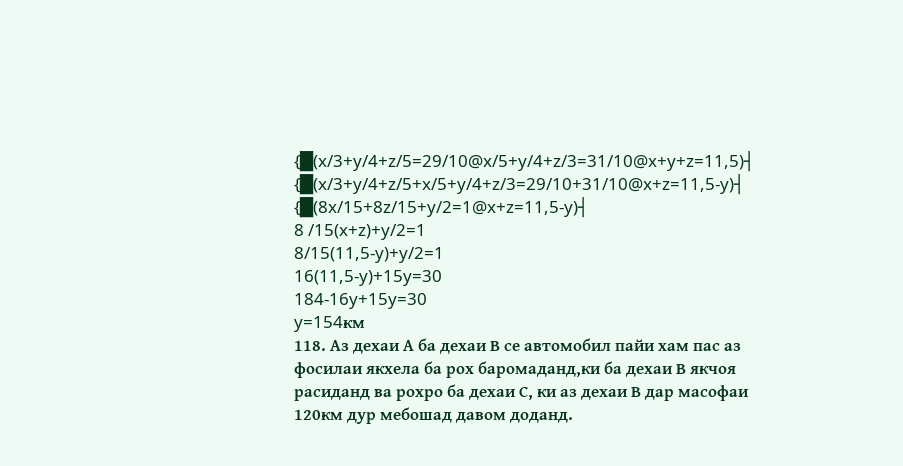{█(x/3+y/4+z/5=29/10@x/5+y/4+z/3=31/10@x+y+z=11,5)┤
{█(x/3+y/4+z/5+x/5+y/4+z/3=29/10+31/10@x+z=11,5-y)┤
{█(8x/15+8z/15+y/2=1@x+z=11,5-y)┤
8 /15(x+z)+y/2=1
8/15(11,5-y)+y/2=1
16(11,5-y)+15y=30
184-16y+15y=30
y=154км
118. Аз дехаи А ба дехаи В се автомобил пайи хам пас аз фосилаи якхела ба рох баромаданд,ки ба дехаи В якчоя расиданд ва рохро ба дехаи С, ки аз дехаи В дар масофаи 120км дур мебошад давом доданд.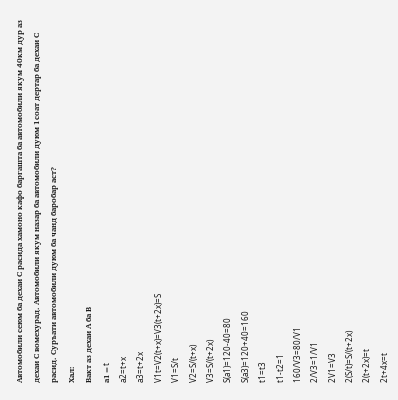Автомобили сеюм ба дехаи С расида хамоно кафо баргашта ба автомобили якум 40км дур аз дехаи С вомехурад. Автомобили якум назар ба автомобили дуюм 1соат дертар ба дехаи С расид. Суръати автомобили дуюм ба чанд баробар аст?
Хал:
Вакт аз дехаи А ба В
а1=t
a2=t+x
a3=t+2x
V1t=V2(t+x)=V3(t+2x)=S
V1=S/t
V2=S/(t+x)
V3=S/(t+2x)
S(a1)=120-40=80
S(a3)=120+40=160
t1=t3
t1-t2=1
160/V3=80/V1
2/V3=1/V1
2V1=V3
2(S/t)=S/(t+2x)
2(t+2x)=t
2t+4x=t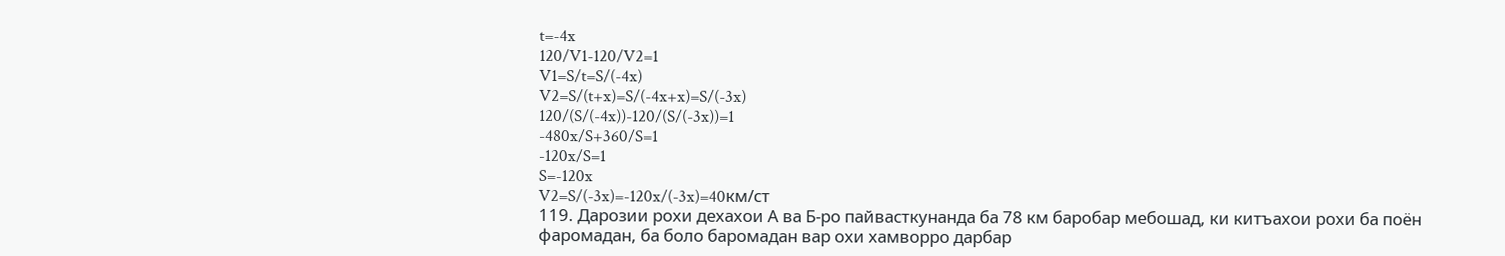t=-4x
120/V1-120/V2=1
V1=S/t=S/(-4x)
V2=S/(t+x)=S/(-4x+x)=S/(-3x)
120/(S/(-4x))-120/(S/(-3x))=1
-480x/S+360/S=1
-120x/S=1
S=-120x
V2=S/(-3x)=-120x/(-3x)=40км/ст
119. Дарозии рохи дехахои А ва Б-ро пайвасткунанда ба 78 км баробар мебошад, ки китъахои рохи ба поён фаромадан, ба боло баромадан вар охи хамворро дарбар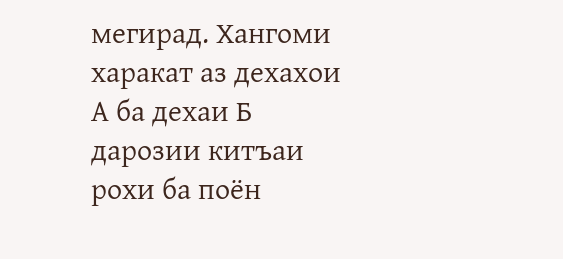мегирад. Хангоми харакат аз дехахои А ба дехаи Б дарозии китъаи рохи ба поён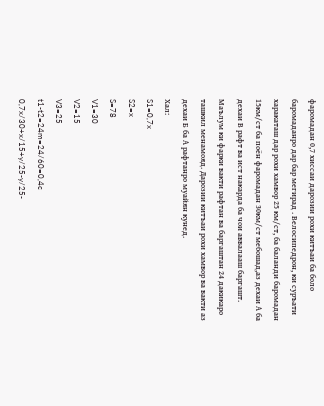фаромадан 0,7 хиссаи дарозии рохи китъаи ба боло баромаданро дар бар мегирад . Велосипедрон, ки суръати харакаташ дар рохи хамвор 25 км/ст, ба баланди баромадан 15км/ст ба поён фаромадан 30км/ст мебошад,аз дехаи А ба дехаи В рафт ва ист накарда ба чои аввалааш баргашт. Маълум ки фарки вакти рафтан ва баргаштан 24 дакикаро ташкил менамояд. Дарозии китъаи рохи хамвор ва вакти аз дехаи Б ба А рафтанро муайян кунед.
Хал:
S1=0,7x
S2=x
S=78
V1=30
V2=15
V3=25
t1-t2=24m=24/60=0,4c
0,7x/30+x/15+y/25-y/25-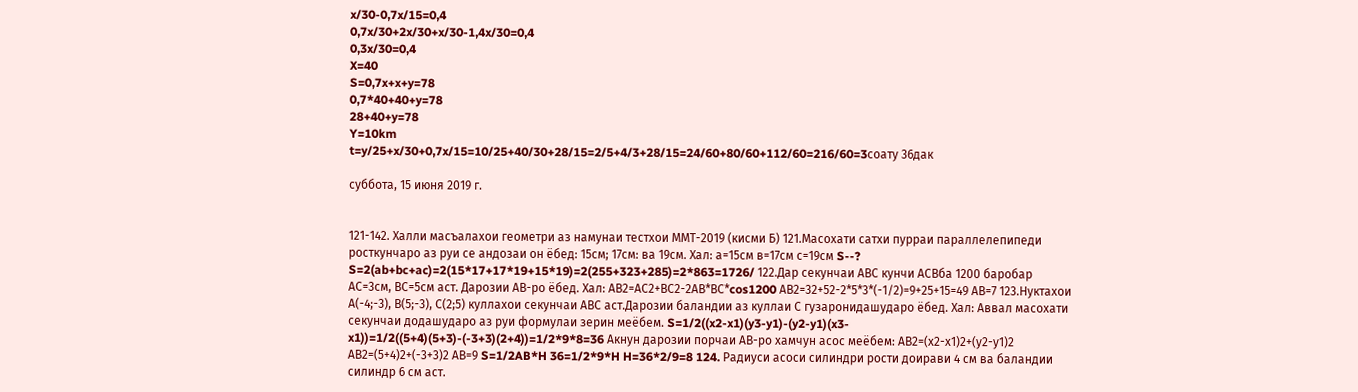x/30-0,7x/15=0,4
0,7x/30+2x/30+x/30-1,4x/30=0,4
0,3x/30=0,4
X=40
S=0,7x+x+y=78
0,7*40+40+y=78
28+40+y=78
Y=10km
t=y/25+x/30+0,7x/15=10/25+40/30+28/15=2/5+4/3+28/15=24/60+80/60+112/60=216/60=3соату 36дак

суббота, 15 июня 2019 г.


121-142. Халли масъалахои геометри аз намунаи тестхои ММТ-2019 (кисми Б) 121.Масохати сатхи пурраи параллелепипеди росткунчаро аз руи се андозаи он ёбед: 15см; 17см: ва 19см. Хал: а=15см в=17см с=19см S--? S=2(ab+bc+ac)=2(15*17+17*19+15*19)=2(255+323+285)=2*863=1726/ 122.Дар секунчаи АВС кунчи АСВба 1200 баробар АС=3см, ВС=5см аст. Дарозии АВ-ро ёбед. Хал: АВ2=АС2+ВС2-2АВ*ВС*cos1200 АВ2=32+52-2*5*3*(-1/2)=9+25+15=49 АВ=7 123.Нуктахои А(-4;-3), В(5;-3), С(2;5) куллахои секунчаи АВС аст.Дарозии баландии аз куллаи С гузаронидашударо ёбед. Хал: Аввал масохати секунчаи додашударо аз руи формулаи зерин меёбем. S=1/2((x2-x1)(y3-y1)-(y2-y1)(x3-x1))=1/2((5+4)(5+3)-(-3+3)(2+4))=1/2*9*8=36 Акнун дарозии порчаи АВ-ро хамчун асос меёбем: АВ2=(х2-х1)2+(у2-у1)2 АВ2=(5+4)2+(-3+3)2 АВ=9 S=1/2AB*H 36=1/2*9*H H=36*2/9=8 124. Радиуси асоси силиндри рости доирави 4 см ва баландии силиндр 6 см аст.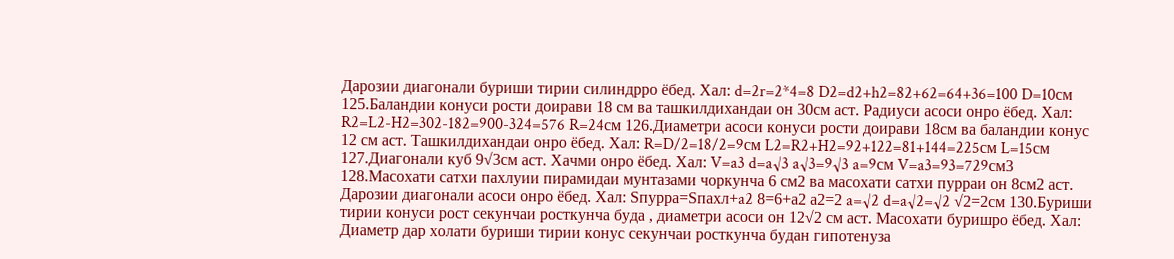Дарозии диагонали буриши тирии силиндрро ёбед. Хал: d=2r=2*4=8 D2=d2+h2=82+62=64+36=100 D=10см 125.Баландии конуси рости доирави 18 см ва ташкилдихандаи он 30см аст. Радиуси асоси онро ёбед. Хал: R2=L2-H2=302-182=900-324=576 R=24см 126.Диаметри асоси конуси рости доирави 18см ва баландии конус 12 см аст. Ташкилдихандаи онро ёбед. Хал: R=D/2=18/2=9см L2=R2+H2=92+122=81+144=225см L=15см 127.Диагонали куб 9√3см аст. Хачми онро ёбед. Хал: V=a3 d=a√3 a√3=9√3 a=9см V=a3=93=729см3 128.Масохати сатхи пахлуии пирамидаи мунтазами чоркунча 6 см2 ва масохати сатхи пурраи он 8см2 аст. Дарозии диагонали асоси онро ёбед. Хал: Sпурра=Sпахл+a2 8=6+а2 а2=2 a=√2 d=a√2=√2 √2=2см 130.Буриши тирии конуси рост секунчаи росткунча буда , диаметри асоси он 12√2 см аст. Масохати буришро ёбед. Хал: Диаметр дар холати буриши тирии конус секунчаи росткунча будан гипотенуза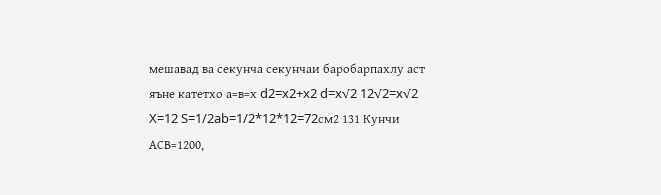мешавад ва секунча секунчаи баробарпахлу аст яъне катетхо а=в=х d2=x2+x2 d=x√2 12√2=x√2 X=12 S=1/2ab=1/2*12*12=72см2 131 Кунчи АСВ=1200,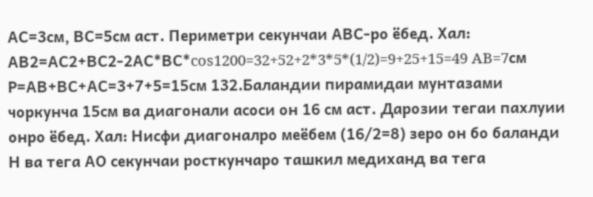АС=3см, ВС=5см аст. Периметри секунчаи АВС-ро ёбед. Хал: АВ2=АС2+ВС2-2АС*ВС*cos1200=32+52+2*3*5*(1/2)=9+25+15=49 AB=7см Р=АВ+ВС+АС=3+7+5=15см 132.Баландии пирамидаи мунтазами чоркунча 15см ва диагонали асоси он 16 см аст. Дарозии тегаи пахлуии онро ёбед. Хал: Нисфи диагоналро меёбем (16/2=8) зеро он бо баланди Н ва тега АО секунчаи росткунчаро ташкил медиханд ва тега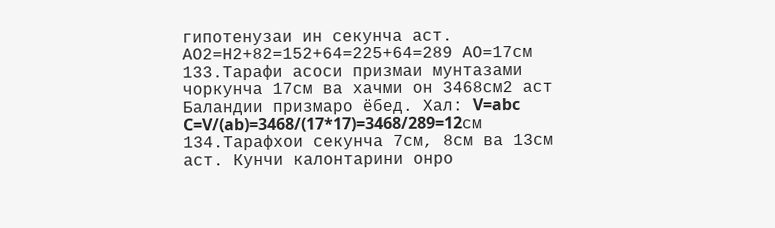гипотенузаи ин секунча аст. АО2=Н2+82=152+64=225+64=289 АО=17см 133.Тарафи асоси призмаи мунтазами чоркунча 17см ва хачми он 3468см2 аст Баландии призмаро ёбед. Хал: V=abc C=V/(ab)=3468/(17*17)=3468/289=12см 134.Тарафхои секунча 7см, 8см ва 13см аст. Кунчи калонтарини онро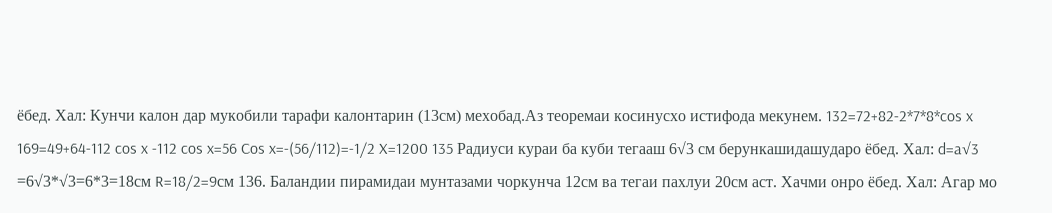ёбед. Хал: Кунчи калон дар мукобили тарафи калонтарин (13см) мехобад.Аз теоремаи косинусхо истифода мекунем. 132=72+82-2*7*8*cos x 169=49+64-112 cos x -112 cos x=56 Cos x=-(56/112)=-1/2 X=1200 135 Радиуси кураи ба куби тегааш 6√3 см берункашидашударо ёбед. Хал: d=a√3 =6√3*√3=6*3=18см R=18/2=9см 136. Баландии пирамидаи мунтазами чоркунча 12см ва тегаи пахлуи 20см аст. Хачми онро ёбед. Хал: Агар мо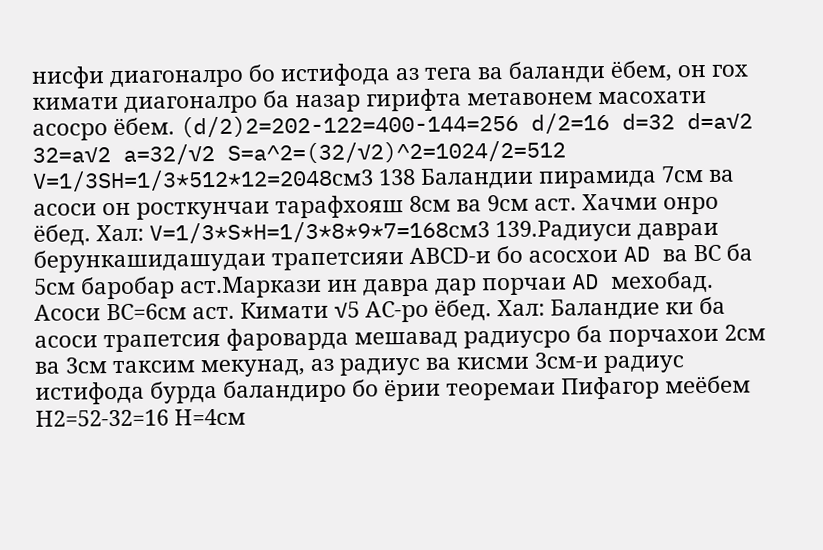нисфи диагоналро бо истифода аз тега ва баланди ёбем, он гох кимати диагоналро ба назар гирифта метавонем масохати асосро ёбем. (d/2)2=202-122=400-144=256 d/2=16 d=32 d=a√2 32=a√2 a=32/√2 S=a^2=(32/√2)^2=1024/2=512 V=1/3SH=1/3*512*12=2048см3 138 Баландии пирамида 7см ва асоси он росткунчаи тарафхояш 8см ва 9см аст. Хачми онро ёбед. Хал: V=1/3*S*H=1/3*8*9*7=168см3 139.Радиуси давраи берункашидашудаи трапетсияи АВСD-и бо асосхои AD ва ВС ба 5см баробар аст.Маркази ин давра дар порчаи AD мехобад. Асоси ВС=6см аст. Кимати √5 АС-ро ёбед. Хал: Баландие ки ба асоси трапетсия фароварда мешавад радиусро ба порчахои 2см ва 3см таксим мекунад, аз радиус ва кисми 3см-и радиус истифода бурда баландиро бо ёрии теоремаи Пифагор меёбем Н2=52-32=16 Н=4см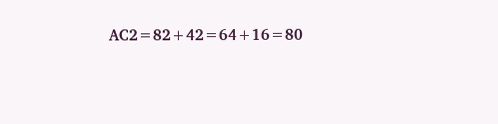АС2=82+42=64+16=80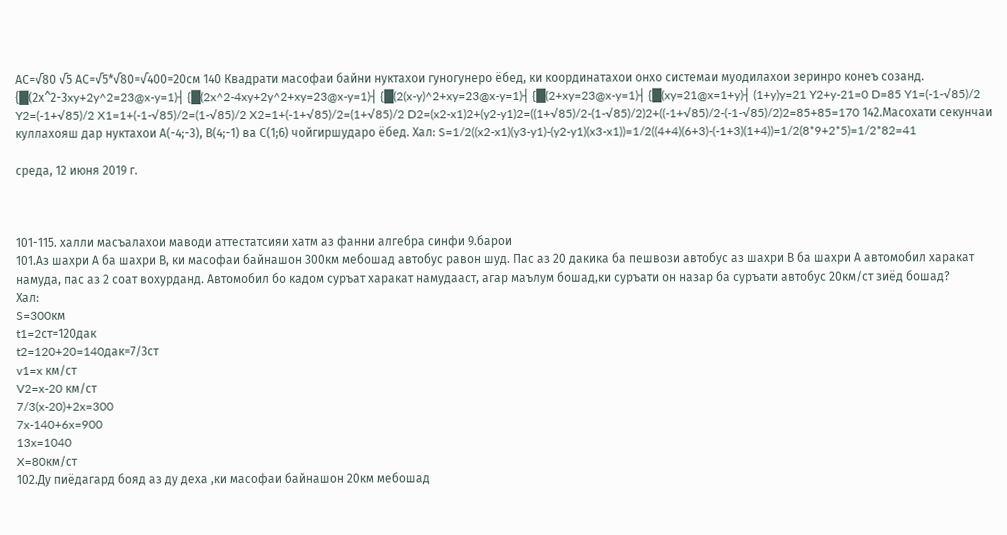АС=√80 √5 АС=√5*√80=√400=20см 140 Квадрати масофаи байни нуктахои гуногунеро ёбед, ки координатахои онхо системаи муодилахои зеринро конеъ созанд. {█(2х^2-3xy+2y^2=23@x-y=1)┤ {█(2x^2-4xy+2y^2+xy=23@x-y=1)┤ {█(2(x-y)^2+xy=23@x-y=1)┤ {█(2+xy=23@x-y=1)┤ {█(xy=21@x=1+y)┤ (1+y)y=21 Y2+y-21=0 D=85 Y1=(-1-√85)/2 Y2=(-1+√85)/2 X1=1+(-1-√85)/2=(1-√85)/2 X2=1+(-1+√85)/2=(1+√85)/2 D2=(x2-x1)2+(y2-y1)2=((1+√85)/2-(1-√85)/2)2+((-1+√85)/2-(-1-√85)/2)2=85+85=170 142.Масохати секунчаи куллахояш дар нуктахои А(-4;-3), В(4;-1) ва С(1;6) чойгиршударо ёбед. Хал: S=1/2((x2-x1)(y3-y1)-(y2-y1)(x3-x1))=1/2((4+4)(6+3)-(-1+3)(1+4))=1/2(8*9+2*5)=1/2*82=41

среда, 12 июня 2019 г.



101-115. халли масъалахои маводи аттестатсияи хатм аз фанни алгебра синфи 9.барои
101.Аз шахри А ба шахри В, ки масофаи байнашон 300км мебошад автобус равон шуд. Пас аз 20 дакика ба пешвози автобус аз шахри В ба шахри А автомобил харакат намуда, пас аз 2 соат вохурданд. Автомобил бо кадом суръат харакат намудааст, агар маълум бошад,ки суръати он назар ба суръати автобус 20км/ст зиёд бошад?
Хал:
S=300км
t1=2ст=120дак
t2=120+20=140дак=7/3ст
v1=x км/ст
V2=x-20 км/ст
7/3(x-20)+2x=300
7x-140+6x=900
13x=1040
X=80км/ст
102.Ду пиёдагард бояд аз ду деха ,ки масофаи байнашон 20км мебошад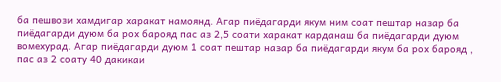ба пешвози хамдигар харакат намоянд. Агар пиёдагарди якум ним соат пештар назар ба пиёдагарди дуюм ба рох барояд пас аз 2,5 соати харакат карданаш ба пиёдагарди дуюм вомехурад. Агар пиёдагарди дуюм 1 соат пештар назар ба пиёдагарди якум ба рох барояд , пас аз 2 соату 40 дакикаи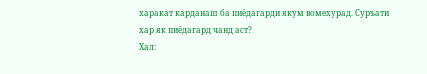харакат карданаш ба пиёдагарди якум вомехурад. Суръати хар як пиёдагард чанд аст?
Хал: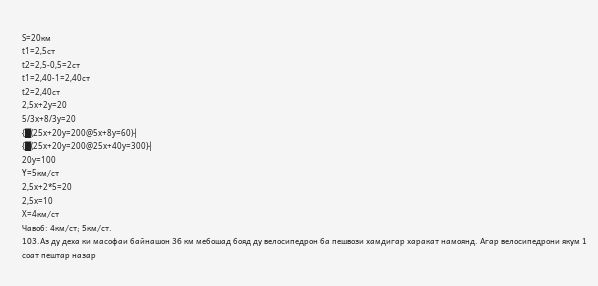S=20км
t1=2,5ст
t2=2,5-0,5=2ст
t1=2,40-1=2,40ст
t2=2,40ст
2,5x+2y=20
5/3x+8/3y=20
{█(25x+20y=200@5x+8y=60)┤
{█(25x+20y=200@25x+40y=300)┤
20y=100
Y=5км/ст
2,5x+2*5=20
2,5x=10
X=4км/ст
Чавоб: 4км/ст; 5км/ст.
103.Аз ду деха ки масофаи байнашон 36 км мебошад бояд ду велосипедрон ба пешвози хамдигар харакат намоянд. Агар велосипедрони якум 1 соат пештар назар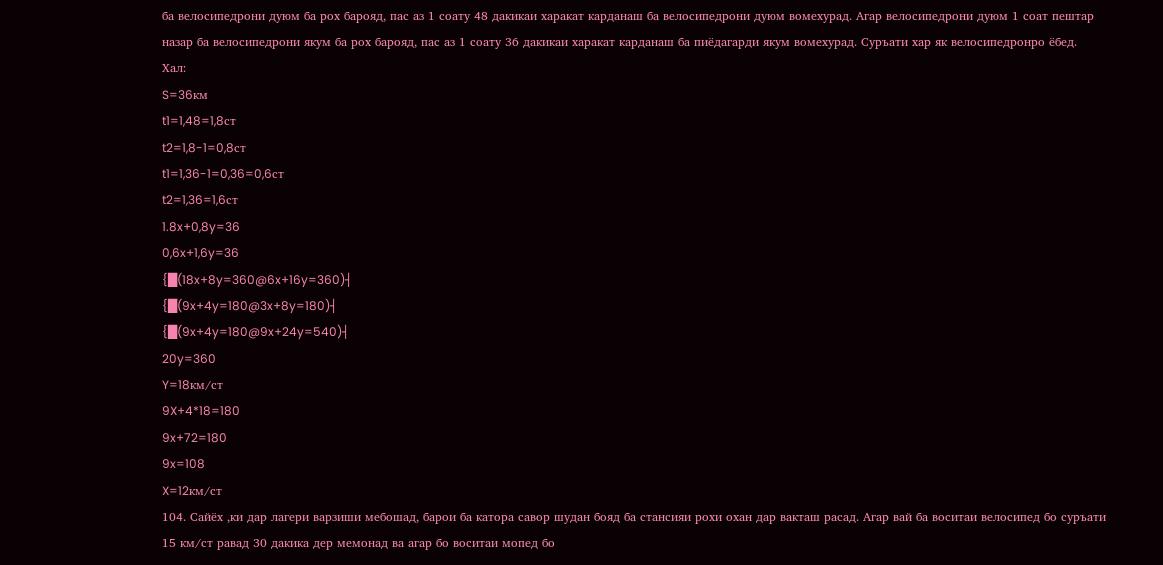ба велосипедрони дуюм ба рох барояд, пас аз 1 соату 48 дакикаи харакат карданаш ба велосипедрони дуюм вомехурад. Агар велосипедрони дуюм 1 соат пештар назар ба велосипедрони якум ба рох барояд, пас аз 1 соату 36 дакикаи харакат карданаш ба пиёдагарди якум вомехурад. Суръати хар як велосипедронро ёбед.
Хал:
S=36км
t1=1,48=1,8ст
t2=1,8-1=0,8ст
t1=1,36-1=0,36=0,6ст
t2=1,36=1,6ст
1.8x+0,8y=36
0,6x+1,6y=36
{█(18x+8y=360@6x+16y=360)┤
{█(9x+4y=180@3x+8y=180)┤
{█(9x+4y=180@9x+24y=540)┤
20y=360
Y=18км/ст
9X+4*18=180
9x+72=180
9x=108
X=12км/ст
104. Сайёх ,ки дар лагери варзиши мебошад, барои ба катора савор шудан бояд ба стансияи рохи охан дар вакташ расад. Агар вай ба воситаи велосипед бо суръати 15 км/ст равад 30 дакика дер мемонад ва агар бо воситаи мопед бо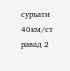суръати 40км/ст равад 2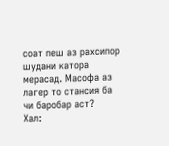соат пеш аз рахсипор шудани катора мерасад. Масофа аз лагер то стансия ба чи баробар аст?
Хал: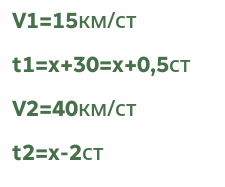V1=15км/ст
t1=x+30=x+0,5ст
V2=40км/ст
t2=x-2ст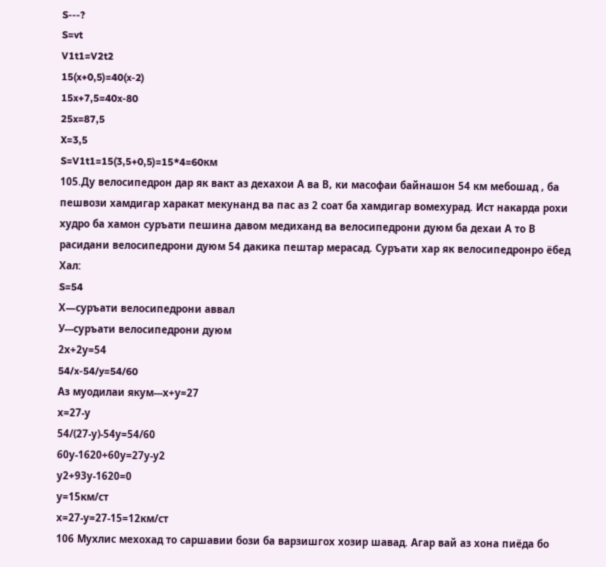S---?
S=vt
V1t1=V2t2
15(x+0,5)=40(x-2)
15x+7,5=40x-80
25x=87,5
X=3,5
S=V1t1=15(3,5+0,5)=15*4=60км
105.Ду велосипедрон дар як вакт аз дехахои А ва В, ки масофаи байнашон 54 км мебошад , ба пешвози хамдигар харакат мекунанд ва пас аз 2 соат ба хамдигар вомехурад. Ист накарда рохи худро ба хамон суръати пешина давом медиханд ва велосипедрони дуюм ба дехаи А то В расидани велосипедрони дуюм 54 дакика пештар мерасад. Суръати хар як велосипедронро ёбед
Хал:
S=54
Х—суръати велосипедрони аввал
У---суръати велосипедрони дуюм
2х+2у=54
54/x-54/y=54/60
Аз муодилаи якум---х+у=27
х=27-у
54/(27-у)-54у=54/60
60у-1620+60у=27у-у2
у2+93у-1620=0
у=15км/ст
х=27-у=27-15=12км/ст
106 Мухлис мехохад то саршавии бози ба варзишгох хозир шавад. Агар вай аз хона пиёда бо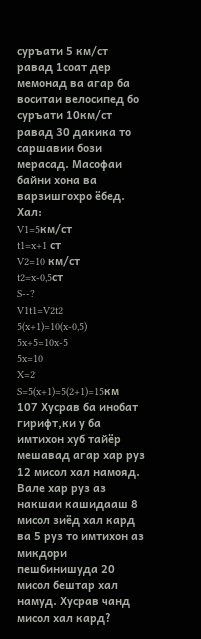суръати 5 км/ст равад 1соат дер мемонад ва агар ба воситаи велосипед бо суръати 10км/ст равад 30 дакика то саршавии бози мерасад. Масофаи байни хона ва варзишгохро ёбед.
Хал:
V1=5км/ст
t1=x+1 ст
V2=10 км/ст
t2=x-0,5ст
S--?
V1t1=V2t2
5(x+1)=10(x-0,5)
5x+5=10x-5
5x=10
X=2
S=5(x+1)=5(2+1)=15км
107 Хусрав ба инобат гирифт,ки у ба имтихон хуб тайёр мешавад агар хар руз 12 мисол хал намояд. Вале хар руз аз накшаи кашидааш 8 мисол зиёд хал кард ва 5 руз то имтихон аз микдори пешбинишуда 20 мисол бештар хал намуд. Хусрав чанд мисол хал кард?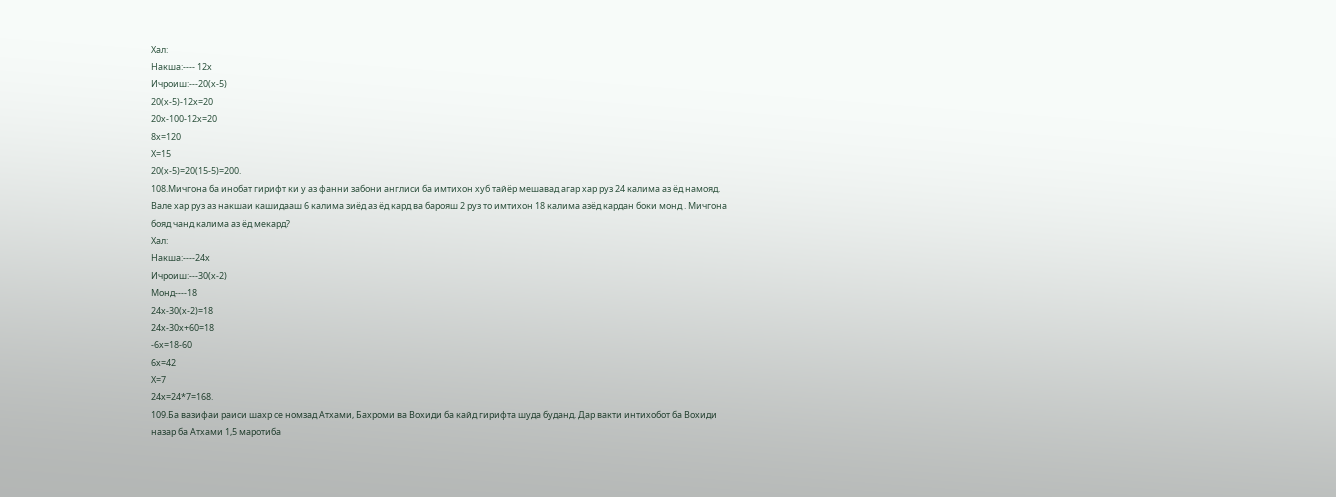Хал:
Накша:---- 12х
Ичроиш:---20(х-5)
20(х-5)-12х=20
20х-100-12х=20
8х=120
Х=15
20(х-5)=20(15-5)=200.
108.Мичгона ба инобат гирифт ки у аз фанни забони англиси ба имтихон хуб тайёр мешавад агар хар руз 24 калима аз ёд намояд. Вале хар руз аз накшаи кашидааш 6 калима зиёд аз ёд кард ва барояш 2 руз то имтихон 18 калима азёд кардан боки монд . Мичгона бояд чанд калима аз ёд мекард?
Хал:
Накша:----24х
Ичроиш:---30(х-2)
Монд----18
24х-30(х-2)=18
24х-30х+60=18
-6х=18-60
6х=42
Х=7
24х=24*7=168.
109.Ба вазифаи раиси шахр се номзад Атхами, Бахроми ва Вохиди ба кайд гирифта шуда буданд. Дар вакти интихобот ба Вохиди назар ба Атхами 1,5 маротиба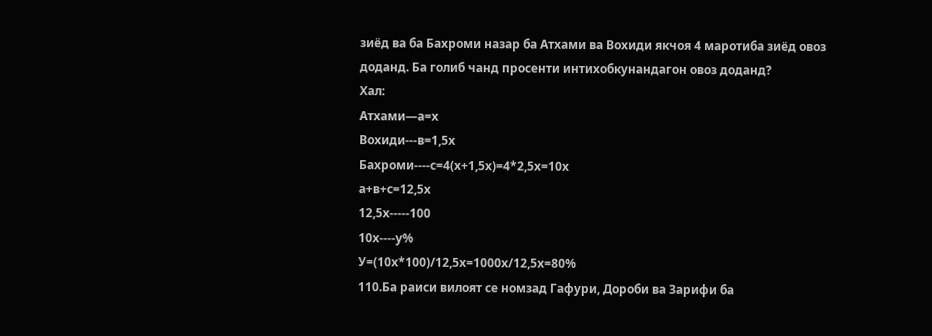зиёд ва ба Бахроми назар ба Атхами ва Вохиди якчоя 4 маротиба зиёд овоз доданд. Ба голиб чанд просенти интихобкунандагон овоз доданд?
Хал:
Атхами—а=х
Вохиди---в=1,5х
Бахроми----с=4(х+1,5х)=4*2,5х=10х
а+в+с=12,5х
12,5х-----100
10х----у%
У=(10х*100)/12,5х=1000х/12,5х=80%
110.Ба раиси вилоят се номзад Гафури, Дороби ва Зарифи ба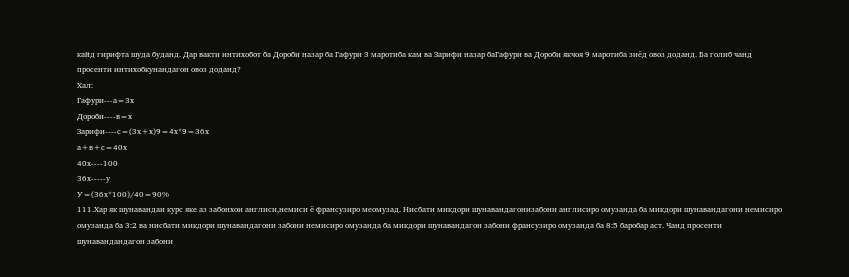кайд гирифта шуда буданд. Дар вакти интихобот ба Дороби назар ба Гафури 3 маротиба кам ва Зарифи назар баГафури ва Дороби якчоя 9 маротиба зиёд овоз доданд. Ба голиб чанд просенти интихобкунандагон овоз доданд?
Хал:
Гафури---а=3х
Дороби----в=х
Зарифи----с=(3х+х)9=4х*9=36х
а+в+с=40х
40х----100
36х-----у
У=(36х*100)/40=90%
111.Хар як шунавандаи курс яке аз забонхои англиси,немиси ё франсузиро меомузад. Нисбати микдори шунавандагонизабони англисиро омузанда ба микдори шунавандагони немисиро омузанда ба 3:2 ва нисбати микдори шунавандагони забони немисиро омузанда ба микдори шунавандагон забони франсузиро омузанда ба 8:5 баробар аст. Чанд просенти шунавандандагон забони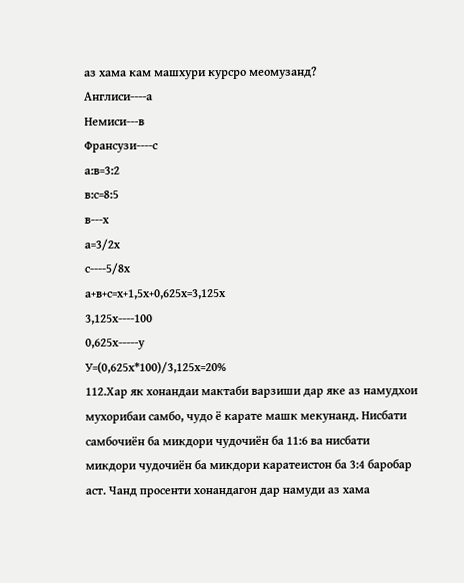аз хама кам машхури курсро меомузанд?
Англиси----а
Немиси---в
Франсузи----с
а:в=3:2
в:с=8:5
в---х
а=3/2х
с----5/8х
а+в+с=х+1,5х+0,625х=3,125х
3,125х----100
0,625х-----у
У=(0,625х*100)/3,125х=20%
112.Хар як хонандаи мактаби варзиши дар яке аз намудхои мухорибаи самбо, чудо ё карате машк мекунанд. Нисбати самбочиён ба микдори чудочиён ба 11:6 ва нисбати микдори чудочиён ба микдори каратеистон ба 3:4 баробар аст. Чанд просенти хонандагон дар намуди аз хама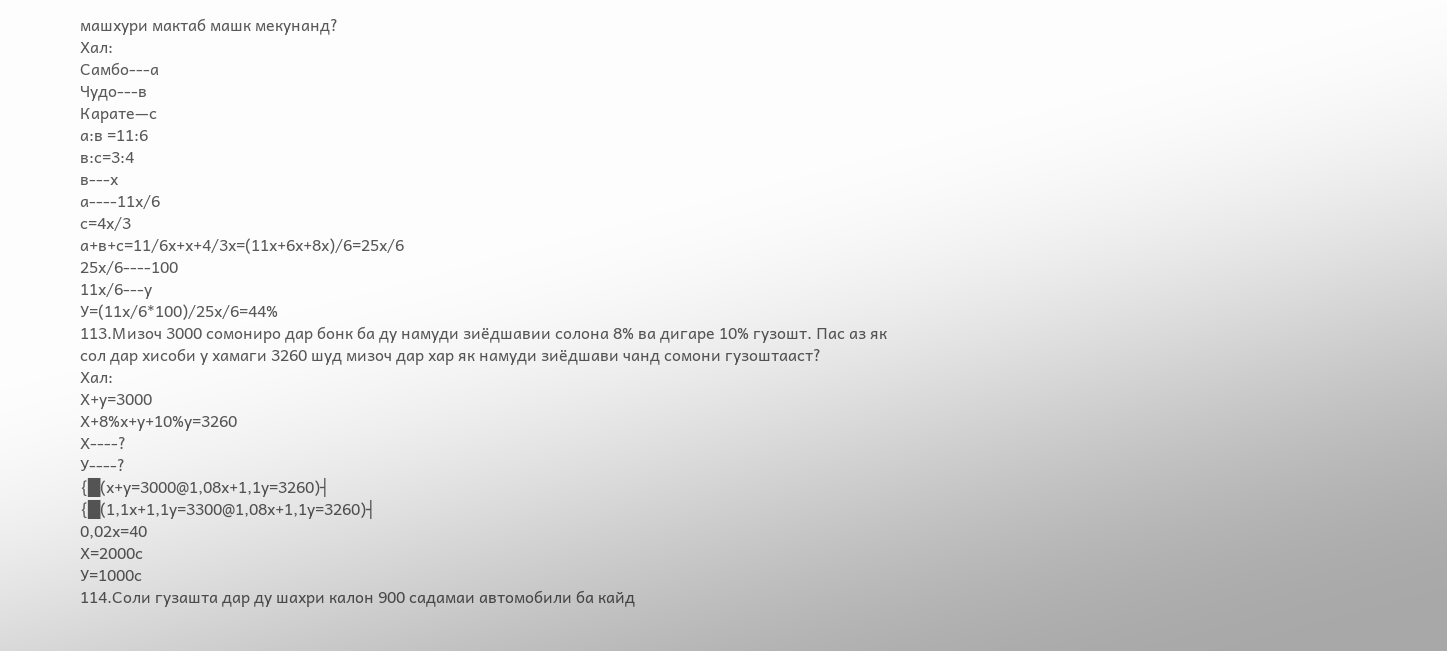машхури мактаб машк мекунанд?
Хал:
Самбо---а
Чудо---в
Карате—с
а:в =11:6
в:с=3:4
в---х
а----11х/6
с=4х/3
а+в+с=11/6х+х+4/3х=(11х+6х+8х)/6=25х/6
25х/6----100
11х/6---у
У=(11х/6*100)/25х/6=44%
113.Мизоч 3000 сомониро дар бонк ба ду намуди зиёдшавии солона 8% ва дигаре 10% гузошт. Пас аз як сол дар хисоби у хамаги 3260 шуд мизоч дар хар як намуди зиёдшави чанд сомони гузоштааст?
Хал:
Х+у=3000
Х+8%х+у+10%у=3260
Х----?
У----?
{█(х+у=3000@1,08х+1,1у=3260)┤
{█(1,1х+1,1у=3300@1,08х+1,1у=3260)┤
0,02х=40
Х=2000с
У=1000с
114.Соли гузашта дар ду шахри калон 900 садамаи автомобили ба кайд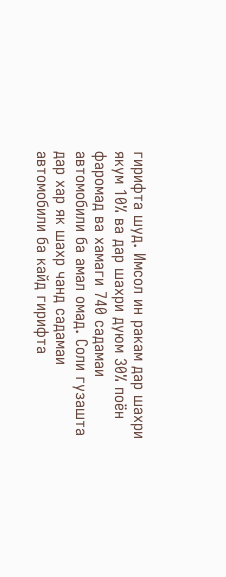гирифта шуд. Имсол ин ракам дар шахри якум 10% ва дар шахри дуюм 30% поён фаромад ва хамаги 740 садамаи автомобили ба амал омад. Соли гузашта дар хар як шахр чанд садамаи автомобили ба кайд гирифта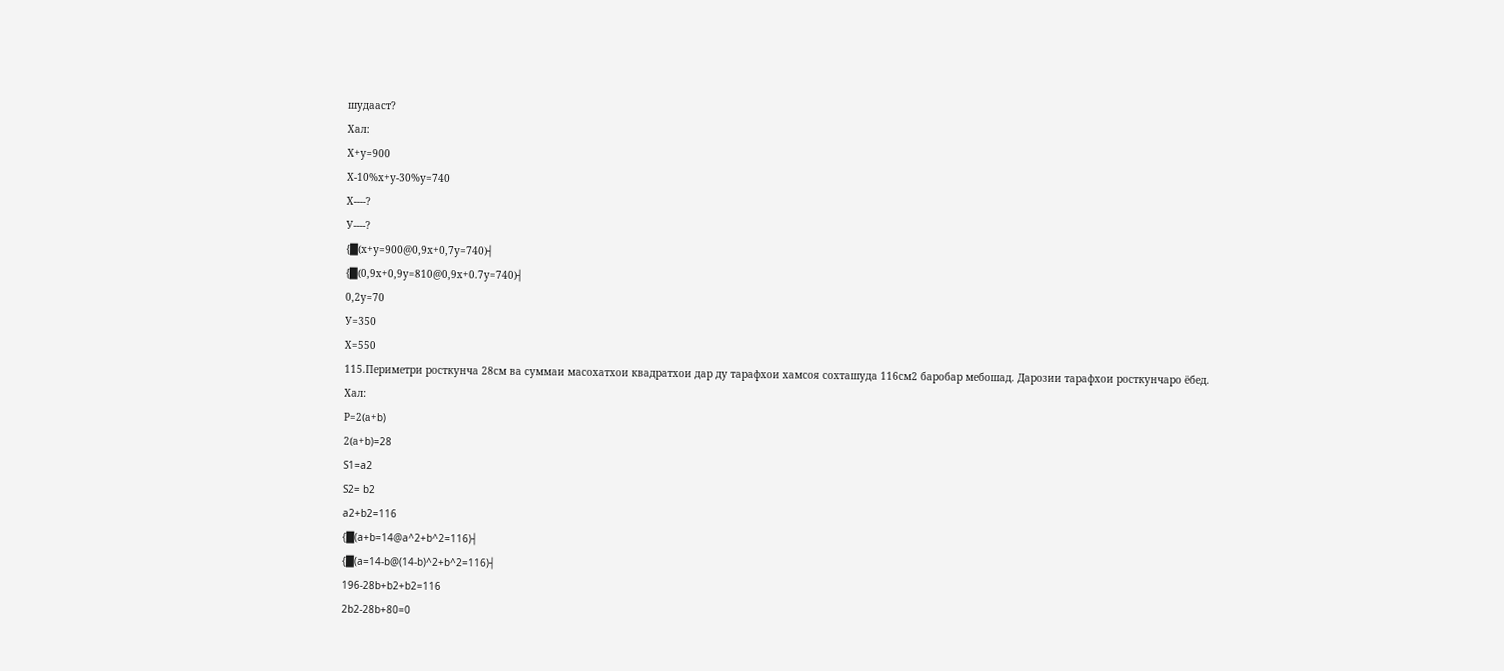шудааст?
Хал:
Х+у=900
Х-10%х+у-30%у=740
Х----?
У----?
{█(х+у=900@0,9х+0,7у=740)┤
{█(0,9х+0,9у=810@0,9х+0.7у=740)┤
0,2у=70
У=350
Х=550
115.Периметри росткунча 28см ва суммаи масохатхои квадратхои дар ду тарафхои хамсоя сохташуда 116см2 баробар мебошад. Дарозии тарафхои росткунчаро ёбед.
Хал:
Р=2(а+b)
2(а+b)=28
S1=a2
S2= b2
a2+b2=116
{█(a+b=14@a^2+b^2=116)┤
{█(a=14-b@(14-b)^2+b^2=116)┤
196-28b+b2+b2=116
2b2-28b+80=0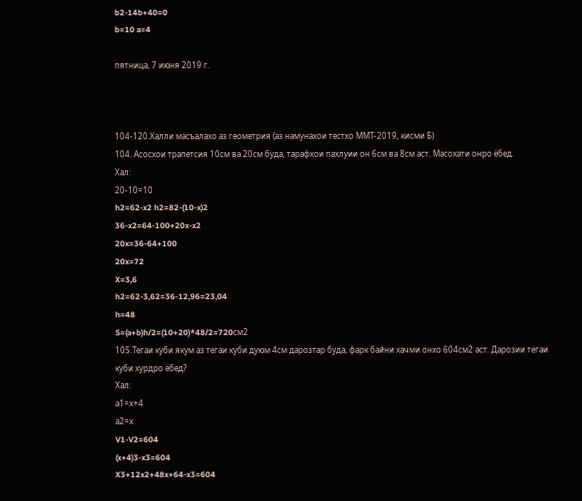b2-14b+40=0
b=10 a=4

пятница, 7 июня 2019 г.



104-120.Халли масъалахо аз геометрия (аз намунахои тестхо ММТ-2019, кисми Б)
104. Асосхои трапетсия 10см ва 20см буда, тарафхои пахлуии он 6см ва 8см аст. Масохати онро ёбед.
Хал:
20-10=10
h2=62-x2 h2=82-(10-x)2
36-x2=64-100+20x-x2
20x=36-64+100
20x=72
X=3,6
h2=62-3,62=36-12,96=23,04
h=48
S=(a+b)h/2=(10+20)*48/2=720см2
105.Тегаи куби якум аз тегаи куби дуюм 4см дарозтар буда, фарк байни хачми онхо 604см2 аст. Дарозии тегаи куби хурдро ёбед?
Хал:
а1=х+4
а2=х
V1-V2=604
(x+4)3-x3=604
X3+12x2+48x+64-x3=604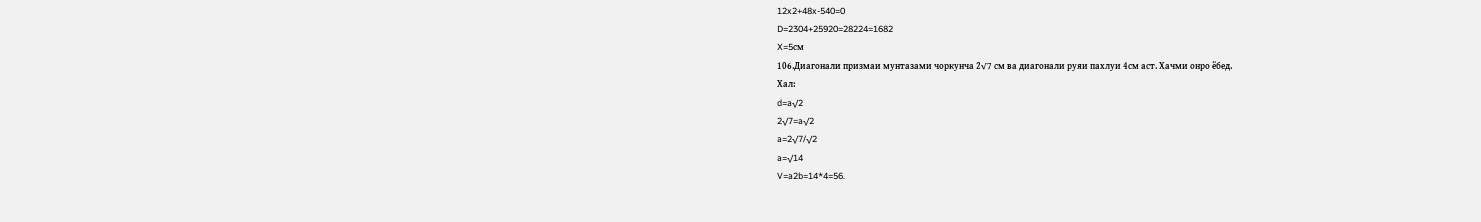12x2+48x-540=0
D=2304+25920=28224=1682
X=5см
106.Диагонали призмаи мунтазами чоркунча 2√7 см ва диагонали руяи пахлуи 4см аст. Хачми онро ёбед.
Хал:
d=a√2
2√7=a√2
a=2√7/√2
a=√14
V=a2b=14*4=56.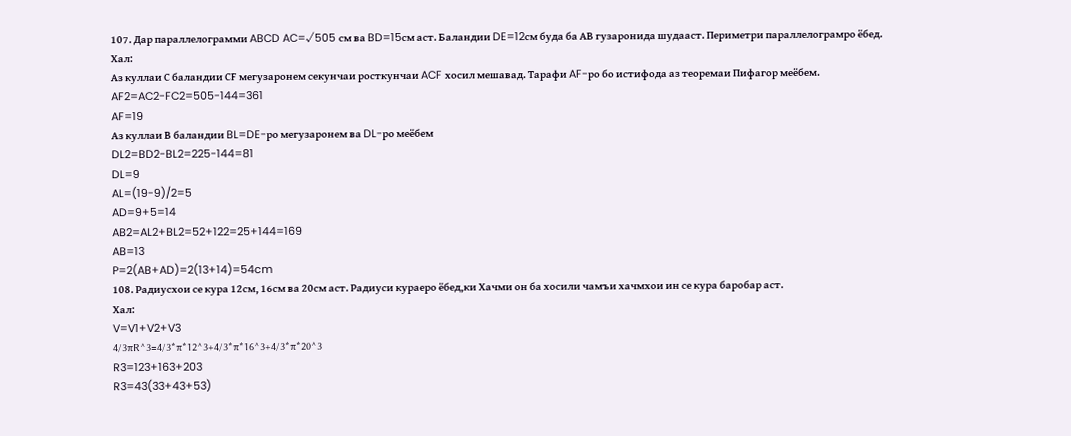107. Дар параллелограмми ABCD AC=√505 см ва BD=15см аст. Баландии DE=12см буда ба АВ гузаронида шудааст. Периметри параллелограмро ёбед.
Хал:
Аз куллаи С баландии СF мегузаронем секунчаи росткунчаи ACF хосил мешавад. Тарафи AF-ро бо истифода аз теоремаи Пифагор меёбем.
AF2=AC2-FC2=505-144=361
AF=19
Аз куллаи В баландии BL=DE-ро мегузаронем ва DL-ро меёбем
DL2=BD2-BL2=225-144=81
DL=9
AL=(19-9)/2=5
AD=9+5=14
AB2=AL2+BL2=52+122=25+144=169
AB=13
P=2(AB+AD)=2(13+14)=54cm
108. Радиусхои се кура 12см, 16см ва 20см аст. Радиуси кураеро ёбед,ки Хачми он ба хосили чамъи хачмхои ин се кура баробар аст.
Хал:
V=V1+V2+V3
4/3πR^3=4/3*π*12^3+4/3*π*16^3+4/3*π*20^3
R3=123+163+203
R3=43(33+43+53)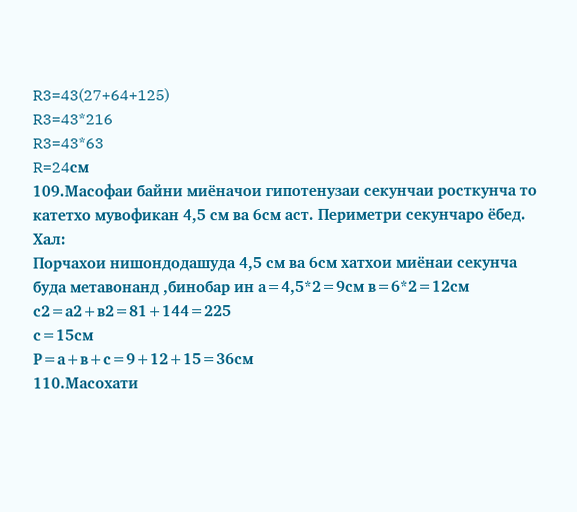R3=43(27+64+125)
R3=43*216
R3=43*63
R=24см
109.Масофаи байни миёначои гипотенузаи секунчаи росткунча то катетхо мувофикан 4,5 см ва 6см аст. Периметри секунчаро ёбед.
Хал:
Порчахои нишондодашуда 4,5 см ва 6см хатхои миёнаи секунча буда метавонанд ,бинобар ин а=4,5*2=9см в=6*2=12см
с2=а2+в2=81+144=225
с=15см
Р=а+в+с=9+12+15=36см
110.Масохати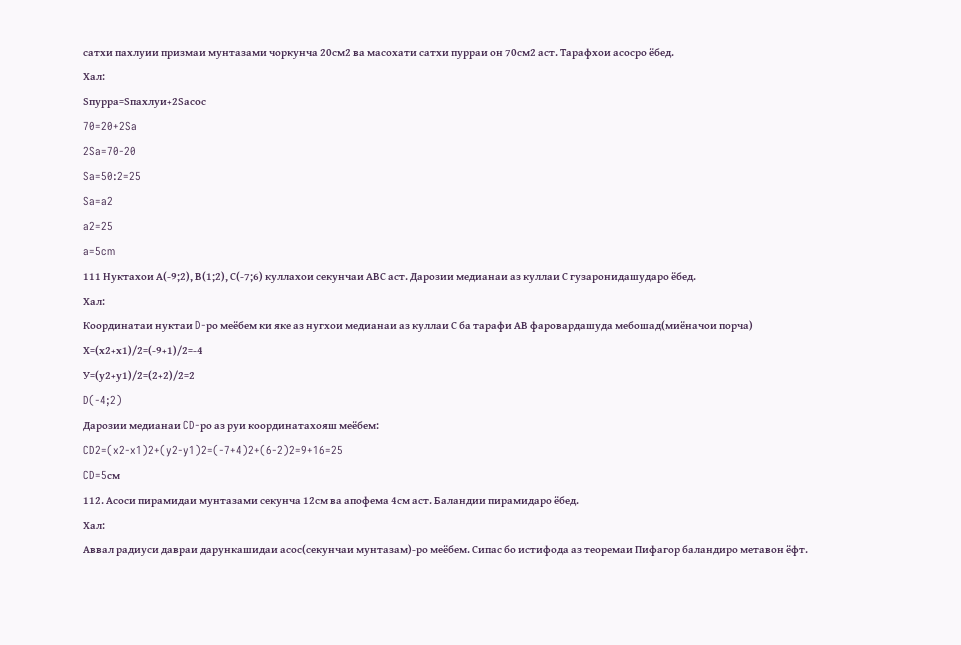сатхи пахлуии призмаи мунтазами чоркунча 20см2 ва масохати сатхи пурраи он 70см2 аст. Тарафхои асосро ёбед.
Хал:
Sпурра=Sпахлуи+2Sасос
70=20+2Sa
2Sa=70-20
Sa=50:2=25
Sa=a2
a2=25
a=5cm
111 Нуктахои А(-9;2), В(1;2), С(-7;6) куллахои секунчаи АВС аст. Дарозии медианаи аз куллаи С гузаронидашударо ёбед.
Хал:
Координатаи нуктаи D-ро меёбем ки яке аз нугхои медианаи аз куллаи С ба тарафи АВ фаровардашуда мебошад(миёначои порча)
Х=(х2+х1)/2=(-9+1)/2=-4
У=(у2+у1)/2=(2+2)/2=2
D(-4;2)
Дарозии медианаи CD-ро аз руи координатахояш меёбем:
CD2=(x2-x1)2+(y2-y1)2=(-7+4)2+(6-2)2=9+16=25
CD=5см
112. Асоси пирамидаи мунтазами секунча 12см ва апофема 4см аст. Баландии пирамидаро ёбед.
Хал:
Аввал радиуси давраи дарункашидаи асос(секунчаи мунтазам)-ро меёбем. Сипас бо истифода аз теоремаи Пифагор баландиро метавон ёфт.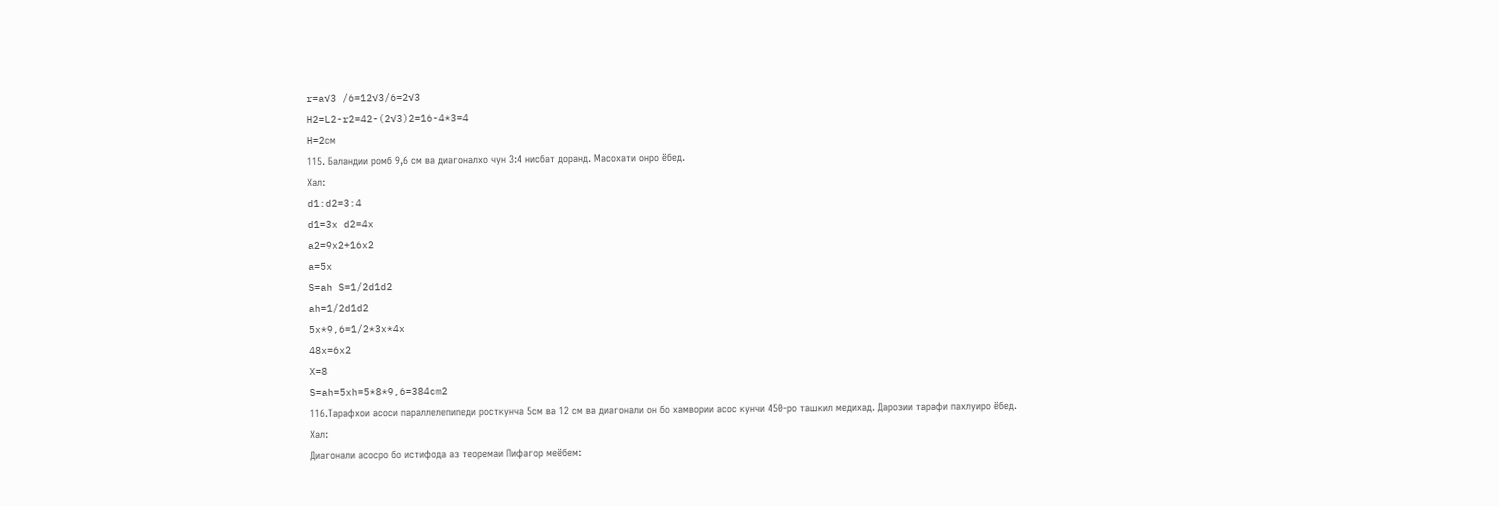r=a√3 /6=12√3/6=2√3
H2=L2-r2=42-(2√3)2=16-4*3=4
H=2см
115. Баландии ромб 9,6 см ва диагоналхо чун 3:4 нисбат доранд. Масохати онро ёбед.
Хал:
d1:d2=3:4
d1=3x d2=4x
a2=9x2+16x2
a=5x
S=ah S=1/2d1d2
ah=1/2d1d2
5x*9,6=1/2*3x*4x
48x=6x2
X=8
S=ah=5xh=5*8*9,6=384cm2
116.Тарафхои асоси параллелепипеди росткунча 5см ва 12 см ва диагонали он бо хамвории асос кунчи 450-ро ташкил медихад. Дарозии тарафи пахлуиро ёбед.
Хал:
Диагонали асосро бо истифода аз теоремаи Пифагор меёбем: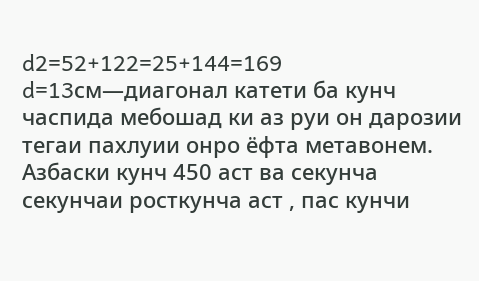d2=52+122=25+144=169 d=13см—диагонал катети ба кунч часпида мебошад ки аз руи он дарозии тегаи пахлуии онро ёфта метавонем. Азбаски кунч 450 аст ва секунча секунчаи росткунча аст , пас кунчи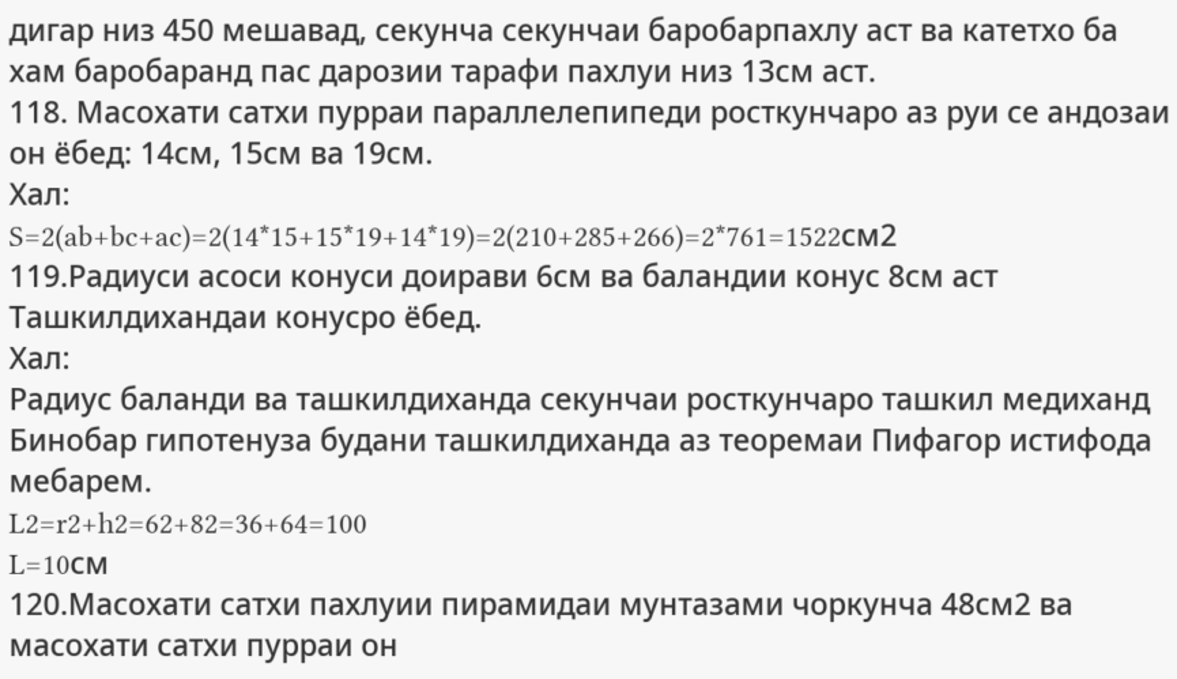дигар низ 450 мешавад, секунча секунчаи баробарпахлу аст ва катетхо ба хам баробаранд пас дарозии тарафи пахлуи низ 13см аст.
118. Масохати сатхи пурраи параллелепипеди росткунчаро аз руи се андозаи он ёбед: 14см, 15см ва 19см.
Хал:
S=2(ab+bc+ac)=2(14*15+15*19+14*19)=2(210+285+266)=2*761=1522см2
119.Радиуси асоси конуси доирави 6см ва баландии конус 8см аст Ташкилдихандаи конусро ёбед.
Хал:
Радиус баланди ва ташкилдиханда секунчаи росткунчаро ташкил медиханд Бинобар гипотенуза будани ташкилдиханда аз теоремаи Пифагор истифода мебарем.
L2=r2+h2=62+82=36+64=100
L=10см
120.Масохати сатхи пахлуии пирамидаи мунтазами чоркунча 48см2 ва масохати сатхи пурраи он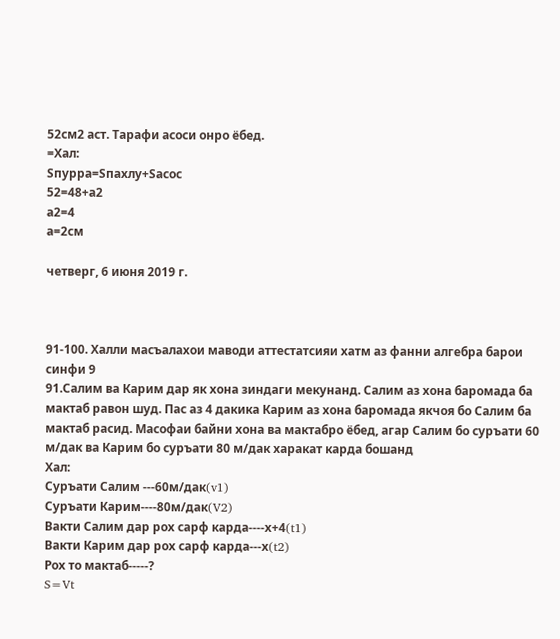52см2 аст. Тарафи асоси онро ёбед.
=Хал:
Sпурра=Sпахлу+Sасос
52=48+а2
а2=4
а=2см

четверг, 6 июня 2019 г.



91-100. Халли масъалахои маводи аттестатсияи хатм аз фанни алгебра барои синфи 9
91.Салим ва Карим дар як хона зиндаги мекунанд. Салим аз хона баромада ба мактаб равон шуд. Пас аз 4 дакика Карим аз хона баромада якчоя бо Салим ба мактаб расид. Масофаи байни хона ва мактабро ёбед, агар Салим бо суръати 60 м/дак ва Карим бо суръати 80 м/дак харакат карда бошанд
Хал:
Суръати Салим ---60м/дак(v1)
Суръати Карим----80м/дак(V2)
Вакти Салим дар рох сарф карда----х+4(t1)
Вакти Карим дар рох сарф карда---х(t2)
Рох то мактаб-----?
S=Vt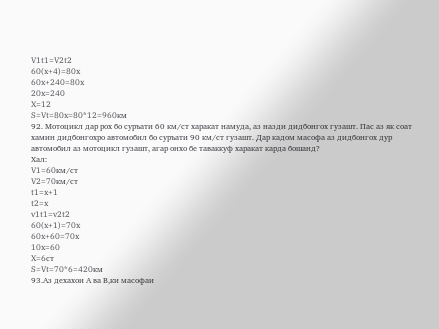V1t1=V2t2
60(x+4)=80x
60x+240=80x
20x=240
X=12
S=Vt=80x=80*12=960км
92. Мотоцикл дар рох бо суръати 60 км/ст харакат намуда, аз назди дидбонгох гузашт. Пас аз як соат хамин дидбонгохро автомобил бо суръати 90 км/ст гузашт. Дар кадом масофа аз дидбонгох дур автомобил аз мотоцикл гузашт, агар онхо бе таваккуф харакат карда бошанд?
Хал:
V1=60км/ст
V2=70км/ст
t1=x+1
t2=x
v1t1=v2t2
60(x+1)=70x
60x+60=70x
10x=60
X=6ст
S=Vt=70*6=420км
93.Аз дехахои А ва В,ки масофаи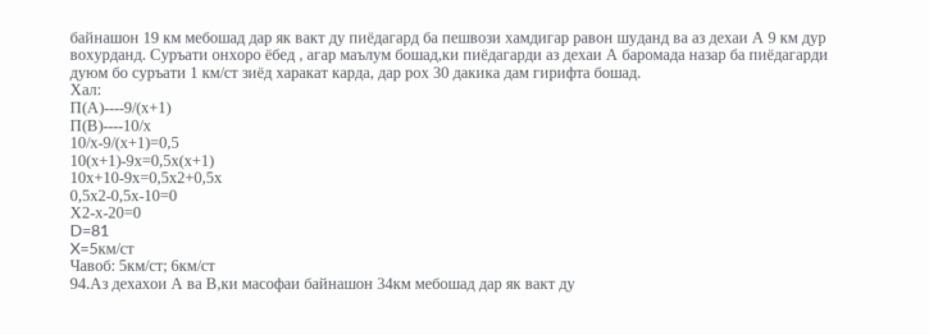байнашон 19 км мебошад дар як вакт ду пиёдагард ба пешвози хамдигар равон шуданд ва аз дехаи А 9 км дур вохурданд. Суръати онхоро ёбед , агар маълум бошад,ки пиёдагарди аз дехаи А баромада назар ба пиёдагарди дуюм бо суръати 1 км/ст зиёд харакат карда, дар рох 30 дакика дам гирифта бошад.
Хал:
П(А)----9/(х+1)
П(В)----10/х
10/х-9/(х+1)=0,5
10(х+1)-9х=0,5х(х+1)
10х+10-9х=0,5х2+0,5х
0,5х2-0,5х-10=0
Х2-х-20=0
D=81
X=5км/ст
Чавоб: 5км/ст; 6км/ст
94.Аз дехахои А ва В,ки масофаи байнашон 34км мебошад дар як вакт ду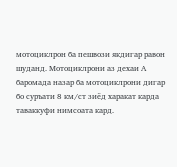мотоциклрон ба пешвози якдигар равон шуданд. Мотоциклрони аз дехаи А баромада назар ба мотоциклрони дигар бо суръати 8 км/ст зиёд харакат карда таваккуфи нимсоата кард.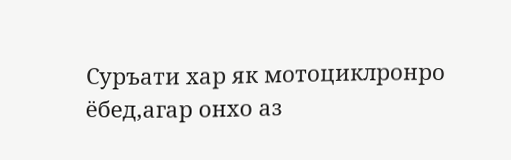Суръати хар як мотоциклронро ёбед,агар онхо аз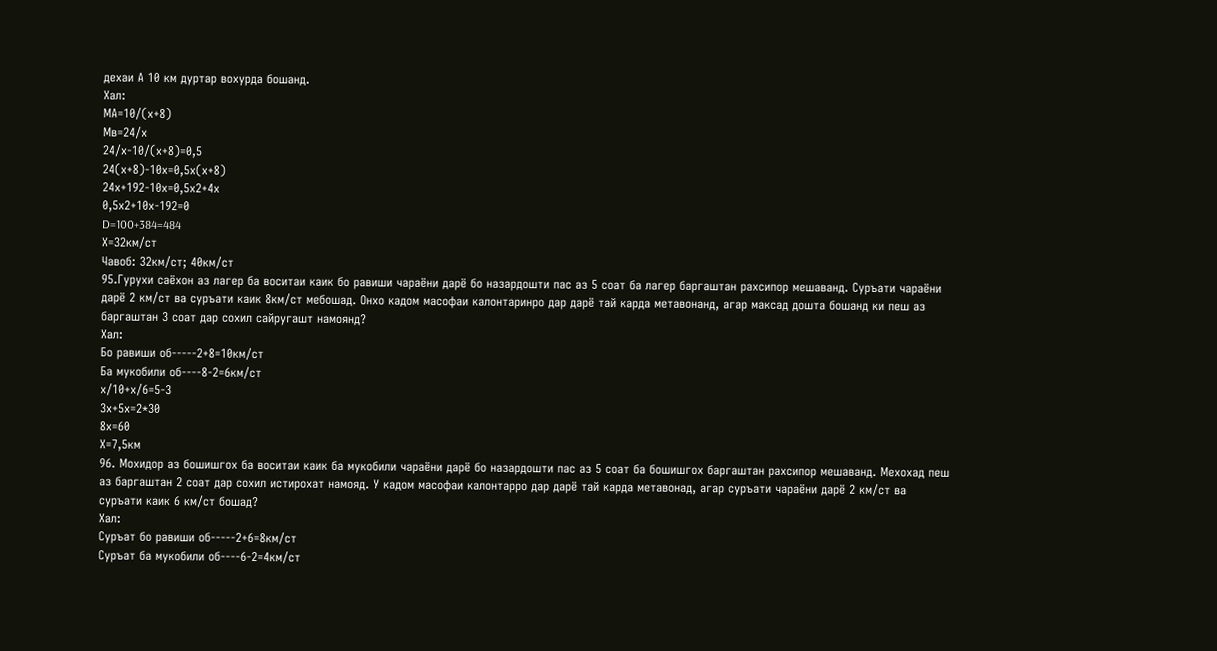дехаи А 10 км дуртар вохурда бошанд.
Хал:
МА=10/(х+8)
Мв=24/х
24/х-10/(х+8)=0,5
24(х+8)-10х=0,5х(х+8)
24х+192-10х=0,5х2+4х
0,5х2+10х-192=0
D=100+384=484
Х=32км/ст
Чавоб: 32км/ст; 40км/ст
95.Гурухи саёхон аз лагер ба воситаи каик бо равиши чараёни дарё бо назардошти пас аз 5 соат ба лагер баргаштан рахсипор мешаванд. Суръати чараёни дарё 2 км/ст ва суръати каик 8км/ст мебошад. Онхо кадом масофаи калонтаринро дар дарё тай карда метавонанд, агар максад дошта бошанд ки пеш аз баргаштан 3 соат дар сохил сайругашт намоянд?
Хал:
Бо равиши об-----2+8=10км/ст
Ба мукобили об----8-2=6км/ст
х/10+х/6=5-3
3х+5х=2*30
8х=60
Х=7,5км
96. Мохидор аз бошишгох ба воситаи каик ба мукобили чараёни дарё бо назардошти пас аз 5 соат ба бошишгох баргаштан рахсипор мешаванд. Мехохад пеш аз баргаштан 2 соат дар сохил истирохат намояд. У кадом масофаи калонтарро дар дарё тай карда метавонад, агар суръати чараёни дарё 2 км/ст ва суръати каик 6 км/ст бошад?
Хал:
Суръат бо равиши об-----2+6=8км/ст
Суръат ба мукобили об----6-2=4км/ст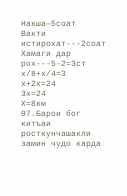Накша—5соат
Вакти истирохат---2соат
Хамаги дар рох---5-2=3ст
х/8+х/4=3
х+2х=24
3х=24
Х=8км
97.Барои бог китъаи росткунчашакли замин чудо карда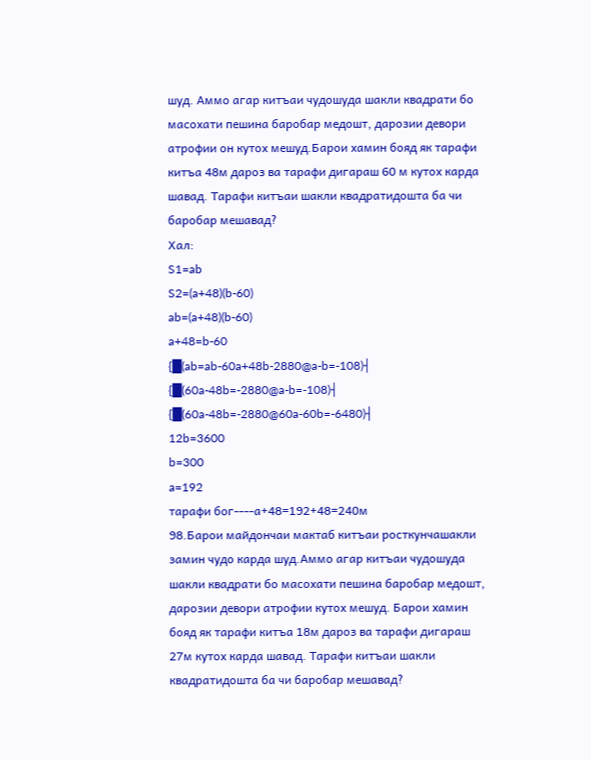шуд. Аммо агар китъаи чудошуда шакли квадрати бо масохати пешина баробар медошт, дарозии девори атрофии он кутох мешуд.Барои хамин бояд як тарафи китъа 48м дароз ва тарафи дигараш 60 м кутох карда шавад. Тарафи китъаи шакли квадратидошта ба чи баробар мешавад?
Хал:
S1=ab
S2=(a+48)(b-60)
ab=(a+48)(b-60)
a+48=b-60
{█(ab=ab-60a+48b-2880@a-b=-108)┤
{█(60a-48b=-2880@a-b=-108)┤
{█(60a-48b=-2880@60a-60b=-6480)┤
12b=3600
b=300
a=192
тарафи бог----а+48=192+48=240м
98.Барои майдончаи мактаб китъаи росткунчашакли замин чудо карда шуд.Аммо агар китъаи чудошуда шакли квадрати бо масохати пешина баробар медошт, дарозии девори атрофии кутох мешуд. Барои хамин бояд як тарафи китъа 18м дароз ва тарафи дигараш 27м кутох карда шавад. Тарафи китъаи шакли квадратидошта ба чи баробар мешавад?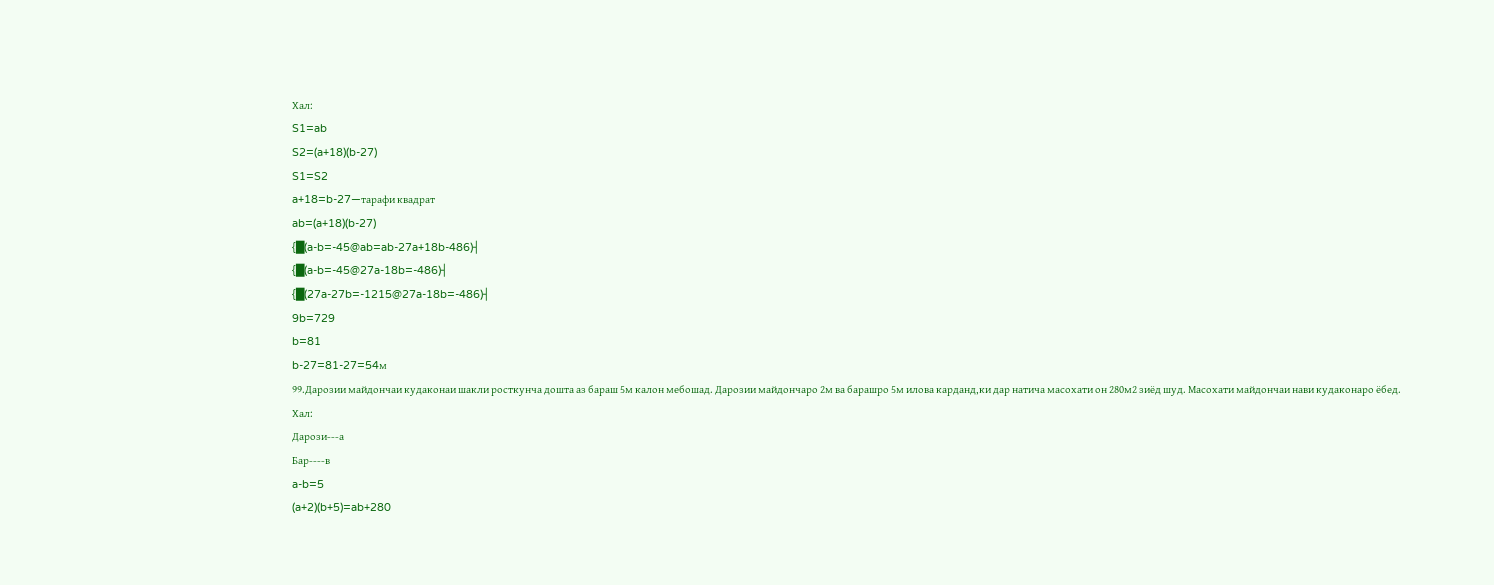Хал:
S1=ab
S2=(a+18)(b-27)
S1=S2
a+18=b-27—тарафи квадрат
ab=(a+18)(b-27)
{█(a-b=-45@ab=ab-27a+18b-486)┤
{█(a-b=-45@27a-18b=-486)┤
{█(27a-27b=-1215@27a-18b=-486)┤
9b=729
b=81
b-27=81-27=54м
99.Дарозии майдончаи кудаконаи шакли росткунча дошта аз бараш 5м калон мебошад. Дарозии майдончаро 2м ва барашро 5м илова карданд,ки дар натича масохати он 280м2 зиёд шуд. Масохати майдончаи нави кудаконаро ёбед.
Хал:
Дарози---а
Бар----в
a-b=5
(a+2)(b+5)=ab+280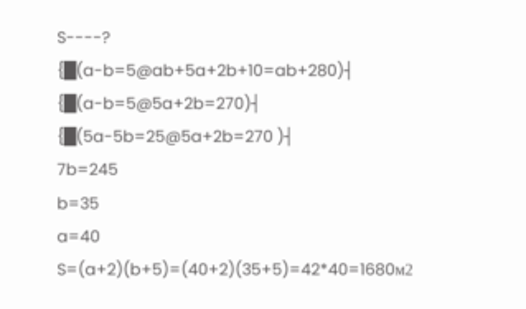S----?
{█(a-b=5@ab+5a+2b+10=ab+280)┤
{█(a-b=5@5a+2b=270)┤
{█(5a-5b=25@5a+2b=270 )┤
7b=245
b=35
a=40
S=(a+2)(b+5)=(40+2)(35+5)=42*40=1680м2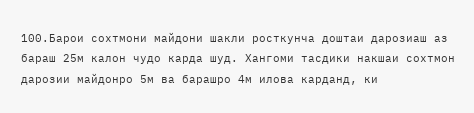100.Барои сохтмони майдони шакли росткунча доштаи дарозиаш аз бараш 25м калон чудо карда шуд. Хангоми тасдики накшаи сохтмон дарозии майдонро 5м ва барашро 4м илова карданд, ки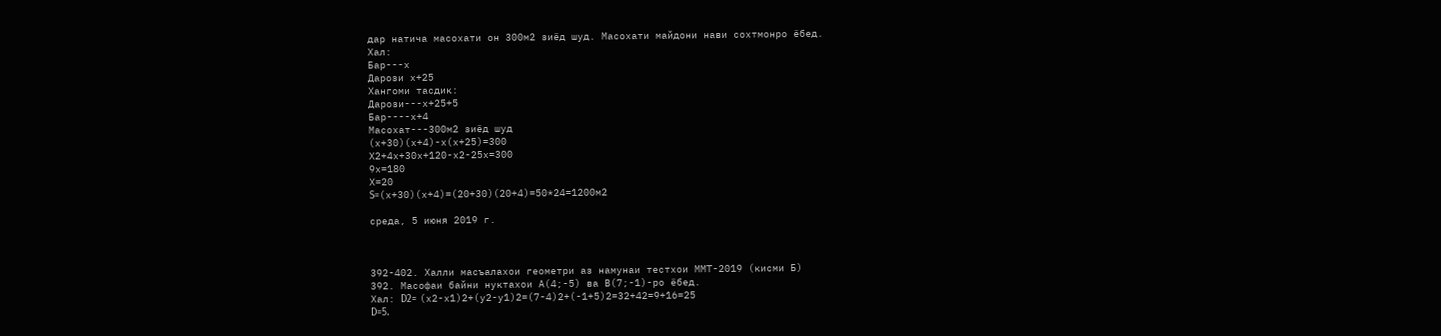дар натича масохати он 300м2 зиёд шуд. Масохати майдони нави сохтмонро ёбед.
Хал:
Бар---х
Дарози х+25
Хангоми тасдик:
Дарози---х+25+5
Бар----х+4
Масохат---300м2 зиёд шуд
(х+30)(х+4)-х(х+25)=300
Х2+4х+30х+120-х2-25х=300
9х=180
Х=20
S=(х+30)(х+4)=(20+30)(20+4)=50*24=1200м2

среда, 5 июня 2019 г.



392-402. Халли масъалахои геометри аз намунаи тестхои ММТ-2019 (кисми Б)
392. Масофаи байни нуктахои А(4;-5) ва В(7;-1)-ро ёбед.
Хал: D2= (х2-х1)2+(у2-у1)2=(7-4)2+(-1+5)2=32+42=9+16=25
D=5.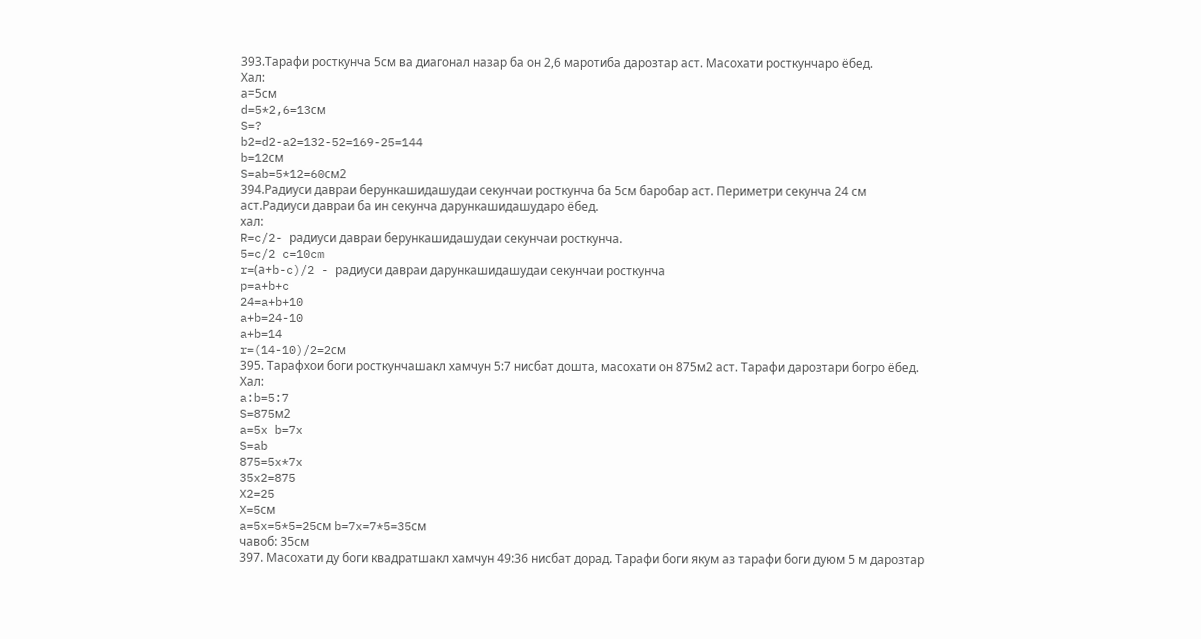393.Тарафи росткунча 5см ва диагонал назар ба он 2,6 маротиба дарозтар аст. Масохати росткунчаро ёбед.
Хал:
а=5см
d=5*2,6=13см
S=?
b2=d2-a2=132-52=169-25=144
b=12см
S=ab=5*12=60см2
394.Радиуси давраи берункашидашудаи секунчаи росткунча ба 5см баробар аст. Периметри секунча 24 см аст.Радиуси давраи ба ин секунча дарункашидашударо ёбед.
хал:
R=c/2- радиуси давраи берункашидашудаи секунчаи росткунча.
5=c/2 c=10cm
r=(а+b-c)/2 - радиуси давраи дарункашидашудаи секунчаи росткунча
p=a+b+c
24=a+b+10
a+b=24-10
a+b=14
r=(14-10)/2=2см
395. Тарафхои боги росткунчашакл хамчун 5:7 нисбат дошта, масохати он 875м2 аст. Тарафи дарозтари богро ёбед.
Хал:
a:b=5:7
S=875м2
a=5x b=7x
S=ab
875=5x*7x
35x2=875
X2=25
X=5см
a=5x=5*5=25см b=7x=7*5=35см
чавоб: 35см
397. Масохати ду боги квадратшакл хамчун 49:36 нисбат дорад. Тарафи боги якум аз тарафи боги дуюм 5 м дарозтар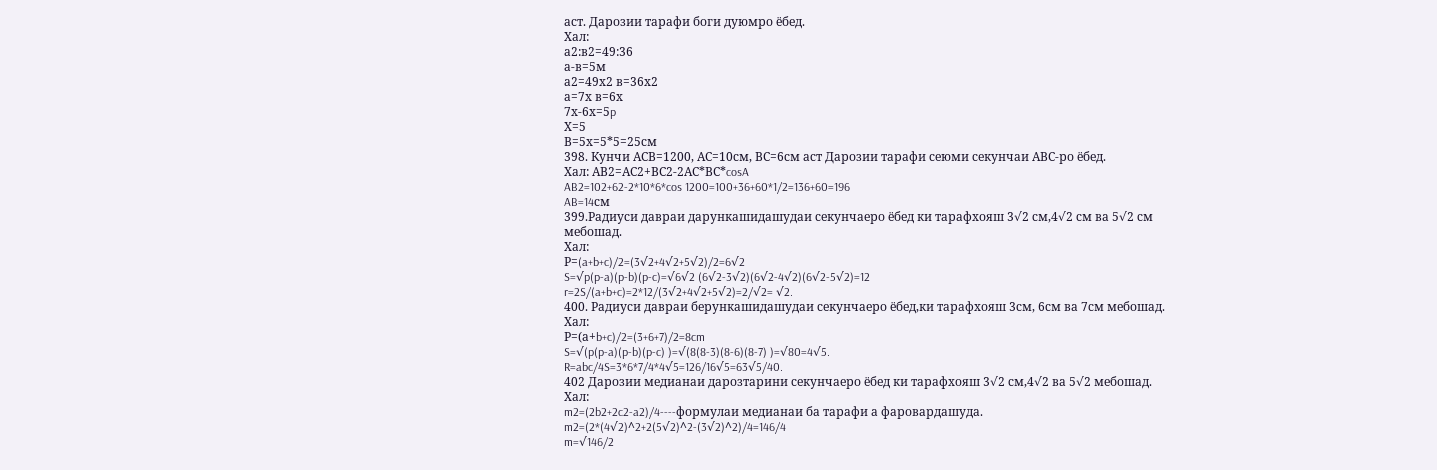аст. Дарозии тарафи боги дуюмро ёбед.
Хал:
а2:в2=49:36
а-в=5м
а2=49х2 в=36х2
а=7х в=6х
7х-6х=5p
Х=5
В=5х=5*5=25см
398. Кунчи АСВ=1200, АС=10см, ВС=6см аст Дарозии тарафи сеюми секунчаи АВС-ро ёбед.
Хал: АВ2=АС2+ВС2-2АС*ВС*cosA
AB2=102+62-2*10*6*cos 1200=100+36+60*1/2=136+60=196
AB=14см
399.Радиуси давраи дарункашидашудаи секунчаеро ёбед ки тарафхояш 3√2 см,4√2 см ва 5√2 см мебошад.
Хал:
Р=(a+b+c)/2=(3√2+4√2+5√2)/2=6√2
S=√p(p-a)(p-b)(p-c)=√6√2 (6√2-3√2)(6√2-4√2)(6√2-5√2)=12
r=2S/(a+b+c)=2*12/(3√2+4√2+5√2)=2/√2= √2.
400. Радиуси давраи берункашидашудаи секунчаеро ёбед,ки тарафхояш 3см, 6см ва 7см мебошад.
Хал:
Р=(а+b+c)/2=(3+6+7)/2=8cm
S=√(p(p-a)(p-b)(p-c) )=√(8(8-3)(8-6)(8-7) )=√80=4√5.
R=abc/4S=3*6*7/4*4√5=126/16√5=63√5/40.
402 Дарозии медианаи дарозтарини секунчаеро ёбед ки тарафхояш 3√2 см,4√2 ва 5√2 мебошад.
Хал:
m2=(2b2+2c2-a2)/4----формулаи медианаи ба тарафи а фаровардашуда.
m2=(2*(4√2)^2+2(5√2)^2-(3√2)^2)/4=146/4
m=√146/2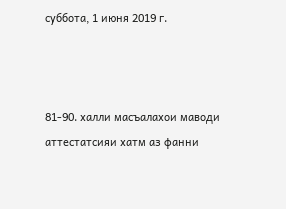суббота, 1 июня 2019 г.



81-90. халли масъалахои маводи аттестатсияи хатм аз фанни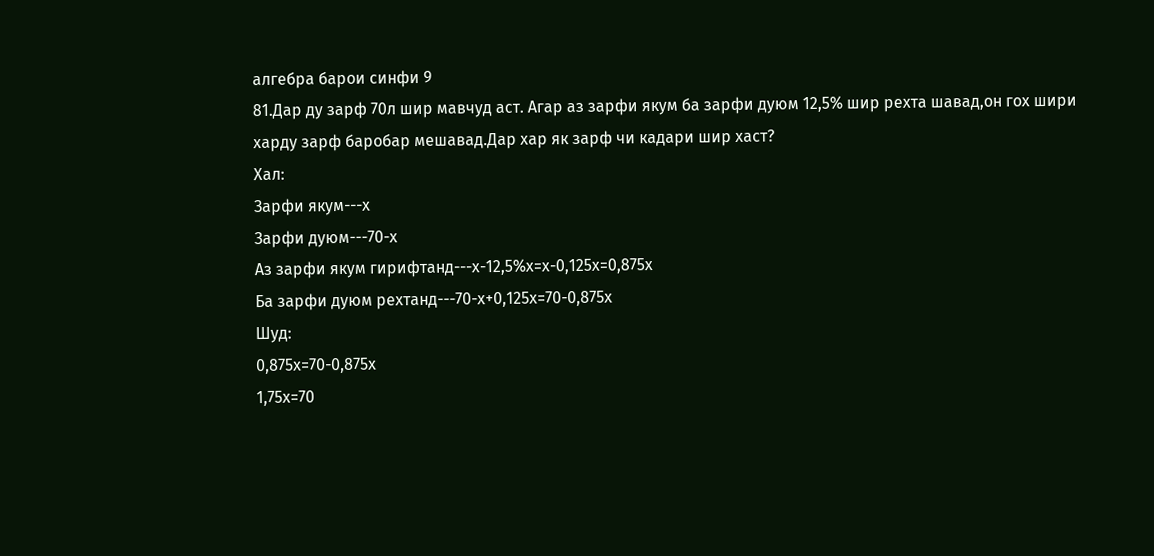алгебра барои синфи 9
81.Дар ду зарф 70л шир мавчуд аст. Агар аз зарфи якум ба зарфи дуюм 12,5% шир рехта шавад,он гох шири харду зарф баробар мешавад.Дар хар як зарф чи кадари шир хаст?
Хал:
Зарфи якум---х
Зарфи дуюм---70-х
Аз зарфи якум гирифтанд---х-12,5%х=х-0,125х=0,875х
Ба зарфи дуюм рехтанд---70-х+0,125х=70-0,875х
Шуд:
0,875х=70-0,875х
1,75х=70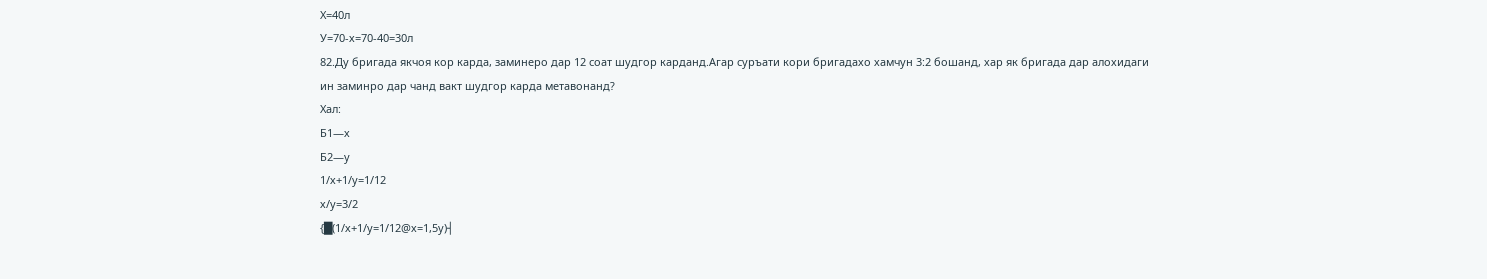Х=40л
У=70-х=70-40=30л
82.Ду бригада якчоя кор карда, заминеро дар 12 соат шудгор карданд.Агар суръати кори бригадахо хамчун 3:2 бошанд, хар як бригада дар алохидаги ин заминро дар чанд вакт шудгор карда метавонанд?
Хал:
Б1—х
Б2—у
1/х+1/у=1/12
х/у=3/2
{█(1/х+1/у=1/12@х=1,5у)┤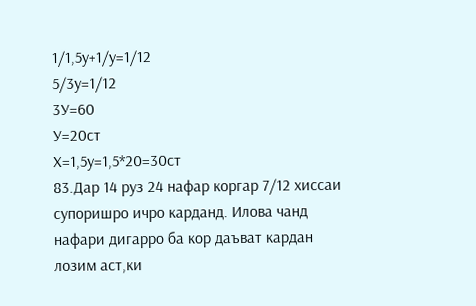1/1,5у+1/у=1/12
5/3у=1/12
3У=60
У=20ст
Х=1,5у=1,5*20=30ст
83.Дар 14 руз 24 нафар коргар 7/12 хиссаи супоришро ичро карданд. Илова чанд нафари дигарро ба кор даъват кардан лозим аст,ки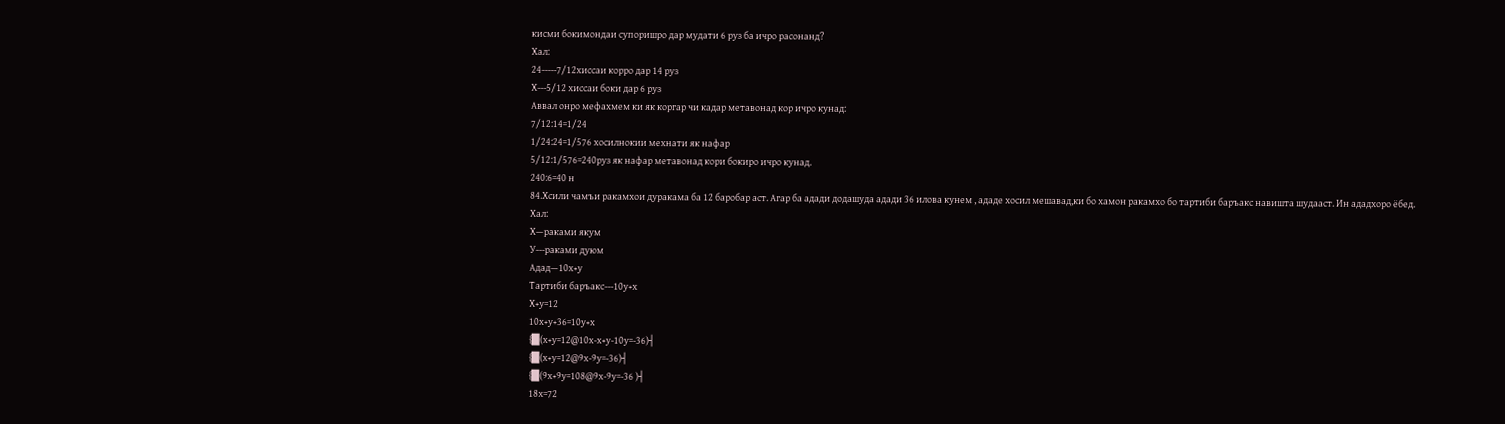кисми бокимондаи супоришро дар мудати 6 руз ба ичро расонанд?
Хал:
24-----7/12хиссаи корро дар 14 руз
Х---5/12 хиссаи боки дар 6 руз
Аввал онро мефахмем ки як коргар чи кадар метавонад кор ичро кунад:
7/12:14=1/24
1/24:24=1/576 хосилнокии мехнати як нафар
5/12:1/576=240руз як нафар метавонад кори бокиро ичро кунад.
240:6=40 н
84.Хсили чамъи ракамхои дуракама ба 12 баробар аст. Агар ба адади додашуда адади 36 илова кунем , ададе хосил мешавад,ки бо хамон ракамхо бо тартиби баръакс навишта шудааст. Ин ададхоро ёбед.
Хал:
Х—раками якум
У---раками дуюм
Адад—10х+у
Тартиби баръакс---10у+х
Х+у=12
10х+у+36=10у+х
{█(х+у=12@10х-х+у-10у=-36)┤
{█(х+у=12@9х-9у=-36)┤
{█(9х+9у=108@9х-9у=-36 )┤
18х=72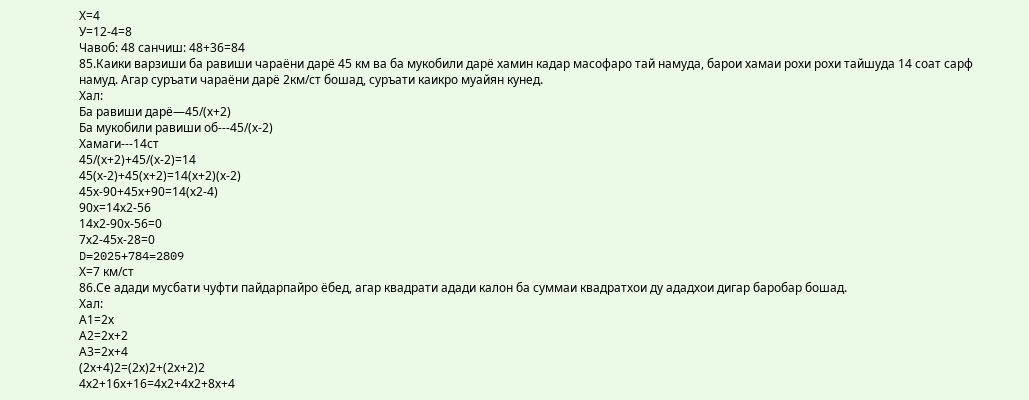Х=4
У=12-4=8
Чавоб: 48 санчиш: 48+36=84
85.Каики варзиши ба равиши чараёни дарё 45 км ва ба мукобили дарё хамин кадар масофаро тай намуда, барои хамаи рохи рохи тайшуда 14 соат сарф намуд. Агар суръати чараёни дарё 2км/ст бошад, суръати каикро муайян кунед.
Хал:
Ба равиши дарё—45/(х+2)
Ба мукобили равиши об---45/(х-2)
Хамаги---14ст
45/(х+2)+45/(х-2)=14
45(х-2)+45(х+2)=14(х+2)(х-2)
45х-90+45х+90=14(х2-4)
90х=14х2-56
14х2-90х-56=0
7х2-45х-28=0
D=2025+784=2809
Х=7 км/ст
86.Се адади мусбати чуфти пайдарпайро ёбед, агар квадрати адади калон ба суммаи квадратхои ду ададхои дигар баробар бошад.
Хал:
А1=2х
А2=2х+2
А3=2х+4
(2х+4)2=(2х)2+(2х+2)2
4х2+16х+16=4х2+4х2+8х+4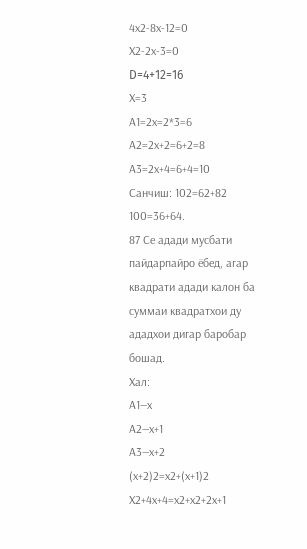4х2-8х-12=0
Х2-2х-3=0
D=4+12=16
Х=3
А1=2х=2*3=6
А2=2х+2=6+2=8
А3=2х+4=6+4=10
Санчиш: 102=62+82
100=36+64.
87 Се адади мусбати пайдарпайро ёбед, агар квадрати адади калон ба суммаи квадратхои ду ададхои дигар баробар бошад.
Хал:
А1—х
А2—х+1
А3—х+2
(х+2)2=х2+(х+1)2
Х2+4х+4=х2+х2+2х+1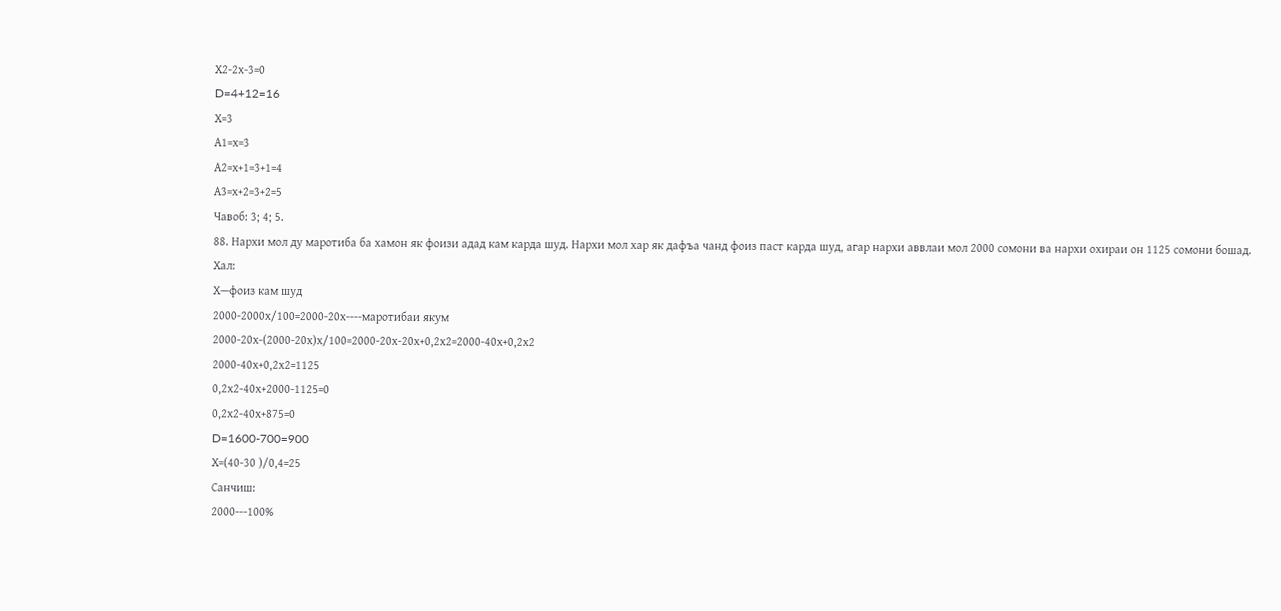Х2-2х-3=0
D=4+12=16
Х=3
А1=х=3
А2=х+1=3+1=4
А3=х+2=3+2=5
Чавоб: 3; 4; 5.
88. Нархи мол ду маротиба ба хамон як фоизи адад кам карда шуд. Нархи мол хар як дафъа чанд фоиз паст карда шуд, агар нархи аввлаи мол 2000 сомони ва нархи охираи он 1125 сомони бошад.
Хал:
Х—фоиз кам шуд
2000-2000х/100=2000-20х----маротибаи якум
2000-20х-(2000-20х)х/100=2000-20х-20х+0,2х2=2000-40х+0,2х2
2000-40х+0,2х2=1125
0,2х2-40х+2000-1125=0
0,2х2-40х+875=0
D=1600-700=900
Х=(40-30 )/0,4=25
Санчиш:
2000---100%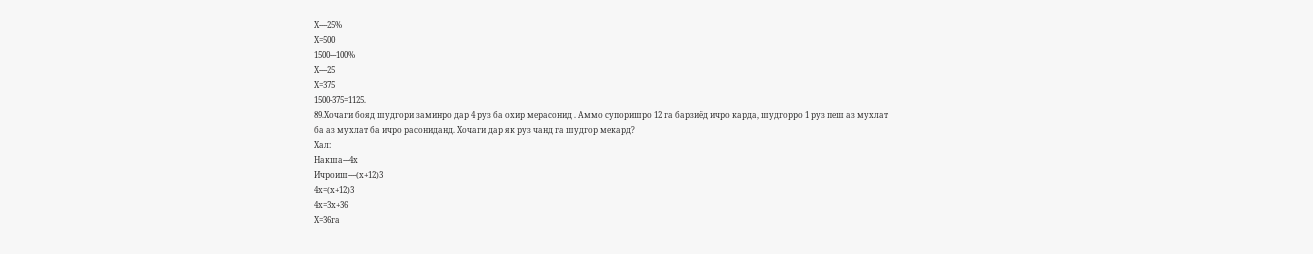Х----25%
Х=500
1500---100%
Х----25
Х=375
1500-375=1125.
89.Хочаги бояд шудгори заминро дар 4 руз ба охир мерасонид . Аммо супоришро 12 га барзиёд ичро карда, шудгорро 1 руз пеш аз мухлат ба аз мухлат ба ичро расониданд. Хочаги дар як руз чанд га шудгор мекард?
Хал:
Накша---4х
Ичроиш----(х+12)3
4х=(х+12)3
4х=3х+36
Х=36га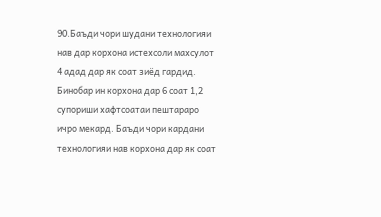90.Баъди чори шудани технологияи нав дар корхона истехсоли махсулот 4 адад дар як соат зиёд гардид. Бинобар ин корхона дар 6 соат 1,2 супориши хафтсоатаи пештараро ичро мекард. Баъди чори кардани технологияи нав корхона дар як соат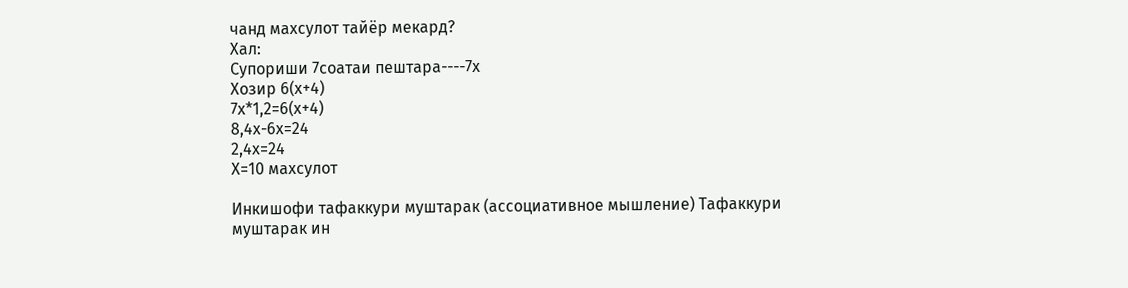чанд махсулот тайёр мекард?
Хал:
Супориши 7соатаи пештара----7х
Хозир 6(х+4)
7х*1,2=6(х+4)
8,4х-6х=24
2,4х=24
Х=10 махсулот

Инкишофи тафаккури муштарак (ассоциативное мышление) Тафаккури муштарак ин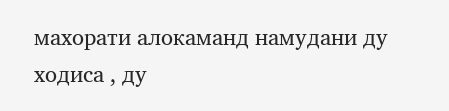махорати алокаманд намудани ду ходиса , ду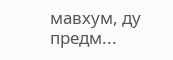мавхум, ду предм...